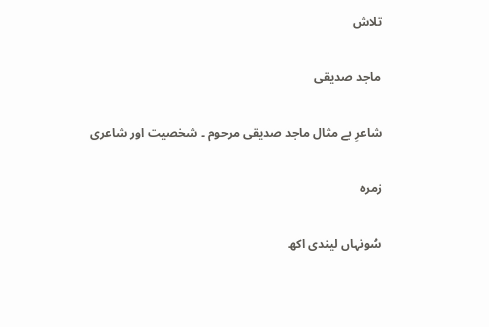تلاش

ماجد صدیقی

شاعرِ بے مثال ماجد صدیقی مرحوم ۔ شخصیت اور شاعری

زمرہ

سُونہاں لیندی اکھ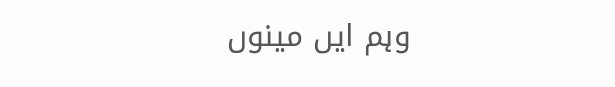وہم ایں مینوں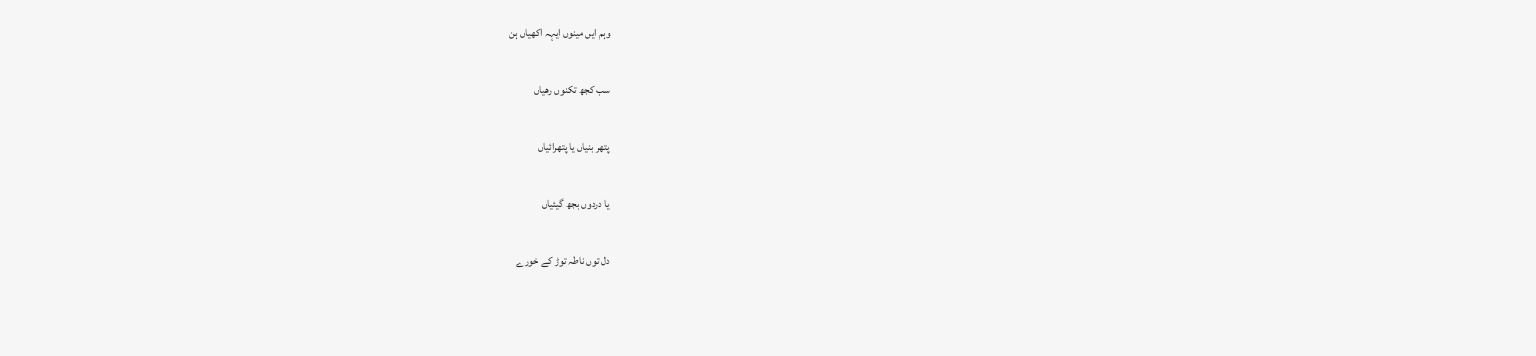وہم ایں مینوں ایہہ اکھیاں ہن

سب کجھ تکنوں رھیاں

پتھر بنیاں یا پتھرائیاں

یا دردوں بجھ گیئیاں

دل توں ناطہ توڑ کے خورے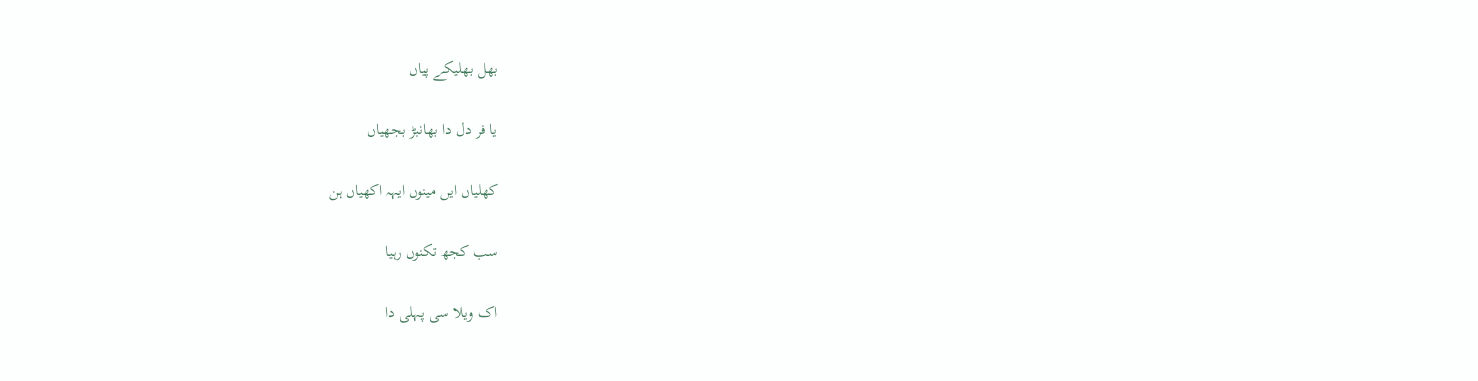بھل بھلیکے پیاں

یا فر دل دا بھانبڑ بجھیاں

کھلیاں ایں مینوں ایہہ اکھیاں ہن

سب کجھ تکنوں رہیا

اک ویلا سی پہلی دا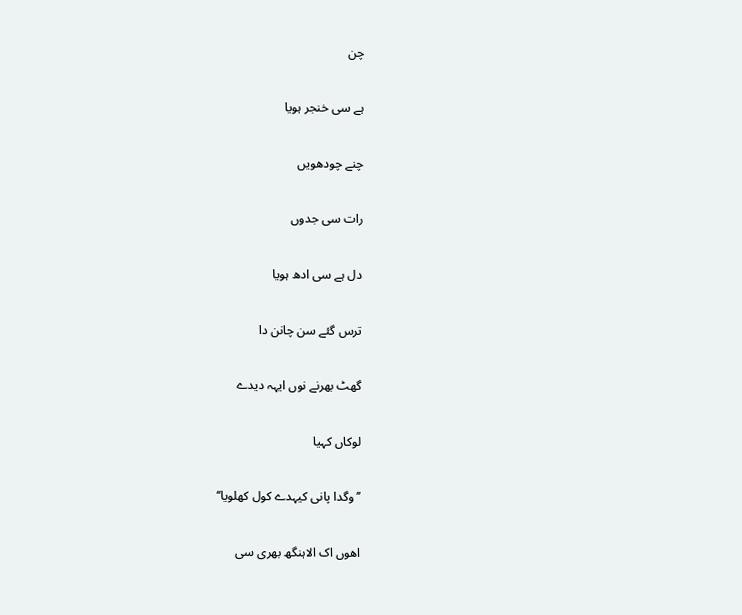چن

ہے سی خنجر ہویا

چنے چودھویں

رات سی جدوں

دل ہے سی ادھ ہویا

ترس گئے سن چانن دا

گھٹ بھرنے نوں ایہہ دیدے

لوکاں کہیا

’’وگدا پانی کیہدے کول کھلویا‘‘

اھوں اک الاہنگھ بھری سی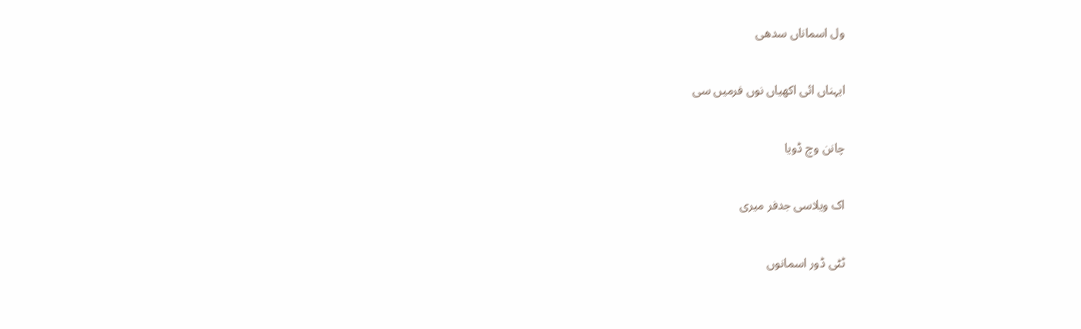ول اسماناں سدھی

ایہناں ائی اکھیاں نوں فرمیں سی

چانن وچ ڈویا

اک ویلاسی جدفر میری

ٹٹی ڈور اسمانوں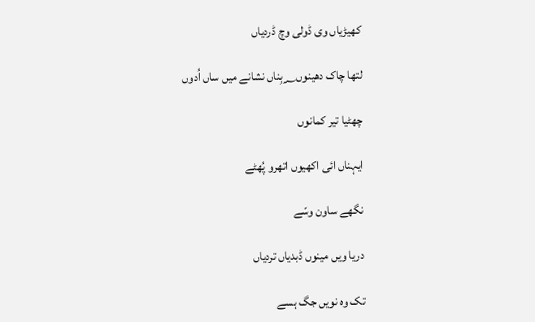کھیڑیاں وی ڈولی وچ ڈردیاں

لتھا چاک دھینوں؁بِناں نشانے میں ساں اُدوں

چھٹیا تیر کمانوں

ایہناں ائی اکھیوں اتھرو پُھٹے

نگھے ساون وسّے

دریا ویں مینوں ڈبدیاں تردیاں

تک وہ نویں جگ ہسے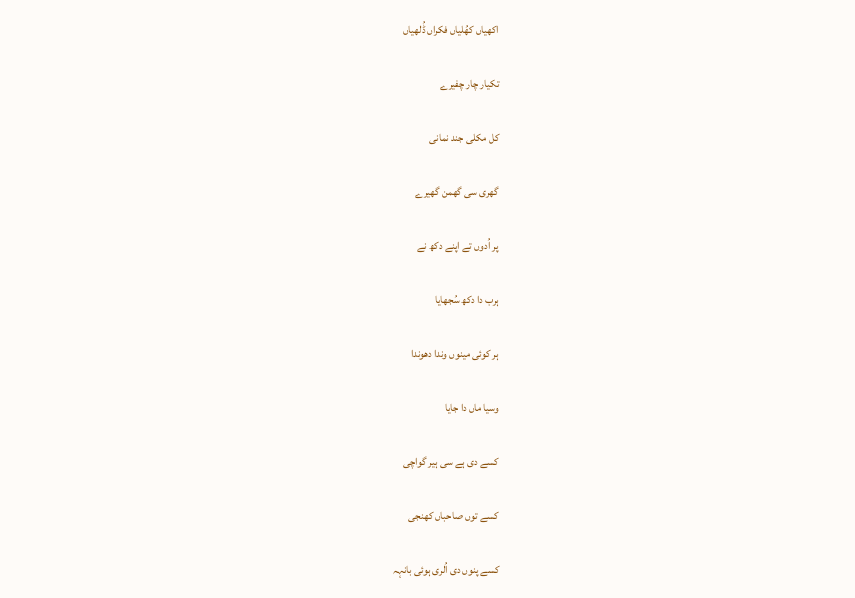اکھیاں کھُلیاں فکراں ڈُلھیاں

تکیار چار چفیرے

کل مکلی جند نمانی

گھری سی گھمن گھیرے

پر اُدوں تے اپنے دکھ نے

ہرب دا دکھ سُجھایا

ہر کوئی مینوں وندا دھوندا

وسیا ماں دا جایا

کسے دی ہے سی ہیر گواچی

کسے توں صاحباں کھنجی

کسے پنوں دی اُلری ہوئی بانہہ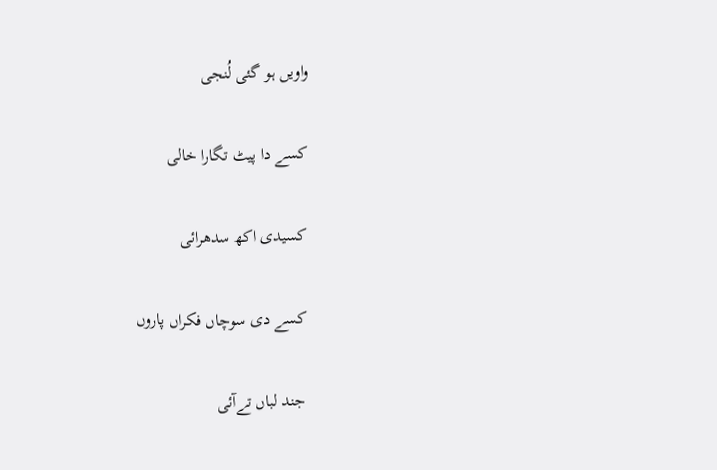واویں ہو گئی لُنجی

کسے دا پیٹ تگارا خالی

کسیدی اکھ سدھرائی

کسے دی سوچاں فکراں پاروں

جند لباں تےآئی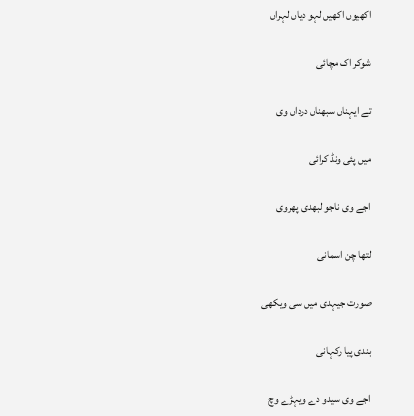اکھیوں اکھیں لہو دیاں لہراں

شوکر اک مچائی

تے ایہناں سبھناں درداں وی

میں پئی ونڈ کرائی

اجے وی ناجو لبھدی پھروی

لتھا چن اسمانی

صورت جیہدی میں سی ویکھی

بندی پیا رکہانی

اجے وی سیدو دے ویہڑے وچ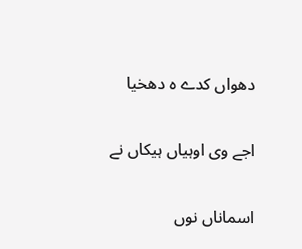دھواں کدے ہ دھخیا

اجے وی اوہیاں ہیکاں نے

اسماناں نوں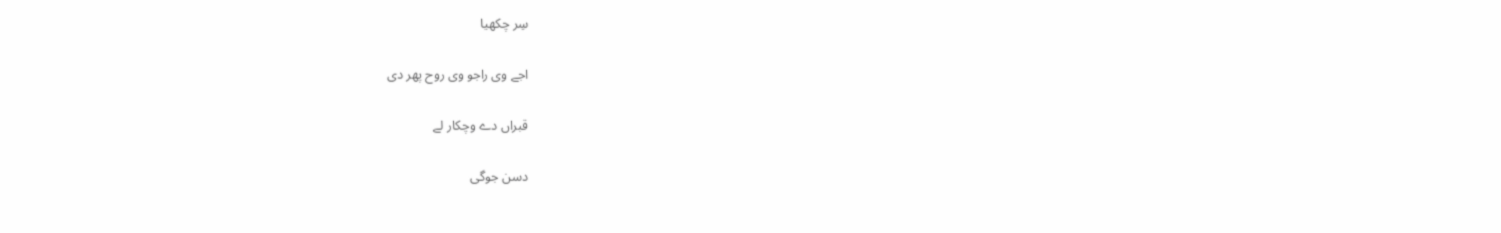سِر چکھیا

اجے وی راجو وی روح پھر دی

قبراں دے وچکار لے

دسن جوگی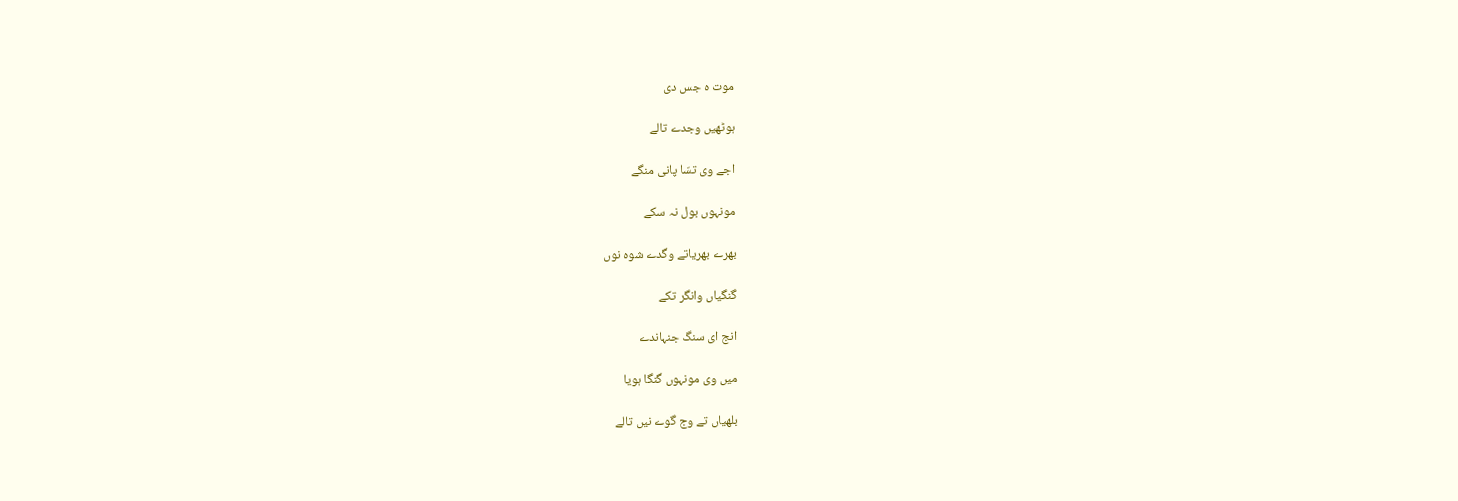موت ہ جس دی

ہوٹھیں وجدے تالے

اجے وی تسّا پانی منگے

مونہوں بول نہ سکے

بھرے بھریاتے وگدے شوہ نوں

گنگیاں وانگر تکے

انج ای سنگ جنہاندے

میں وی مونہوں گنگا ہویا

بلھیاں تے وج گوے نیں تالے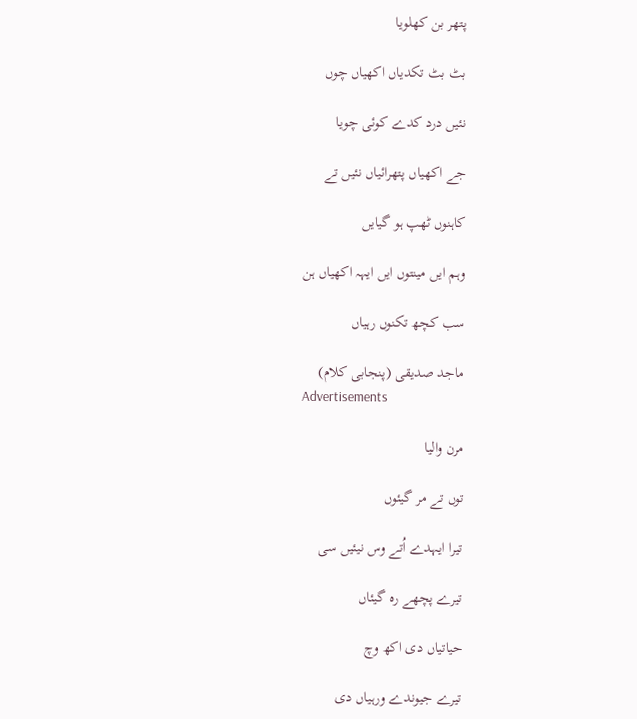پتھر بن کھلویا

بٹ بٹ تکدیاں اکھیاں چوں

نئیں درد کدے کوئی چویا

جے اکھیاں پتھرائیاں نئیں تے

کاہنوں ٹھپ ہو گیایں

وہم ایں مینتوں ایں ایہہ اکھیاں ہن

سب کچھ تکنوں رہیاں

ماجد صدیقی (پنجابی کلام)
Advertisements

مرن والیا

توں تے مر گیئوں

تیرا ایہدے اُتے وس نیئیں سی

تیرے پچھے رہ گیئاں

حیاتیاں دی اکھ وچ

تیرے جیوندے ورہیاں دی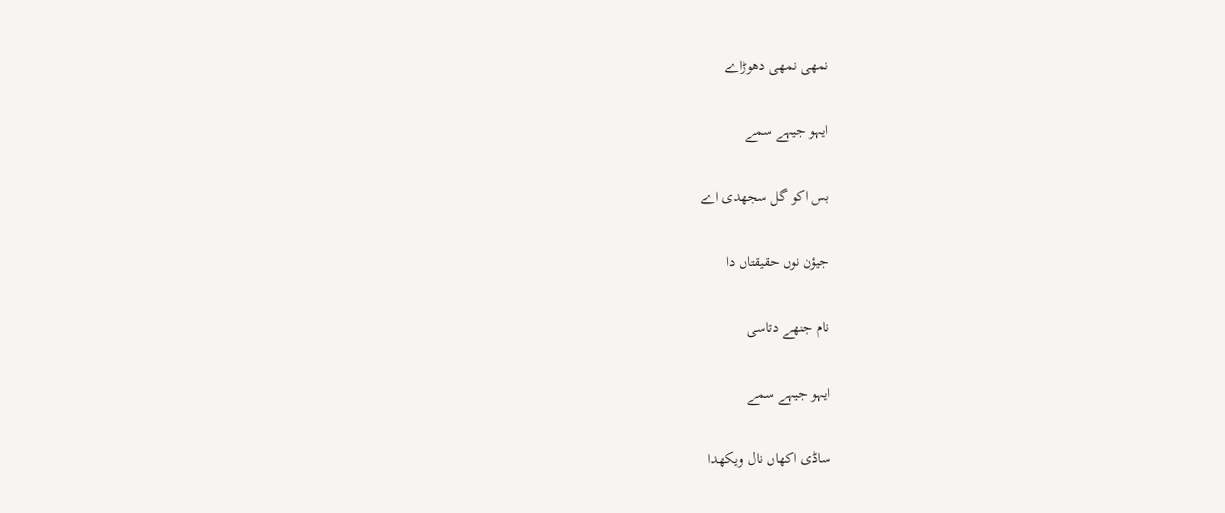نمھی نمھی دھوڑاے

ایہو جیہے سمے

بس اکو گل سجھدی اے

جیؤن نوں حقیقتاں دا

نام جنھے دتاسی

ایہو جیہے سمے

ساڈی اکھاں نال ویکھدا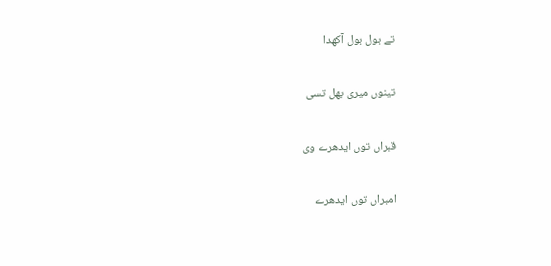تے بول بول آکھدا

تینوں میری بھل تسی

قبراں توں ایدھرے وی

امبراں توں ایدھرے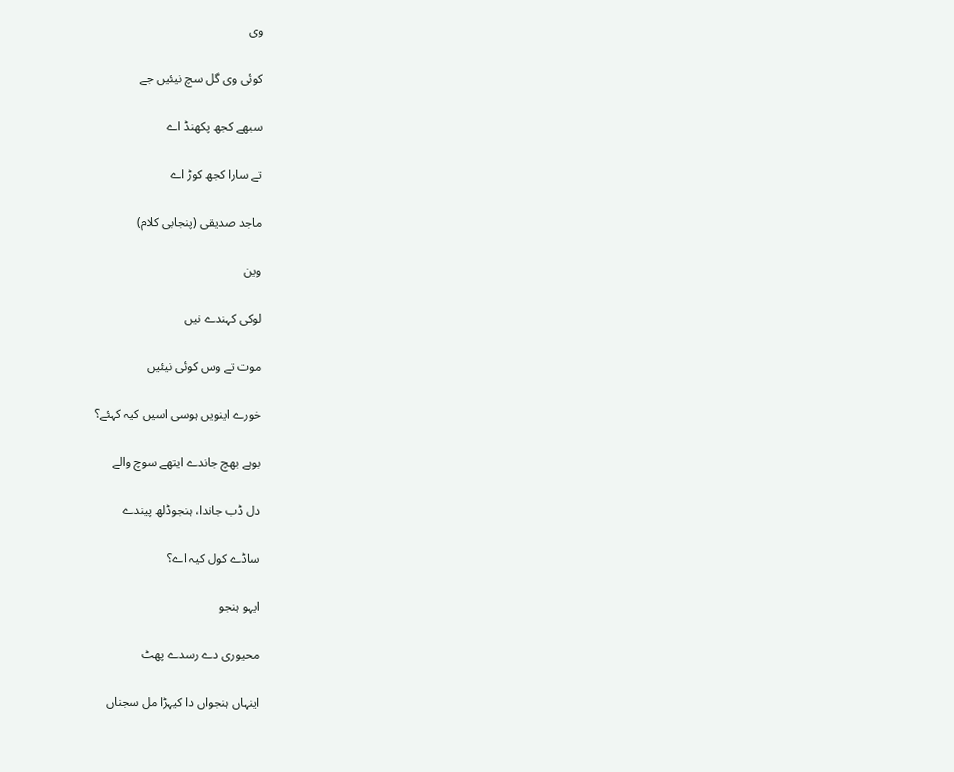وی

کوئی وی گل سچ نیئیں جے

سبھے کجھ پکھنڈ اے

تے سارا کجھ کوڑ اے

ماجد صدیقی (پنجابی کلام)

وین

لوکی کہندے نیں

موت تے وس کوئی نیئیں

خورے اینویں ہوسی اسیں کیہ کہئے؟

بوہے بھچ جاندے ایتھے سوچ والے

دل ڈب جاندا، ہنجوڈلھ پیندے

ساڈے کول کیہ اے؟

ایہو ہنجو

محیوری دے رسدے پھٹ

اینہاں ہنجواں دا کیہڑا مل سجناں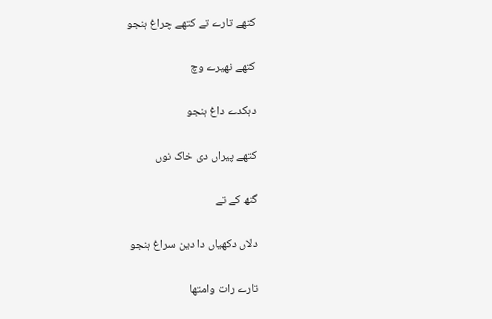کتھے تارے تے کتھے چراغ ہنجو

کتھے نھیرے وچ

دہکدے داغ ہنجو

کتھے پیراں دی خاک نوں

گنھ کے تے

دلاں دکھیاں دا دین سراغ ہنجو

تارے رات وامتھا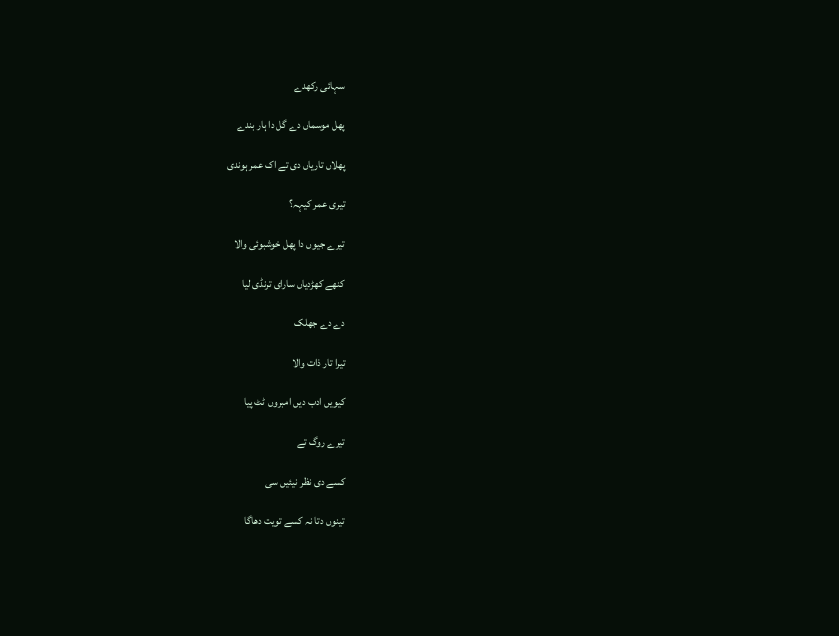سہائی رکھدے

پھل موسماں دے گل دا ہار بندے

پھلاں تاریاں دی تے اک عمر ہوندی

تیری عمر کیہہ؟

تیرے جیوں دا پھل خوشبوئی والا

کنھے کھڑدیاں سارای ترنڈی لیا

دے دے جھلک

تیرا تار ذات والا

کیویں ادب دیں امبروں ٹٹ پیا

تیرے روگ تے

کسے دی نظر نیئیں سی

تینوں دتا نہ کسے تویت دھاگا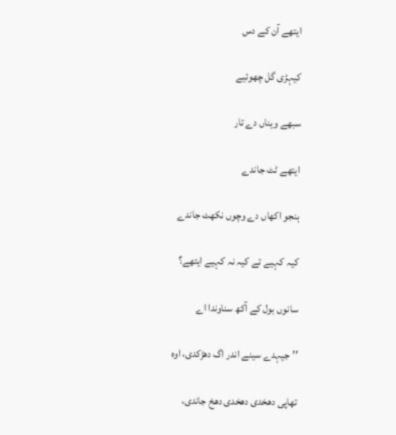ایتھے آن کے دس

کیہڑی گل چھوئیے

سبھے ویناں دے تار

ایتھے ٹٹ جاندے

ہنجو اکھاں دے وچوں نکھٹ جاندے

کیہ کہیے تے کیہ نہ کہیے ایتھے؟

سانوں بول کے آکھ سناوندا اے

’’جیہدے سینے اندر اگ دھڑکدی، اوہ

تھاپی دھخدی دھخدی دھخ جاندی،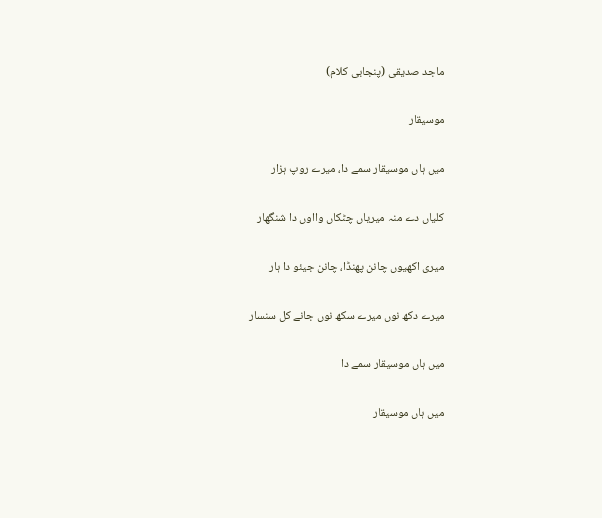ماجد صدیقی (پنجابی کلام)

موسیقار

میں ہاں موسیقار سمے دا، میرے روپ ہزار

کلیاں دے منہ میریاں چٹکاں وااوں دا شنگھار

میری اکھیوں چانن پھنڈا، چانن جیئو دا ہار

میرے دکھ نوں میرے سکھ نوں جانے کل سنسار

میں ہاں موسیقار سمے دا

میں ہاں موسیقار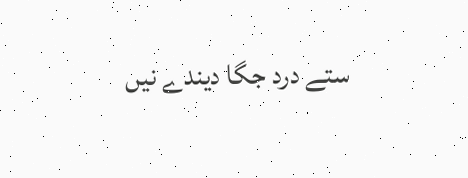ستے درد جگا دیندے نیں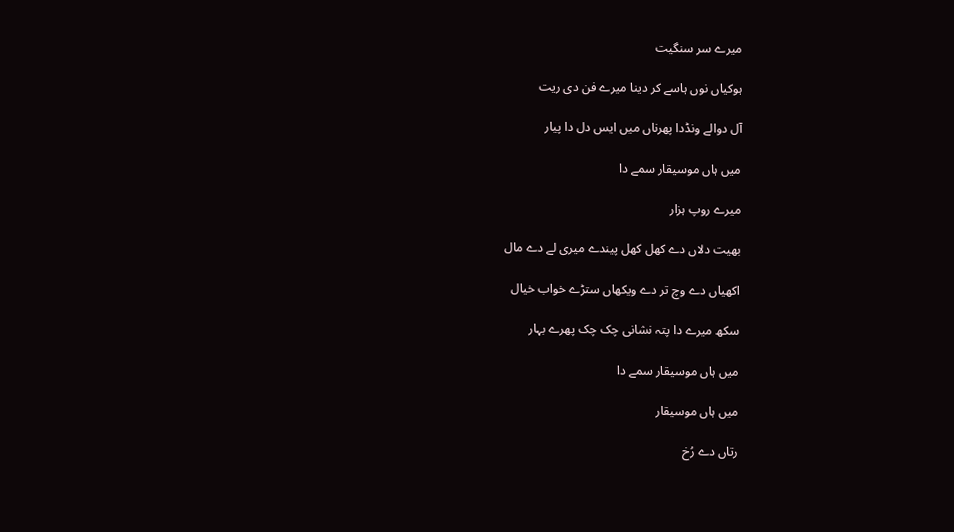میرے سر سنگیت

ہوکیاں نوں ہاسے کر دینا میرے فن دی ریت

آل دوالے ونڈدا پھرناں میں ایس دل دا پیار

میں ہاں موسیقار سمے دا

میرے روپ ہزار

بھیت دلاں دے کھل کھل پیندے میری لے دے مال

اکھیاں دے وچ تر دے ویکھاں ستڑے خواب خیال

سکھ میرے دا پتہ نشانی چک چک پھرے بہار

میں ہاں موسیقار سمے دا

میں ہاں موسیقار

رتاں دے رُخ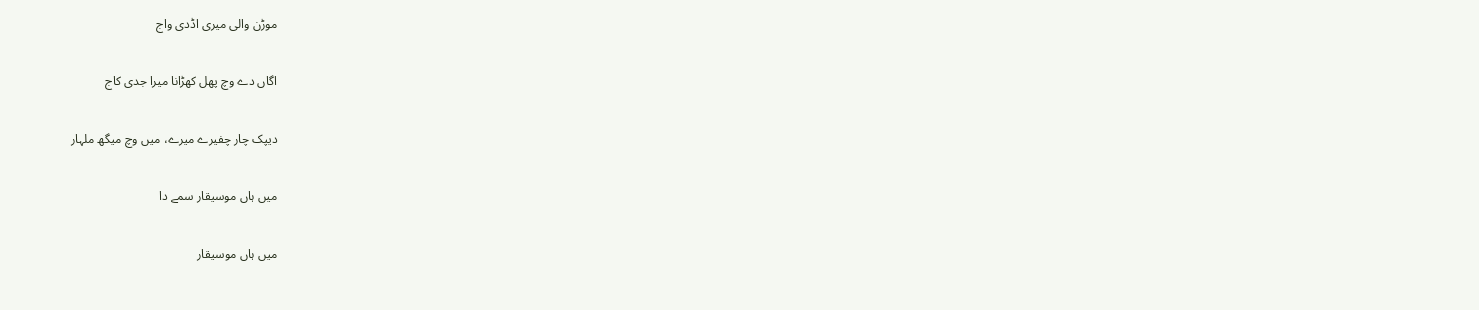موڑن والی میری اڈدی واج

اگاں دے وچ پھل کھڑانا میرا جدی کاج

دیپک چار چفیرے میرے، میں وچ میگھ ملہار

میں ہاں موسیقار سمے دا

میں ہاں موسیقار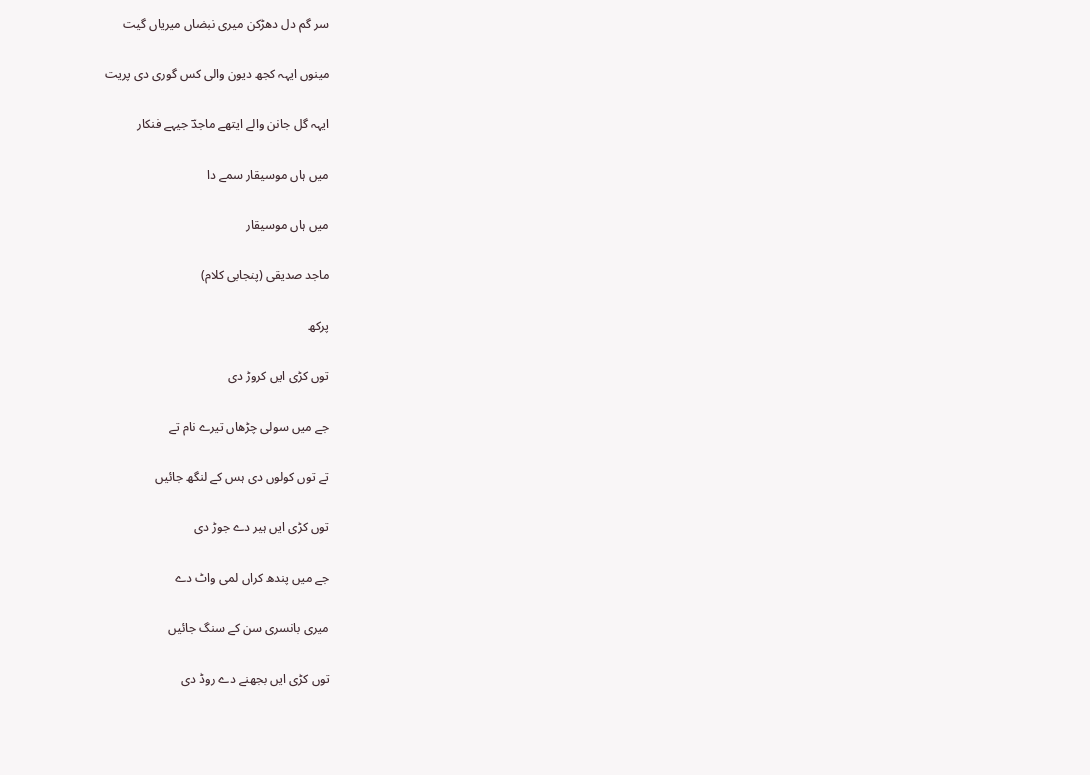سر گم دل دھڑکن میری نبضاں میریاں گیت

مینوں ایہہ کجھ دیون والی کس گوری دی پریت

ایہہ گل جانن والے ایتھے ماجدؔ جیہے فنکار

میں ہاں موسیقار سمے دا

میں ہاں موسیقار

ماجد صدیقی (پنجابی کلام)

پرکھ

توں کڑی ایں کروڑ دی

جے میں سولی چڑھاں تیرے نام تے

تے توں کولوں دی ہس کے لنگھ جائیں

توں کڑی ایں ہیر دے جوڑ دی

جے میں پندھ کراں لمی واٹ دے

میری بانسری سن کے سنگ جائیں

توں کڑی ایں بجھنے دے روڈ دی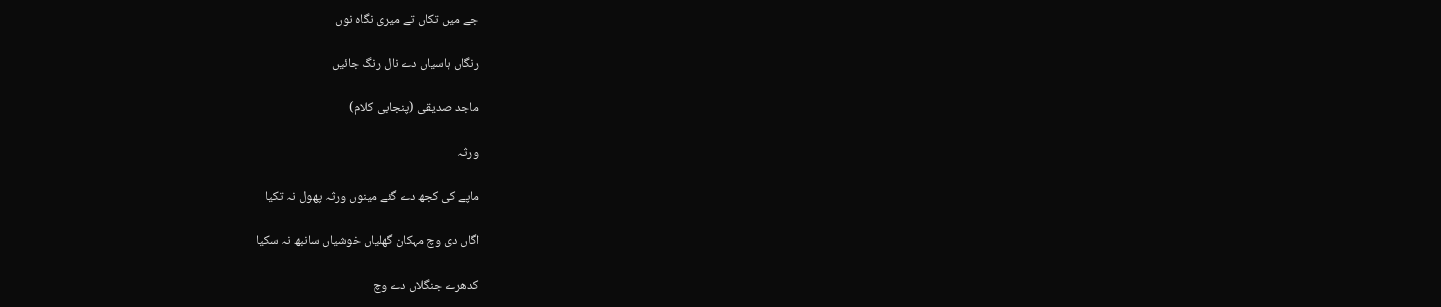جے میں تکاں تے میری نگاہ نوں

رنگاں ہاسیاں دے نال رنگ جائیں

ماجد صدیقی (پنجابی کلام)

ورثہ

ماپے کی کجھ دے گئے مینوں ورثہ پھول نہ تکیا

اگاں دی وچ مہکان گھلیاں خوشیاں سانبھ نہ سکیا

کدھرے جنگلاں دے وچ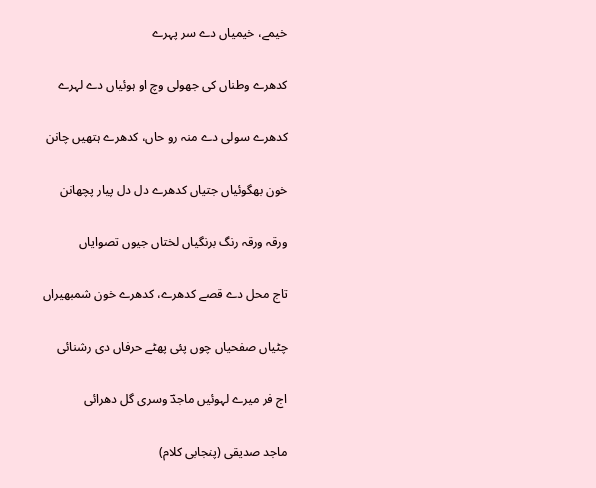خیمے، خیمیاں دے سر پہرے

کدھرے وطناں کی جھولی وچ او ہوئیاں دے لہرے

کدھرے سولی دے منہ رو حاں، کدھرے ہتھیں چانن

خون بھگوئیاں جتیاں کدھرے دل دل پیار پچھانن

ورقہ ورقہ رنگ برنگیاں لختاں جیوں تصوایاں

تاج محل دے قصے کدھرے، کدھرے خون شمبھیراں

چٹیاں صفحیاں چوں پئی پھٹے حرفاں دی رشنائی

اج فر میرے لہوئیں ماجدؔ وسری گل دھرائی

ماجد صدیقی (پنجابی کلام)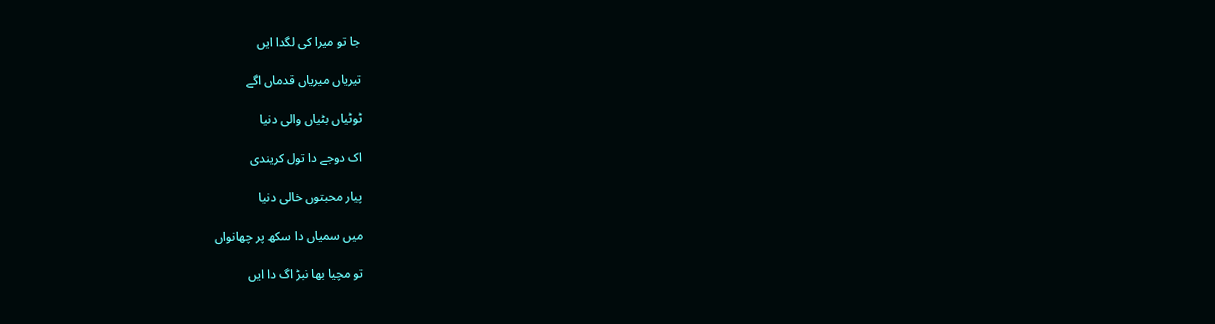جا تو میرا کی لگدا ایں

تیریاں میریاں قدماں اگے

ٹوٹیاں بٹیاں والی دنیا

اک دوجے دا تول کریندی

پیار محبتوں خالی دنیا

میں سمیاں دا سکھ پر چھانواں

تو مچیا بھا نبڑ اگ دا ایں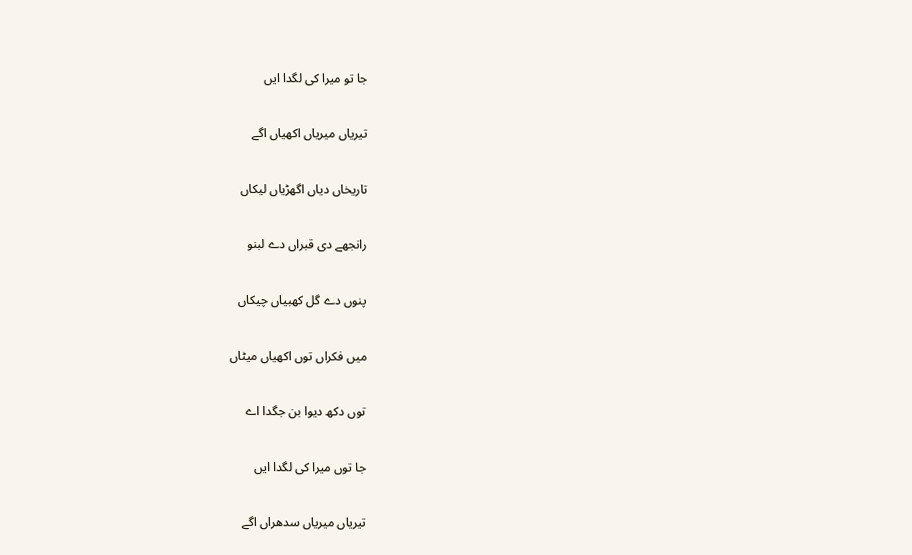جا تو میرا کی لگدا ایں

تیریاں میریاں اکھیاں اگے

تاریخاں دیاں اگھڑیاں لیکاں

رانجھے دی قبراں دے لبنو

پنوں دے گل کھبیاں چیکاں

میں فکراں توں اکھیاں میٹاں

توں دکھ دیوا بن جگدا اے

جا توں میرا کی لگدا ایں

تیریاں میریاں سدھراں اگے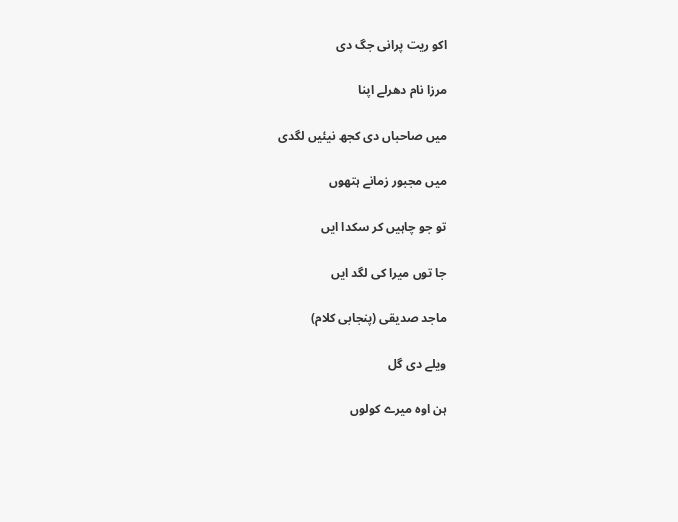اکو ریت پرانی جگ دی

مرزا نام دھرلے اپنا

میں صاحباں دی کجھ نیئیں لگدی

میں مجبور زمانے ہتھوں

تو جو چاہیں کر سکدا ایں

جا توں میرا کی لگد ایں

ماجد صدیقی (پنجابی کلام)

ویلے دی گل

ہن اوہ میرے کولوں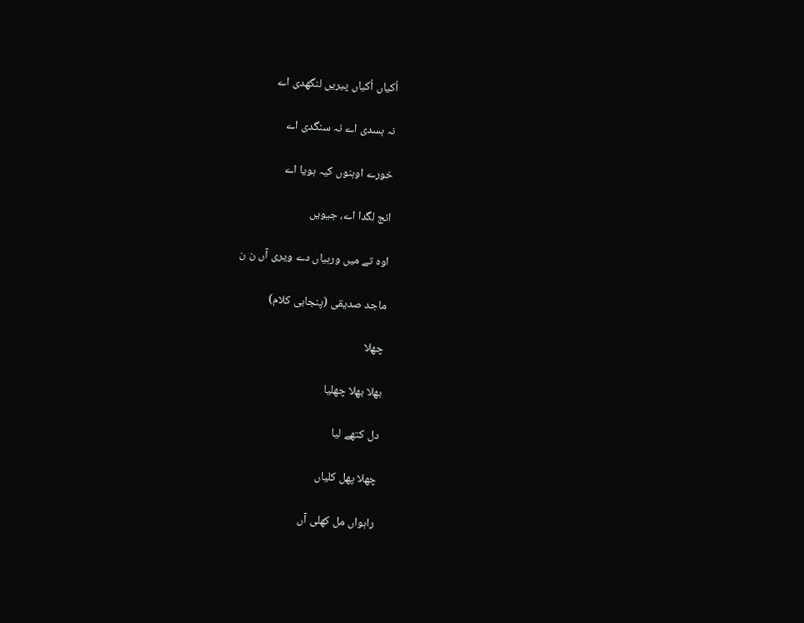اُکیاں اُکیاں پیریں لنگھدی اے

نہ ہسدی اے نہ سنگدی اے

خورے اوہنوں کیہ ہویا اے

انج لگدا اے، جیویں

اوہ تے میں ورہیاں دے ویری آں ن ن

ماجد صدیقی (پنجابی کلام)

چھلا

بھلا بھلا چھلیا

دل کتھے لیا

چھلا پھل کلیاں

راہواں مل کھلی آں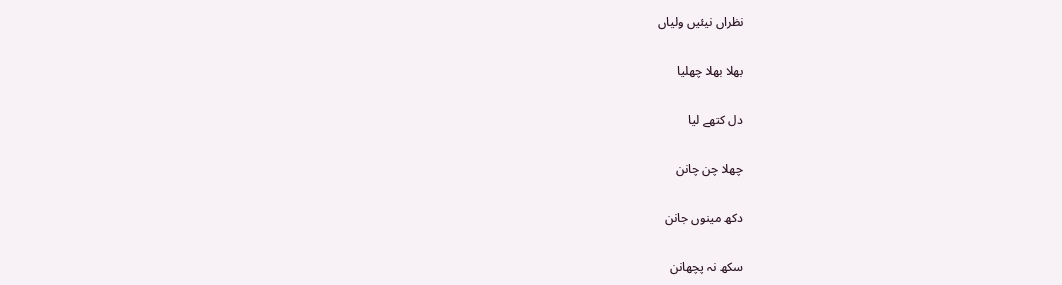نظراں نیئیں ولیاں

بھلا بھلا چھلیا

دل کتھے لیا

چھلا چن چانن

دکھ مینوں جانن

سکھ نہ پچھانن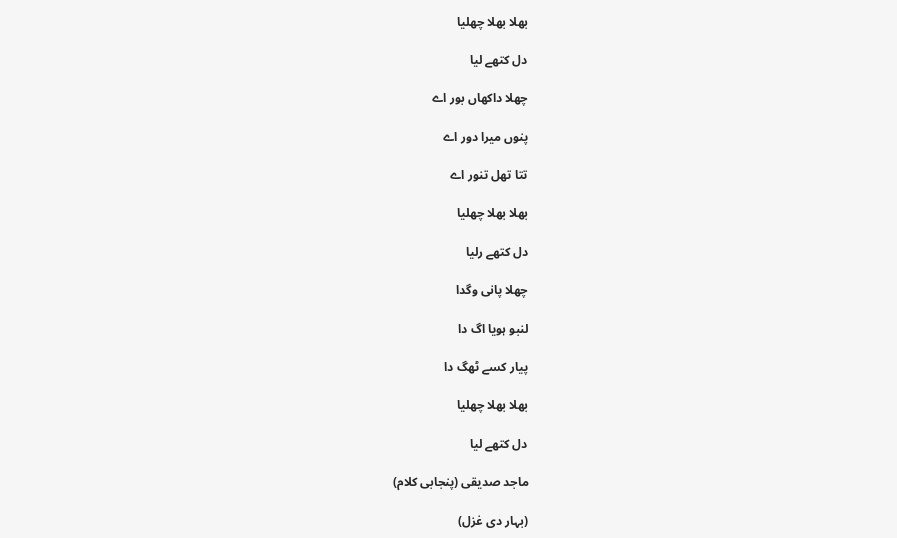بھلا بھلا چھلیا

دل کتھے لیا

چھلا داکھاں بور اے

پنوں میرا دور اے

تتا تھل تنور اے

بھلا بھلا چھلیا

دل کتھے رلیا

چھلا پانی وگدا

لنبو ہویا اگ دا

پیار کسے ٹھگ دا

بھلا بھلا چھلیا

دل کتھے لیا

ماجد صدیقی (پنجابی کلام)

(بہار دی غزل)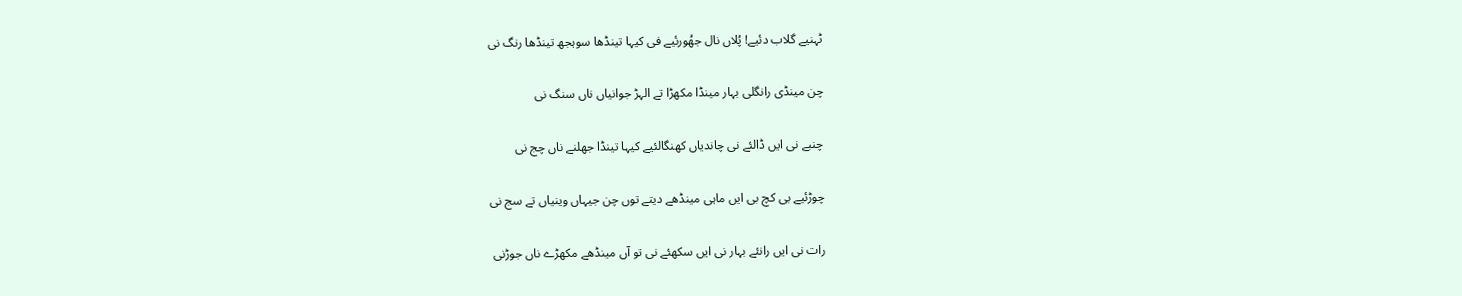ٹہنیے گلاب دئیے! پُلاں نال جھُورئیے فی کیہا تینڈھا سوہجھ تینڈھا رنگ نی

چن مینڈی رانگلی بہار مینڈا مکھڑا تے الہڑ جوانیاں ناں سنگ نی

چنبے نی ایں ڈالئے نی چاندیاں کھنگالئیے کیہا تینڈا جھلنے ناں چج نی

چوڑئیے بی کچ بی ایں ماہی مینڈھے دیتے توں چن جیہاں وینیاں تے سج نی

رات نی ایں رانئے بہار نی ایں سکھئے نی تو آں مینڈھے مکھڑے ناں جوڑنی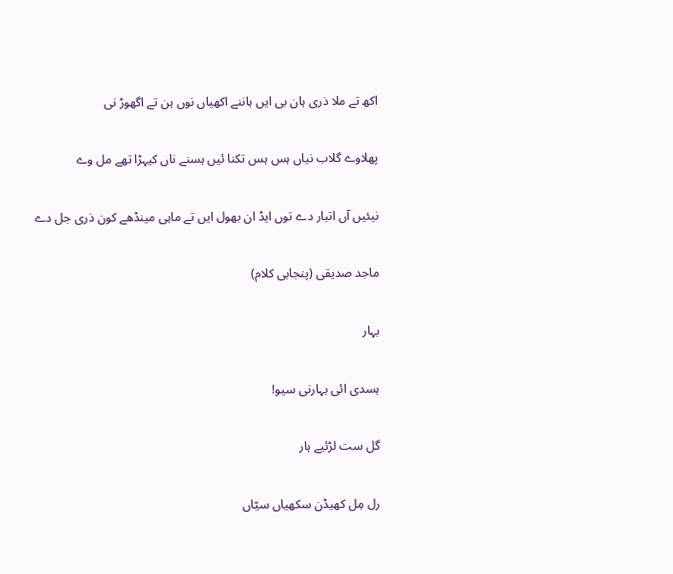اکھ تے ملا ذری ہان بی ایں ہاننے اکھیاں نوں ہن تے اگھوڑ نی

پھلاوے گلاب نیاں ہس ہس تکنا ئیں ہسنے ناں کیہڑا تھے مل وے

نیئیں آں اتبار دے توں ایڈ ان بھول ایں تے ماہی مینڈھے کون ذری جل دے

ماجد صدیقی (پنجابی کلام)

بہار

ہسدی ائی بہارنی سیو!

گل ست لڑئیے ہار

رل مِل کھیڈن سکھیاں سیّاں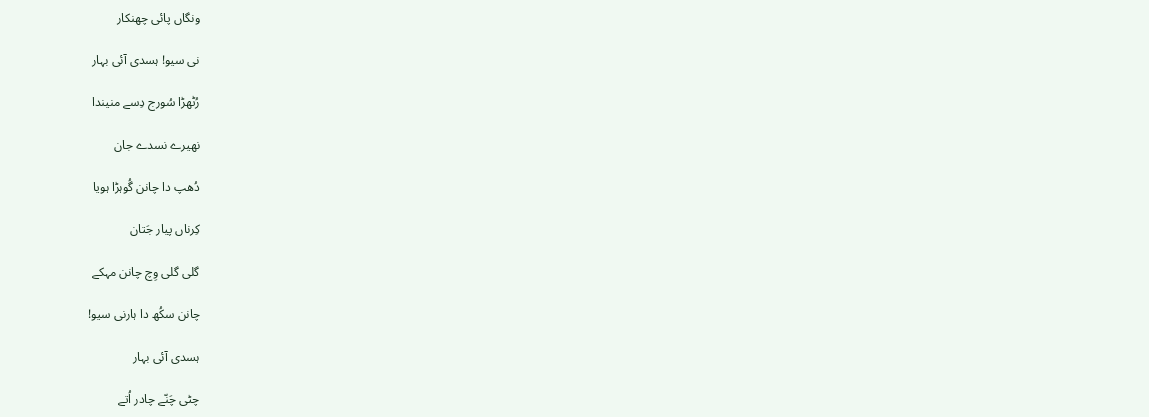ونگاں پائی چھنکار

نی سیو! ہسدی آئی بہار

رُٹھڑا سُورج دِسے منیندا

نھیرے نسدے جان

دُھپ دا چانن گُوہڑا ہویا

کِرناں پیار جَتان

گلی گلی وِچ چانن مہکے

چانن سکُھ دا ہارنی سیو!

ہسدی آئی بہار

چٹی چَنّے چادر اُتے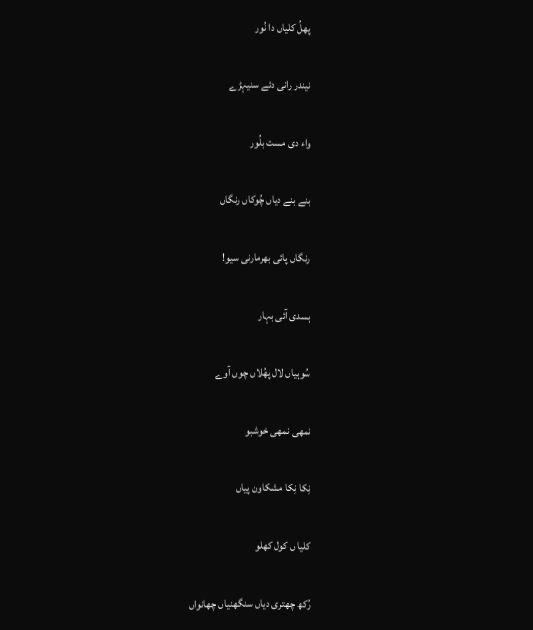پھلُ کلیاں دا نُور

نیندر رانی دئے سنیہڑے

واء دی مست بلُور

بنے بنے دیاں چُوکاں رنگاں

رنگاں پائی بھرمارنی سیو!

ہسدی آئی بہار

سُوہیاں لال پھُلاں چوں آوے

نمھی نمھی خوشبو

نِکا نِکا مشکاون پیاں

کلیا ں کول کھلو

رُکھ چھتری دیاں سنگھنیاں چھانواں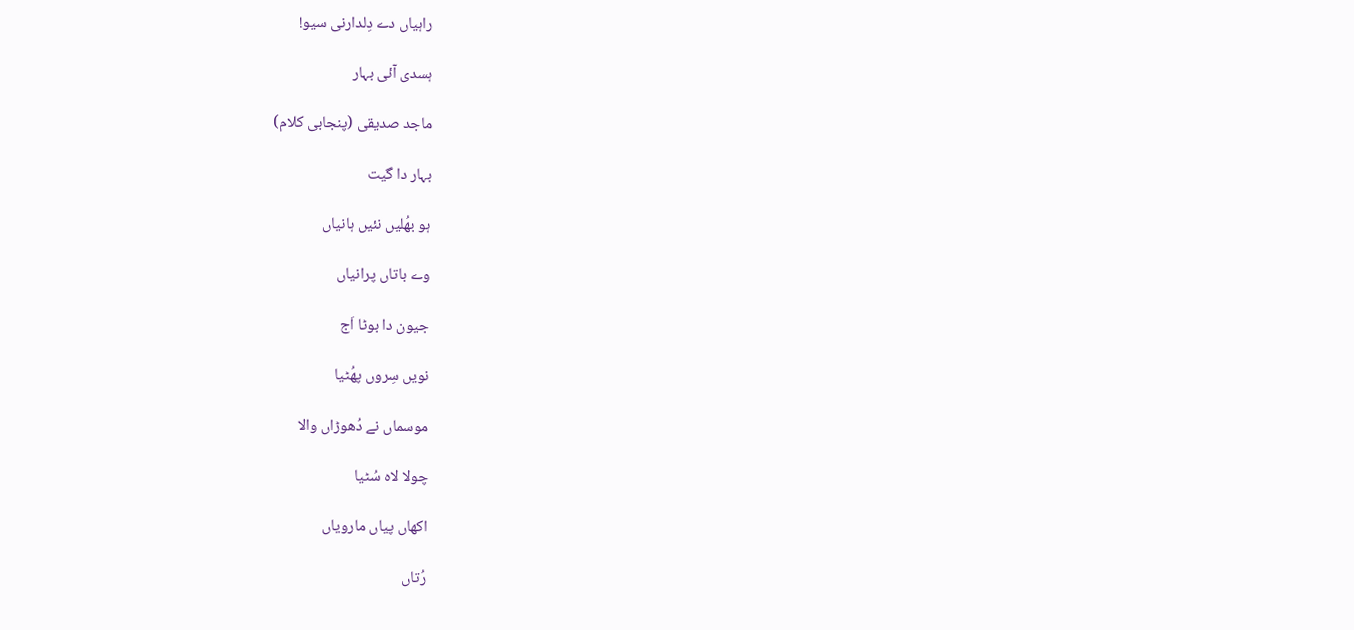راہیاں دے دِلدارنی سیو!

ہسدی آئی بہار

ماجد صدیقی (پنجابی کلام)

بہار دا گیت

ہو بھُلیں نئیں ہانیاں

وے باتاں پرانیاں

جیون دا بوٹا اَج

نویں سِروں پھُٹیا

موسماں نے دُھوڑاں والا

چولا لاہ سُٹیا

اکھاں پیاں مارویاں

رُتاں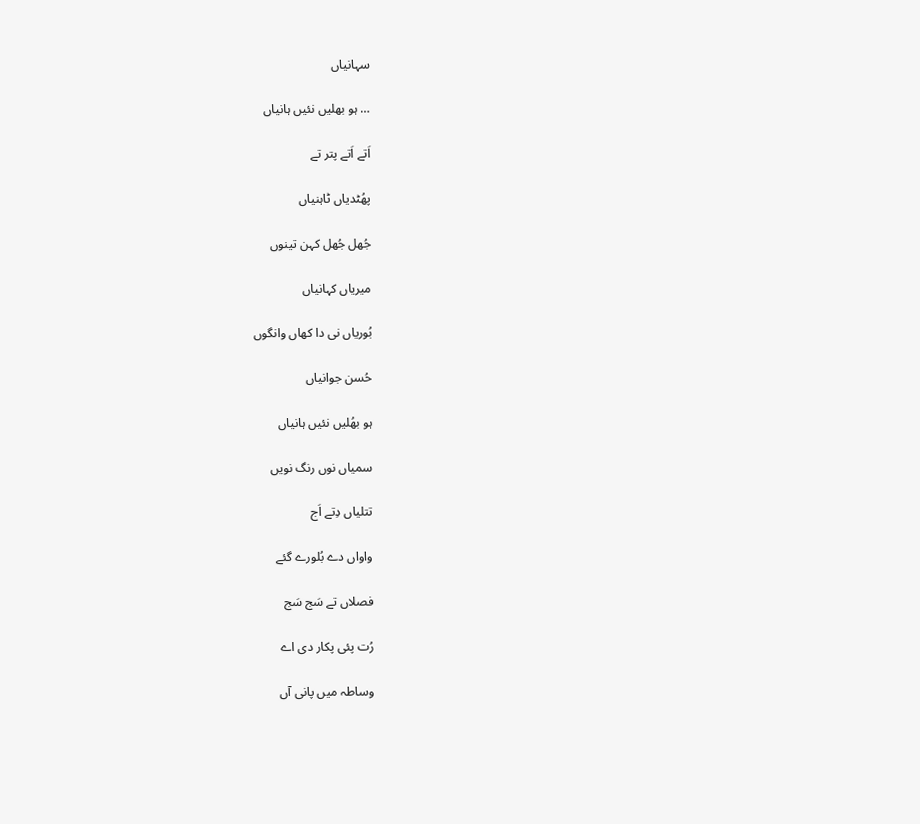سہانیاں

… ہو بھلیں نئیں ہانیاں

اَتے اَتے پتر تے

پھُٹدیاں ٹاہنیاں

جُھل جُھل کہن تینوں

میریاں کہانیاں

بُوریاں نی دا کھاں وانگوں

حُسن جوانیاں

ہو بھُلیں نئیں ہانیاں

سمیاں نوں رنگ نویں

تتلیاں دِتے اَج

واواں دے بُلورے گئے

فصلاں تے سَج سَج

رُت پئی پکار دی اے

وساطہ میں پانی آں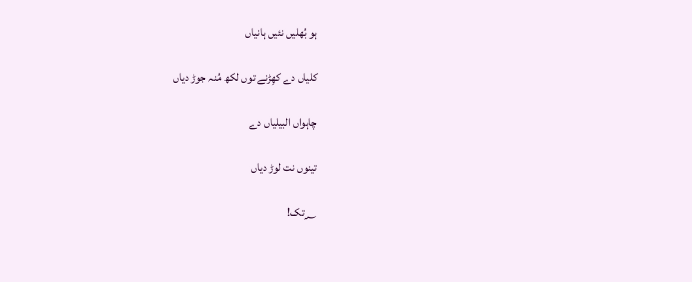ہو بُھلیں نئیں ہانیاں

کلیاں دے کھِڑنے توں لکھ مُنہ جوڑ دیاں

چاہواں البیلیاں دے

تینوں نت لوڑ دیاں

؁تک!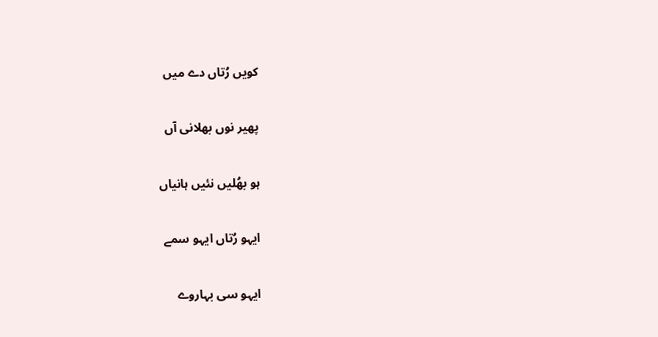کویں رُتاں دے میں

پھیر نوں بھلانی آں

ہو بھُلیں نئیں ہانیاں

ایہو رُتاں ایہو سمے

ایہو سی بہاروے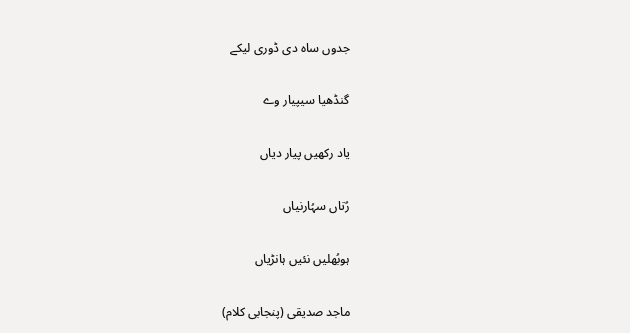جدوں ساہ دی ڈوری لیکے

گنڈھیا سیپیار وے

یاد رکھیں پیار دیاں

رُتاں سہُارنیاں

ہوبُھلیں نئیں ہانڑیاں

ماجد صدیقی (پنجابی کلام)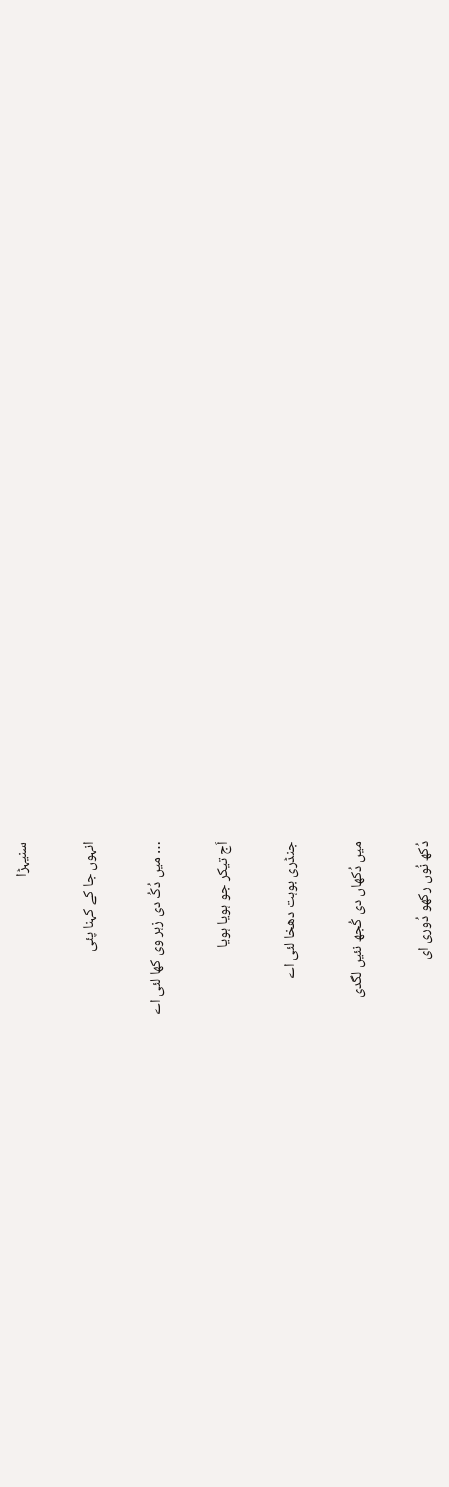سنیہڑا

انہوں جا کے کہنا پئی

… میں دُکُ دی زہر وی کھا لئی اے

اَج تیکر جو ہویا ہویا

جنڈری بوہت دھخا لئی اے

میں دُکھاں دی کُجھ نئیں لگدی

دُکھ نُوں رکھو دُوری ای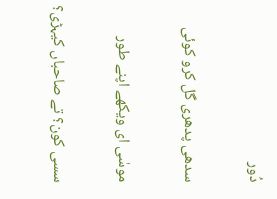دُور

سدھی پدھری گل کرو کوئی

موسٰی ای ویکھے اپنے طور

سسی کون؟ تے صاحباں کیہڑی؟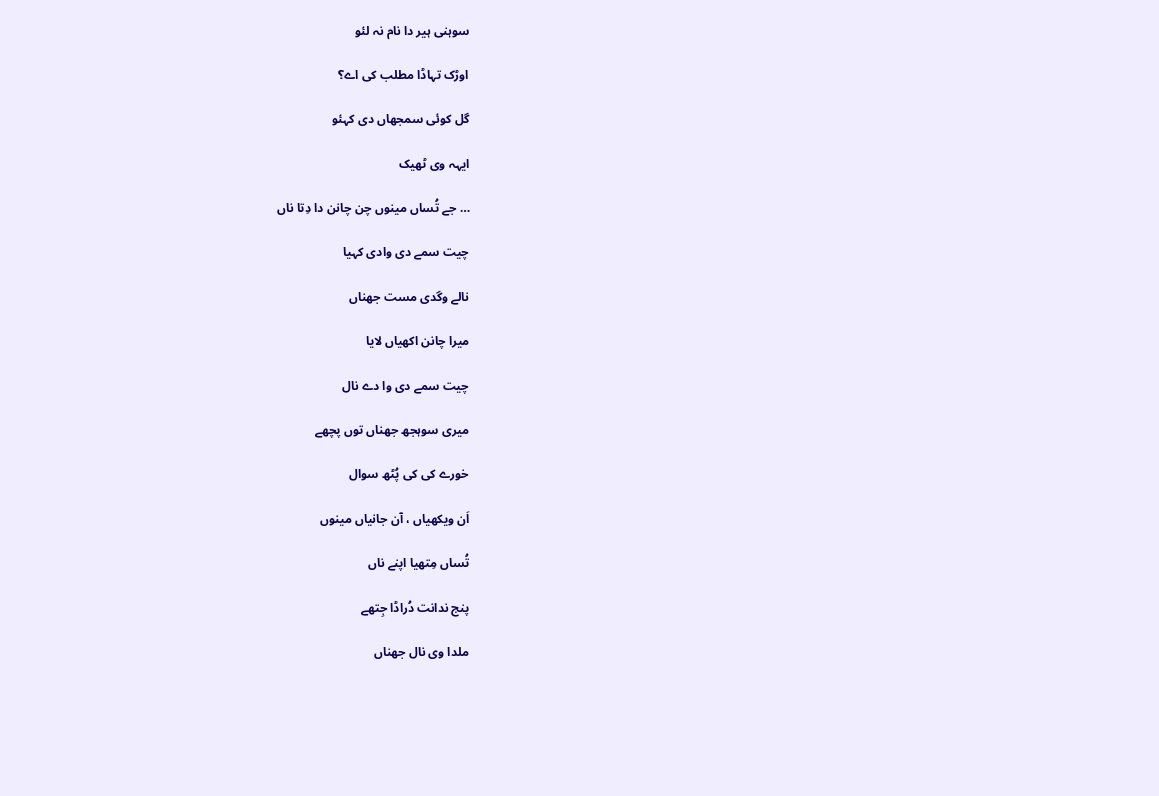سوہنی ہیر دا نام نہ لئو

اوڑک تہاڈا مطلب کی اے؟

گل کوئی سمجھاں دی کہئو

ایہہ وی ٹھیک

… جے تُساں مینوں چن چانن دا دِتا ناں

چیت سمے دی وادی کہیا

نالے وگدی مست جھناں

میرا چانن اکھیاں لایا

چیت سمے دی وا دے نال

میری سوہجھ جھناں توں پچھے

خورے کی کی پُٹھ سوال

اَن ویکھیاں ، آن جانیاں مینوں

تُساں مِتھیا اپنے ناں

پنج ندانت دُراڈا جِتھے

ملدا وی نال جھناں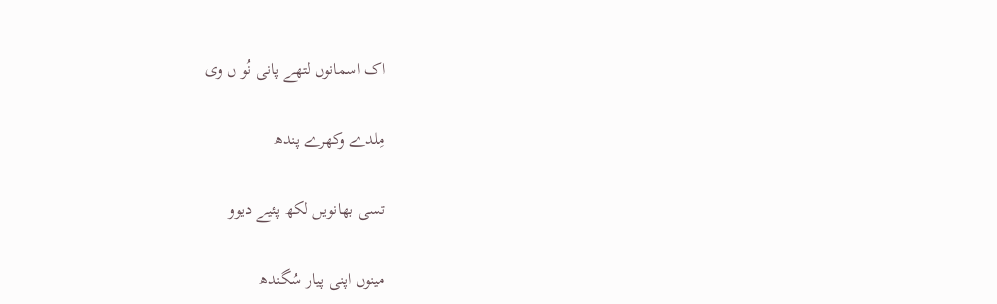اک اسمانوں لتھے پانی نُو ں وی

مِلدے وکھرے پندھ

تسی بھانویں لکھ پئیے دیوو

مینوں اپنی پیار سُگندھ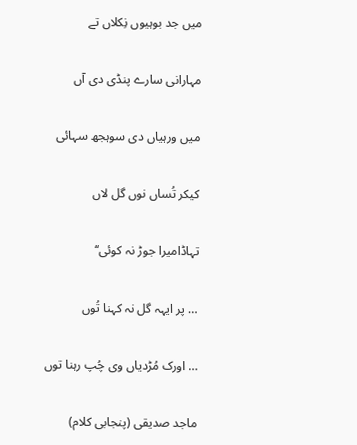میں جد بوہیوں نِکلاں تے

مہارانی سارے پنڈی دی آں

میں ورہیاں دی سوہجھ سہائی

کیکر تُساں نوں گل لاں

تہاڈامیرا جوڑ نہ کوئی‘‘

… پر ایہہ گل نہ کہنا تُوں

… اورک مُڑدیاں وی چُپ رہنا توں

ماجد صدیقی (پنجابی کلام)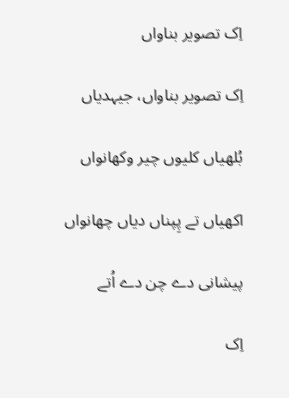اِک تصویر بناواں

اِک تصویر بناواں، جیہدیاں

بُلھیاں کلیوں چیر وکھانواں

اکھیاں تے پِپناں دیاں چھانواں

پیشانی دے چن دے اُتے

اِک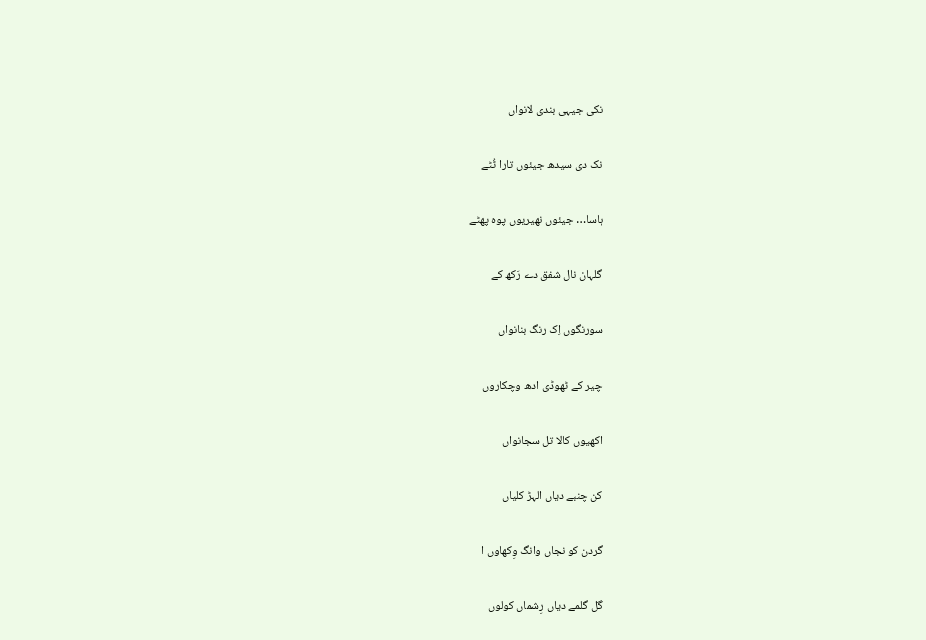نکی جیہی بندی لانواں

نک دی سیدھ جیئوں تارا ٹُٹے

ہاسا… جیئوں نھیریوں پوہ پھٹے

گلہاںْ نال شفق دے رَکھ کے

سورنگوں اِک رنگ بنانواں

چیر کے ٹھوڈی ادھ وچکاروں

اکھیوں کالا تل سجانواں

کن چنبے دیاں الہڑ کلیاں

گردن کو نجاں وانگ وِکھاوں ا

گل گلمے دیاں رِشماں کولوں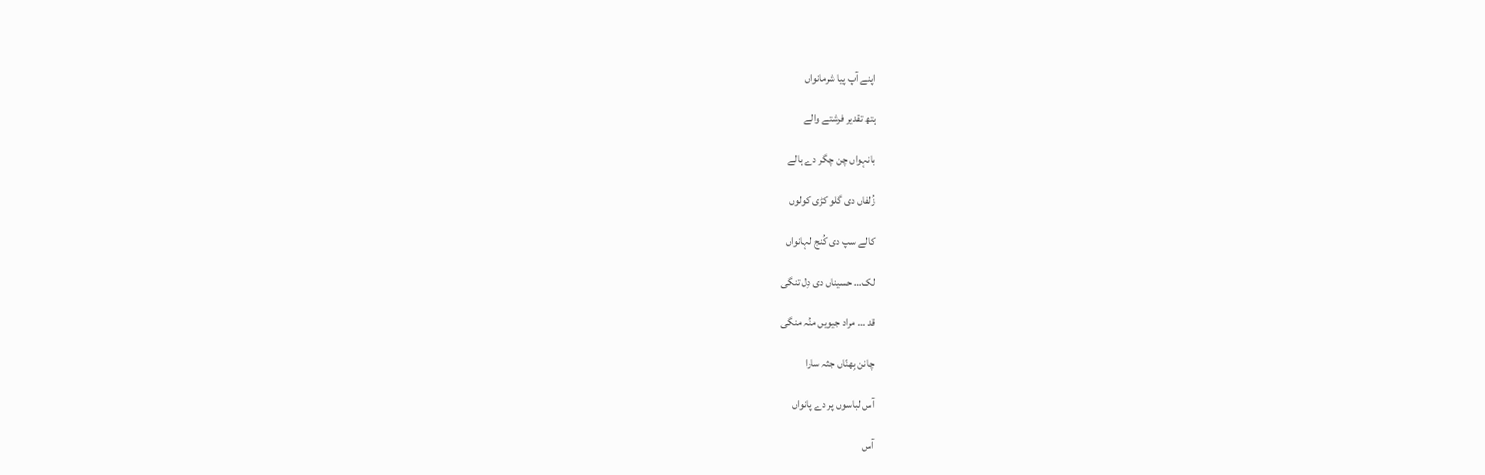اپنے آپ پیا شرمانواں

ہتھ تقدیر فرشتے والے

بانہواں چن چگر دے ہالے

زُلفاں دی گلو کڑی کولوں

کالے سپ دی کُنج لہانواں

لک… حسیناں دی دِل تنگی

قد … مراد جیویں منُہ منگی

چانن بِھنّاں جثہ سارا

آس لباسوں پر دے پانواں

آس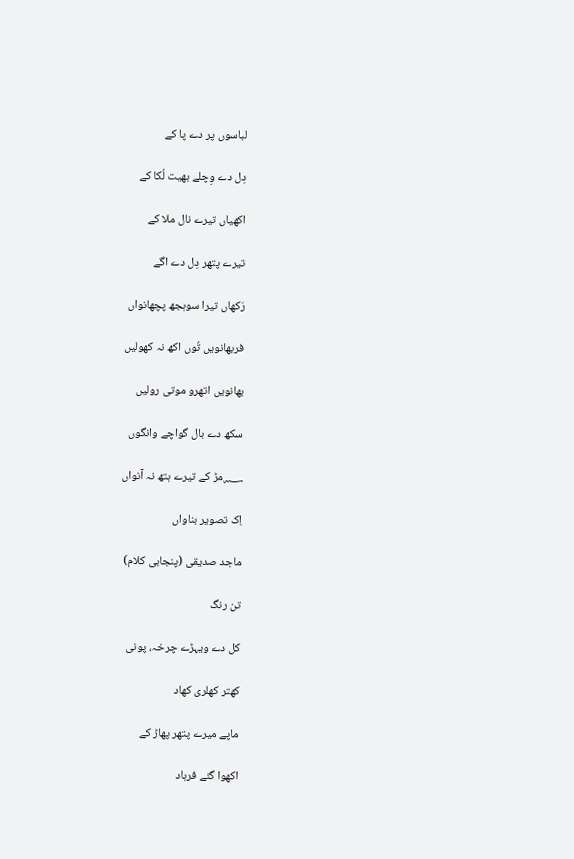لباسوں پر دے پا کے

دِل دے وِچلے بھیت لُکا کے

اکھیاں تیرے نال ملا کے

تیرے پتھر دِل دے اگے

رَکھاں تیرا سوہجھ پچھانواں

فربھانویں تُوں اکھ نہ کھولیں

بھانویں اتھرو موتی رولیں

سکھ دے بال گواچے وانگوں

؁مڑ کے تیرے ہتھ نہ آنواں

اِک تصویر بناواں

ماجد صدیقی (پنجابی کلام)

تن رنگ

کل دے ویہڑے چرخہ، پونی

کھتر کھلری کھاد

ماپے میرے پتھر پھاڑ کے

اکھوا گئے فرہاد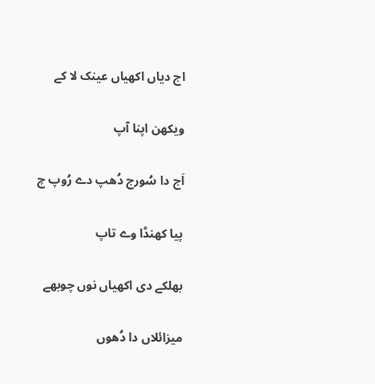اج دیاں اکھیاں عینک لا کے

ویکھن اپنا آپ

اَج دا سُورج دُھپ دے رُوپ چ

پیا کھنڈا وے تاپ

بھلکے دی اکھیاں نوں چوبھے

میزائلاں دا دُھوں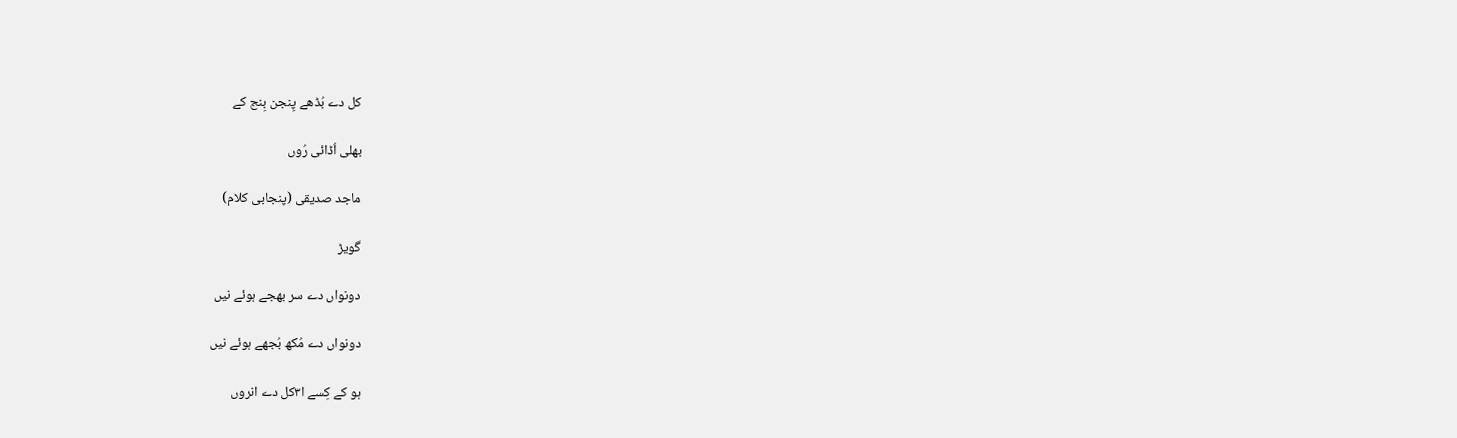کل دے بُڈھے پِنجن بِنج کے

بھلی اُڈائی رُوں

ماجد صدیقی (پنجابی کلام)

گویڑ

دونواں دے سر بھجے ہوئے نیں

دونواں دے مُکھ بُجھے ہوئے نیں

ہو کے کِسے ا۳کل دے انروں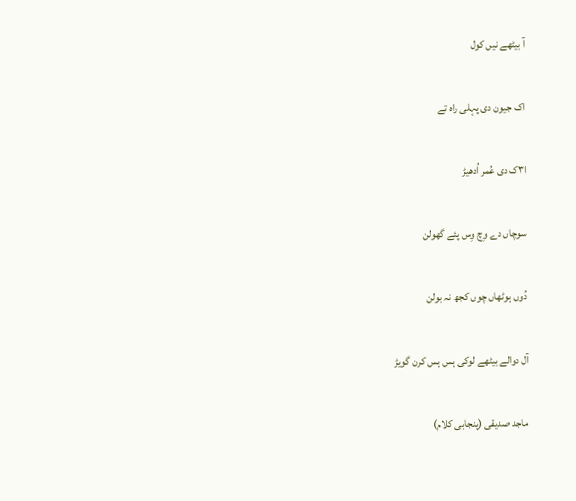آ بیٹھے نیں کول

اک جیون دی پہلی راہ تے

ا۳ک دی عُمر اُدھیڑ

سوچاں دے وِچ وِس پئے گھولن

دُوں ہوٹھاں چوں کجھ نہ بولن

آل دوالے بیٹھے لوکی ہس ہس کرن گویڑ

ماجد صدیقی (پنجابی کلام)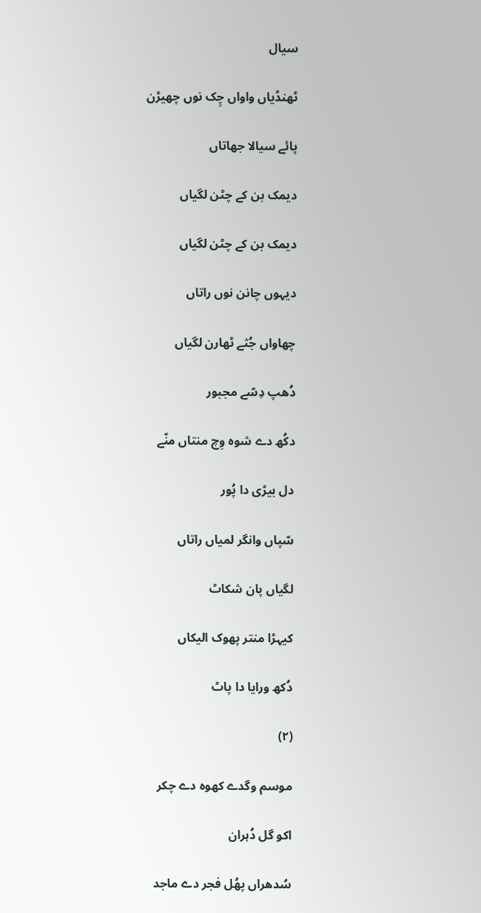سیال

ٹھنڈیاں واواں چِک نوں چھیڑن

پائے سیالا جھاتاں

دیمک بن کے چٹن لگیاں

دیمک بن کے چٹن لگیاں

دیہوں چانن نوں راتاں

چھاواں جُثے ٹھارن لگیاں

دُھپ دِسّے مجبور

دکُھ دے شوہ وِچ منتاں منّے

دل بیڑی دا پُور

سّپاں وانگر لمیاں راتاں

لگیاں پان شکاٹ

کیہڑا منتر پھوک الیکاں

دُکھ ورایا دا پاٹ

(۲)

موسم وگدے کھوہ دے چکر

اکو گل دُہران

سُدھراں پھُل فجر دے ماجد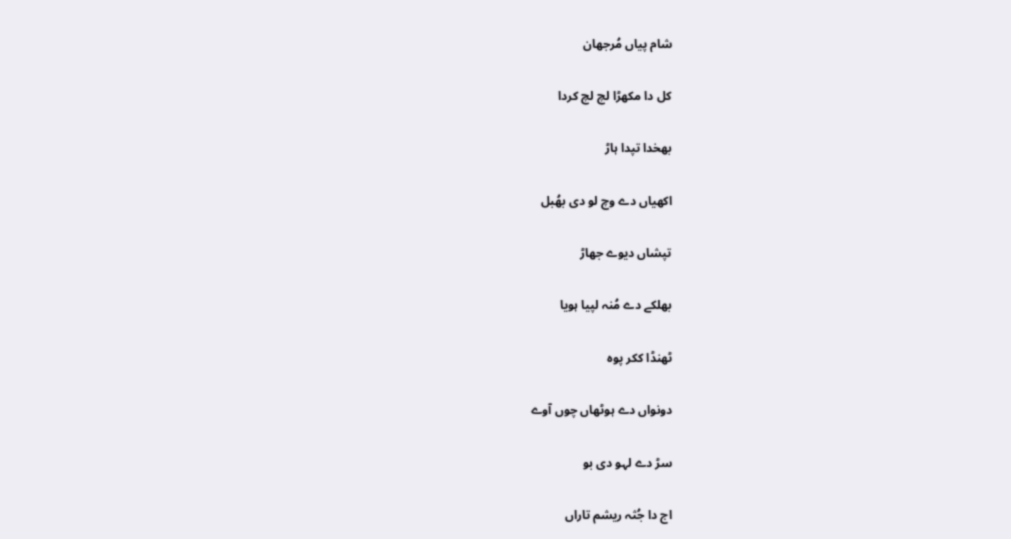شام پیاں مُرجھان

کل دا مکھڑا لچ لچ کردا

بھخدا تپدا ہاڑ

اکھیاں دے وچ لو دی بھُبل

تپشاں دیوے جھاڑ

بھلکے دے مُنہ لپیا ہویا

ٹھنڈا ککر پوہ

دونواں دے ہوٹھاں چوں آوے

سڑ دے لہو دی بو

اج دا جُثہ ریشم تاراں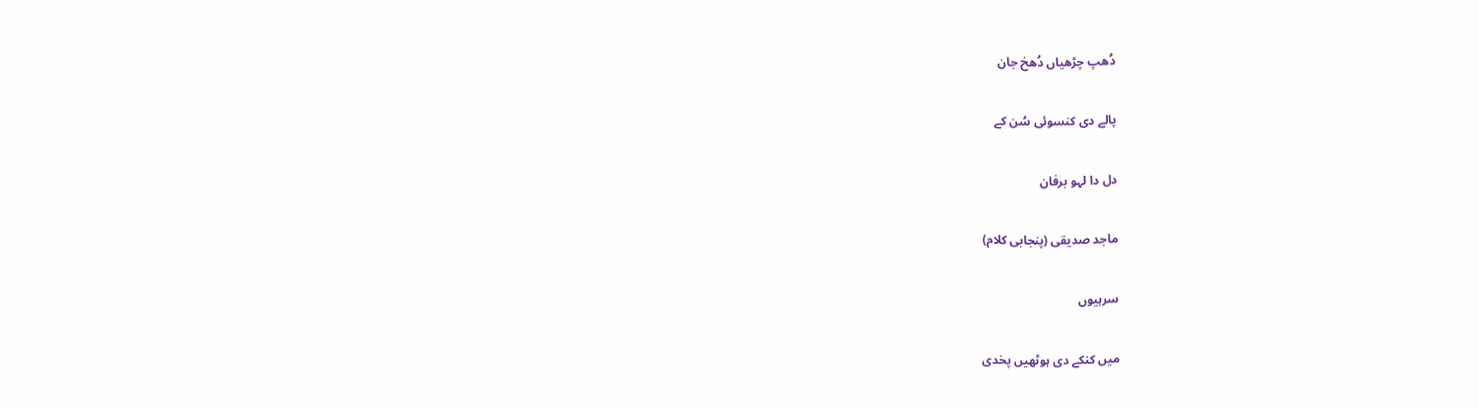دُھپ چڑھیاں دُھخ جان

پالے دی کنسوئی سُن کے

دل دا لہو برفان

ماجد صدیقی (پنجابی کلام)

سرہیوں

میں کنکے دی ہوٹھیں پخدی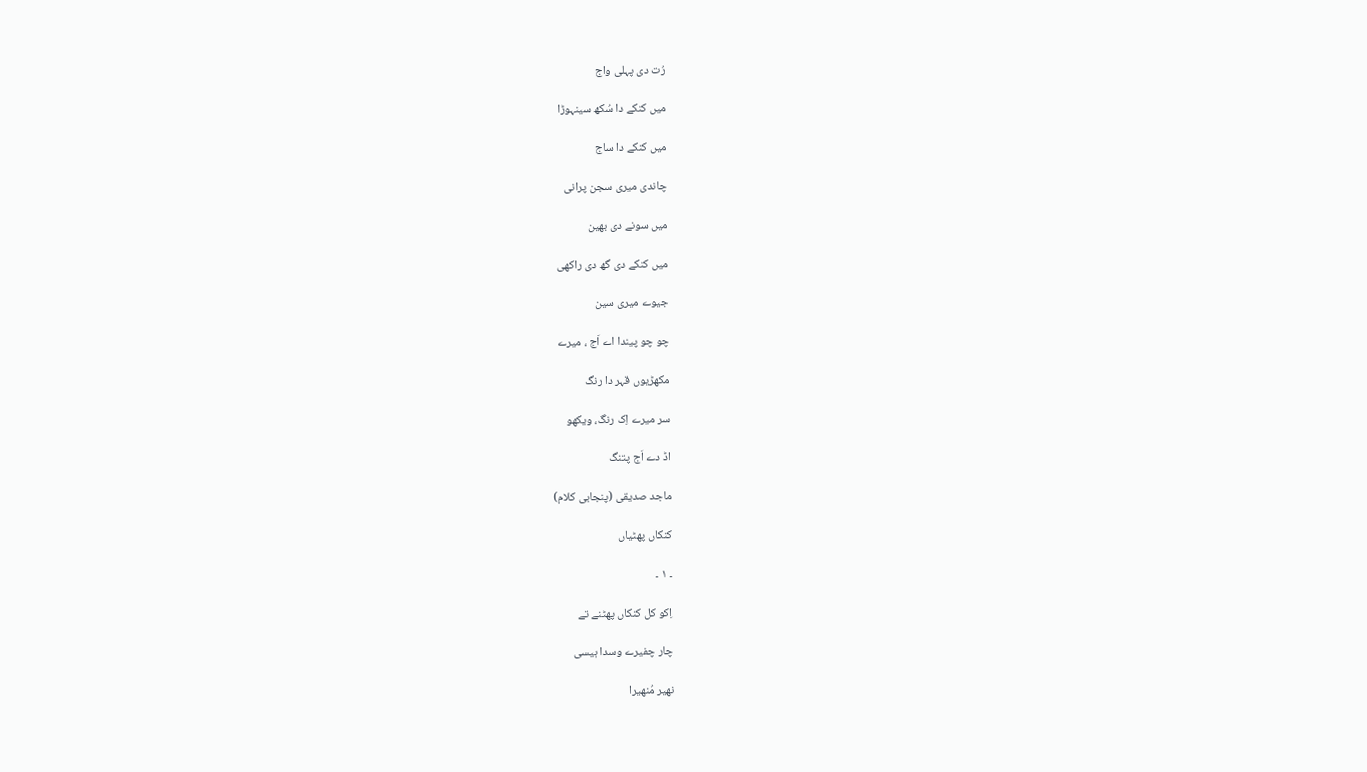رُت دی پہلی واج

میں کنکے دا سُکھ سینہوڑا

میں کنکے دا ساج

چاندی میری سجن پرانی

میں سونے دی بھین

میں کنکے دی گھ دی راکھی

جیوے میری سین

چو چو پیندا اے اَج ، میرے

مکھڑیوں قہر دا رنگ

سر میرے اِک رنگ، ویکھو

اڈ دے اَج پتنگ

ماجد صدیقی (پنجابی کلام)

کنکاں پھٹیاں

۔ ۱ ۔

اِکو کل کنکاں پھٹنے تے

چار چفیرے وسدا ہیسی

نھیر مُنھیرا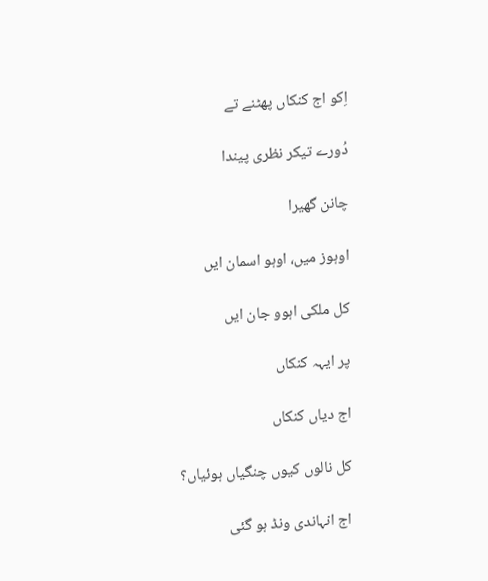اِکو اج کنکاں پھٹنے تے

دُورے تیکر نظری پیندا

چانن گھیرا

اوہوز میں، اوہو اسمان ایں

کل ملکی اہوو جان ایں

پر ایہہ کنکاں

اج دیاں کنکاں

کل نالوں کیوں چنگیاں ہوئیاں؟

اج انہاندی ونڈ ہو گئی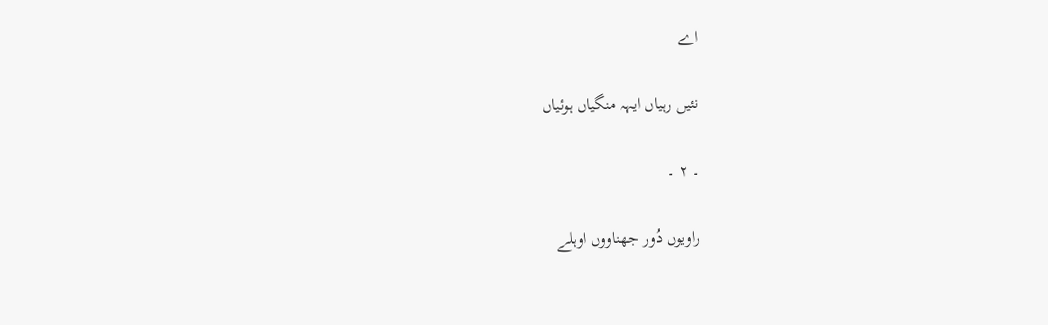اے

نئیں رہیاں ایہہ منگیاں ہوئیاں

۔ ۲ ۔

راویوں دُور جھناووں اوہلے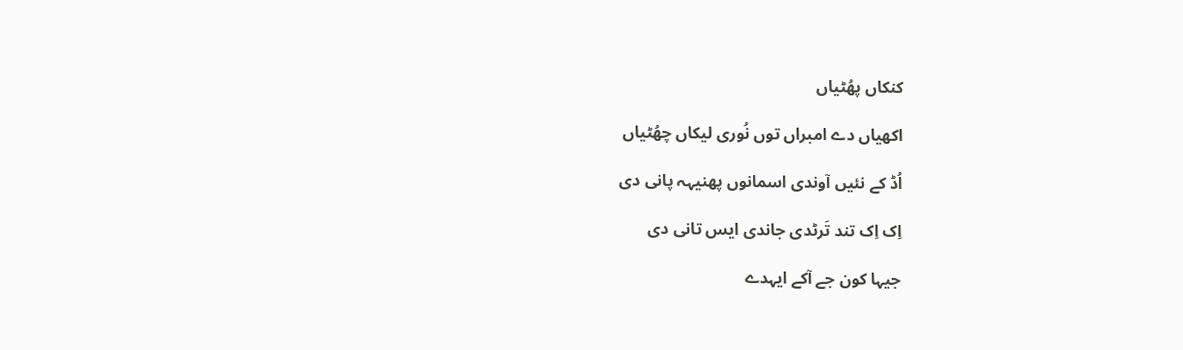کنکاں پھُٹیاں

اکھیاں دے امبراں توں نُوری لیکاں چھُٹیاں

اُڈ کے نئیں آوندی اسمانوں پھنیہہ پانی دی

اِک اِک تند تَرٹدی جاندی ایس تانی دی

جیہا کون جے آکے ایہدے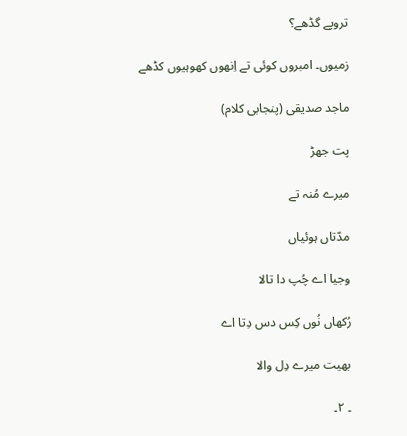تروپے گڈھے؟

زمیوں۔ امبروں کوئی تے اِنھوں کھوہیوں کڈھے

ماجد صدیقی (پنجابی کلام)

پت جھڑ

میرے مُنہ تے

مدّتاں ہوئیاں

وجیا اے چُپ دا تالا

رُکھاں نُوں کِس دس دِتا اے

بھیت میرے دِل والا

۔ ۲۔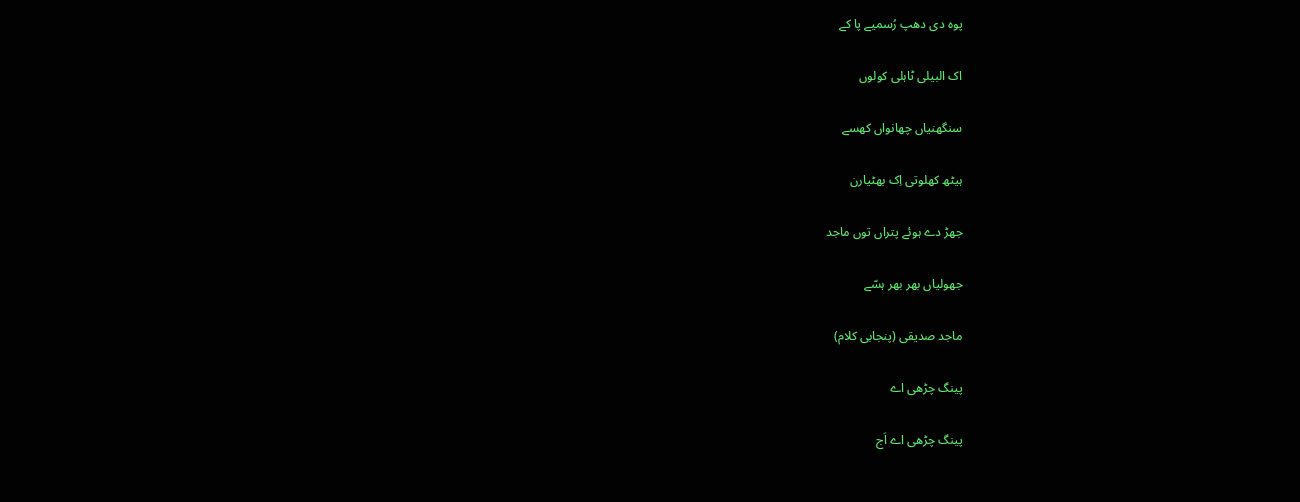پوہ دی دھپ رُسمیے پا کے

اک البیلی ٹاہلی کولوں

سنگھنیاں چھانواں کھسے

ہیٹھ کھلوتی اِک بھٹیارن

جھڑ دے ہوئے پتراں توں ماجد

جھولیاں بھر بھر ہسّے

ماجد صدیقی (پنجابی کلام)

پینگ چڑھی اے

پینگ چڑھی اے اَج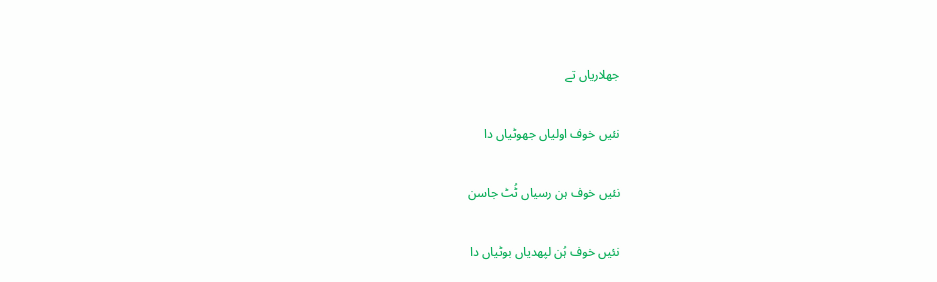جھلاریاں تے

نئیں خوف اولیاں جھوٹیاں دا

نئیں خوف ہن رسیاں ٹُٹ جاسن

نئیں خوف ہُن لپھدیاں بوٹیاں دا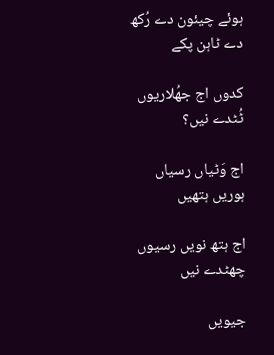ہوئے چیئون دے رُکھ دے ٹاہن پکے

کدوں اج جھُلاریوں ٹُٹدے نیں؟

اج وَٹیاں رسیاں ہوریں ہتھیں

اج ہتھ نویں رسیوں چھٹدے نیں

جیویں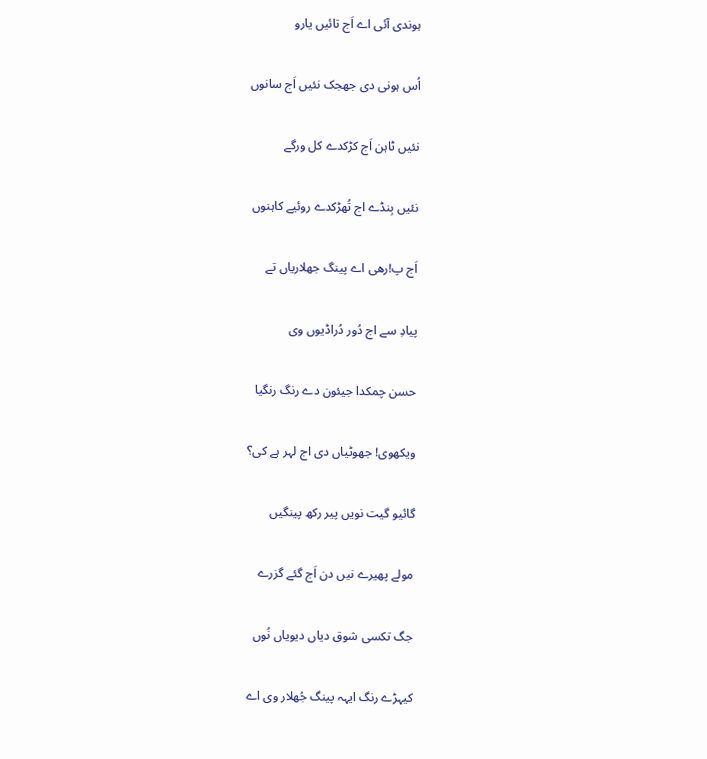ہوندی آئی اے اَج تائیں یارو

اُس ہونی دی جھجک نئیں اَج سانوں

نئیں ٹاہن اَج کڑکدے کل ورگے

نئیں بِنڈے اج تُھڑکدے روئیے کاہنوں

اَج پ!رھی اے پینگ جھلاریاں تے

پیادِ سے اج دُور دُراڈیوں وی

حسن چمکدا جیئون دے رنگ رنگیا

ویکھوی! جھوٹیاں دی اج لہر ہے کی؟

گائیو گیت نویں پیر رکھ پینگیں

مولے پھیرے نیں دن اَج گئے گزرے

جگ تکسی شوق دیاں دیویاں نُوں

کیہڑے رنگ ایہہ پینگ جُھلار وی اے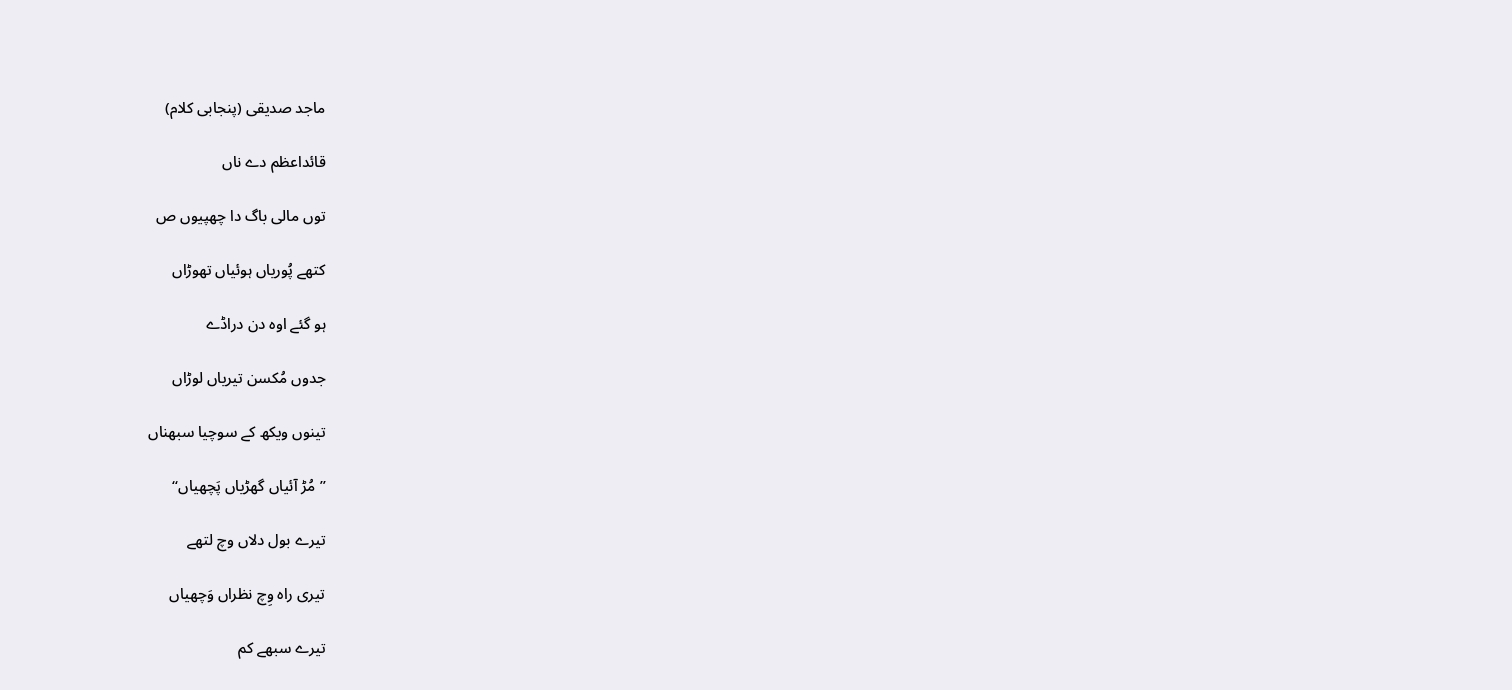ماجد صدیقی (پنجابی کلام)

قائداعظم دے ناں

توں مالی باگ دا چھپیوں ص

کتھے پُوریاں ہوئیاں تھوڑاں

ہو گئے اوہ دن دراڈے

جدوں مُکسن تیریاں لوڑاں

تینوں ویکھ کے سوچیا سبھناں

’’مُڑ آئیاں گھڑیاں پَچھیاں‘‘

تیرے بول دلاں وچ لتھے

تیری راہ وِچ نظراں وَچھیاں

تیرے سبھے کم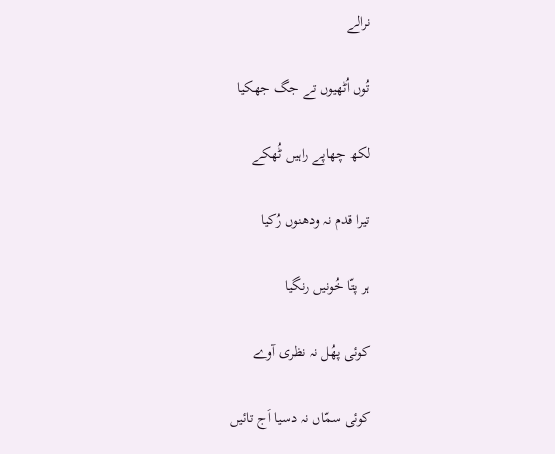نرالے

تُوں اُٹھیوں تے جگ جھکیا

لکھ چھاپے راہیں ٹُھکے

تیرا قدم نہ ودھنوں رُکیا

ہر پتّا خُونیں رنگیا

کوئی پھُل نہ نظری آوے

کوئی سمّاں نہ دسیا اَج تائیں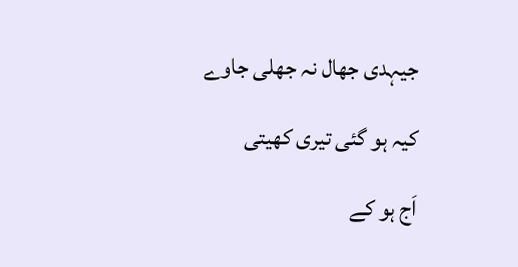جیہدی جھال نہ جھلی جاوے

کیہ ہو گئی تیری کھیتی

اَج ہو کے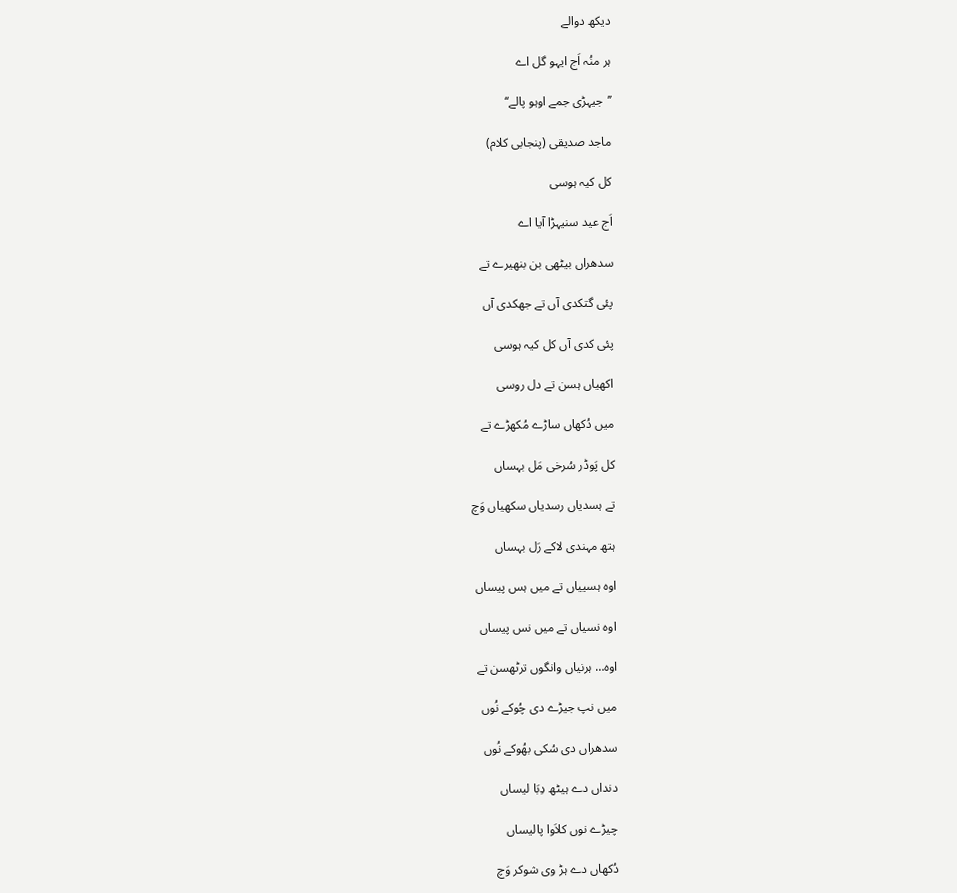دیکھ دوالے

ہر منُہ اَج ایہو گل اے

’’جیہڑی جمے اوہو پالے‘‘

ماجد صدیقی (پنجابی کلام)

کل کیہ ہوسی

اَج عید سنیہڑا آیا اے

سدھراں بیٹھی بن بنھیرے تے

پئی گتکدی آں تے جھکدی آں

پئی کدی آں کل کیہ ہوسی

اکھیاں ہسن تے دل روسی

میں دُکھاں ساڑے مُکھڑے تے

کل پَوڈر سُرخی مَل بہساں

تے ہسدیاں رسدیاں سکھیاں وَچ

ہتھ مہندی لاکے رَل بہساں

اوہ ہسییاں تے میں ہس پیساں

اوہ نسیاں تے میں نس پیساں

اوہ… ہرنیاں وانگوں ترٹھسن تے

میں نپ جیڑے دی چُوکے نُوں

سدھراں دی سُکی بھُوکے نُوں

دنداں دے ہیٹھ دِبَا لیساں

چیڑے نوں کلاَوا پالیساں

دُکھاں دے ہڑ وی شوکر وَچ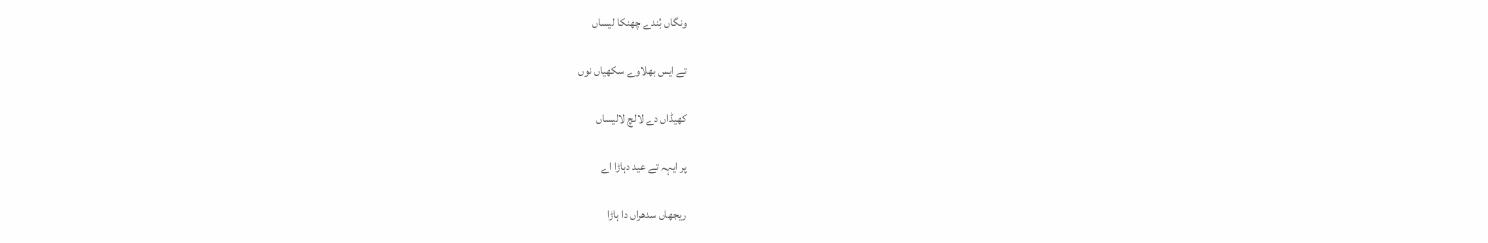ونگاں بُندے چھنکا لیساں

تے ایس بھلاوے سکھیاں نوں

کھیڈاں دے لالچ لالیساں

پر ایہہ تے عید دہاڑا اے

ریجھاں سدھراں دا ہاڑا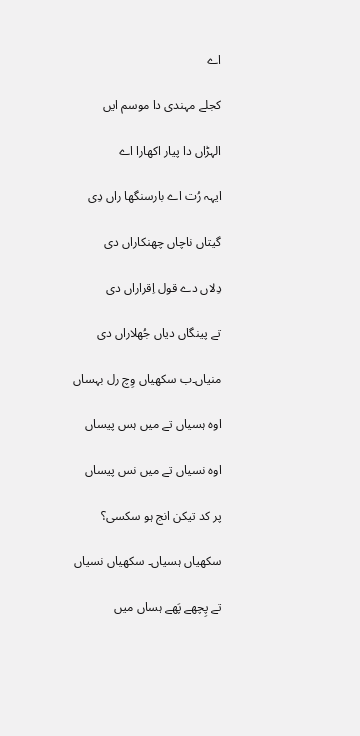اے

کجلے مہندی دا موسم ایں

الہڑاں دا پیار اکھارا اے

ایہہ رُت اے بارسنگھا راں دِی

گیتاں ناچاں چھنکاراں دی

دِلاں دے قول اِقراراں دی

تے پینگاں دیاں جُھلاراں دی

منیاں۔ب سکھیاں وِچ رل بہساں

اوہ ہسیاں تے میں ہس پیساں

اوہ نسیاں تے میں نس پیساں

پر کد تیکن انج ہو سکسی؟

سکھیاں ہسیاں۔ سکھیاں نسیاں

تے پِچھے پَھے ہساں میں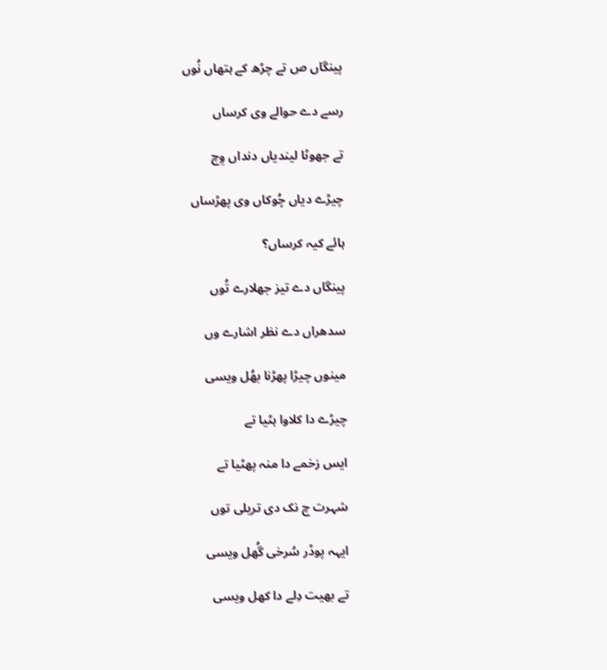پینگاں ص تے چڑھ کے ہتھاں نُوں

رسے دے حوالے وی کرساں

تے جھوٹا لیندیاں دنداں وِچ

چیڑے دیاں چُوکاں وی پھڑساں

ہائے کیہ کرساں؟

پینگاں دے تیز جھلارے تُوں

سدھراں دے نظر اشارے وں

مینوں چیڑا پھڑنا بھُل ویسی

چیڑے دا کلاوا ہٹیا تے

ایس زخمے دا منہ پھٹیا تے

شہرت چ نک دی تریلی توں

ایہہ پوڈر سُرخی گُھل ویسی

تے بھیت دِلے دا کھل ویسی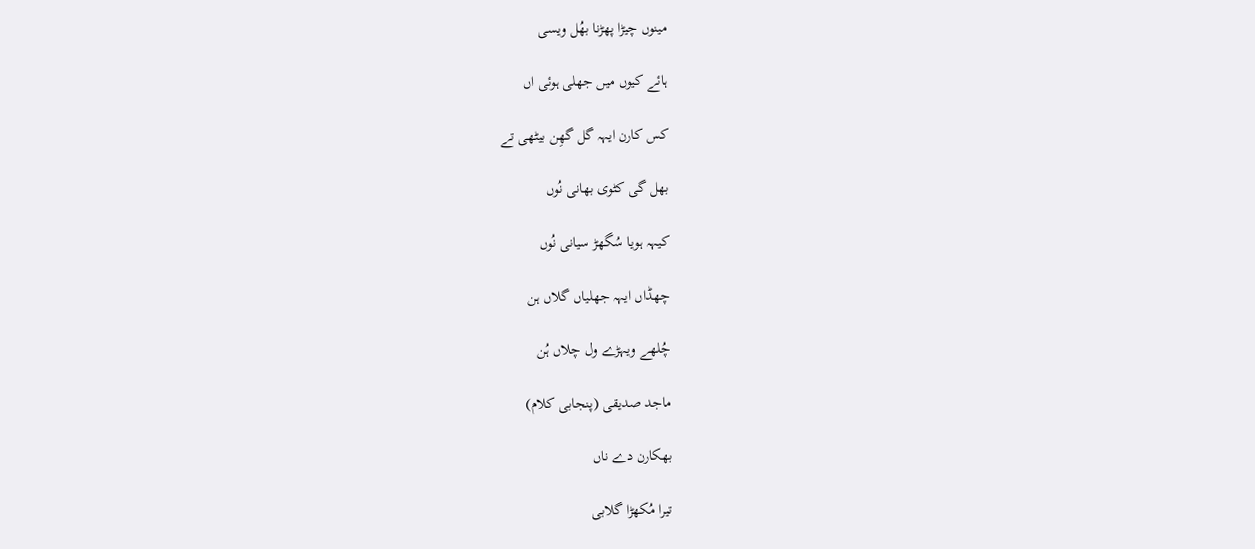مینوں چیڑا پھڑنا بھُل ویسی

ہائے کیوں میں جھلی ہوئی اں

کس کارن ایہہ گل گھِن بیٹھی تے

بھل گی کٹوی بھانی نُوں

کیہہ ہویا سُگھڑ سیانی نُوں

چھڈاں ایہہ جھلیاں گلاں ہن

چُلھے ویہڑے ول چلاں ہُن

ماجد صدیقی (پنجابی کلام)

بھکارن دے ناں

تیرا مُکھڑا گلابی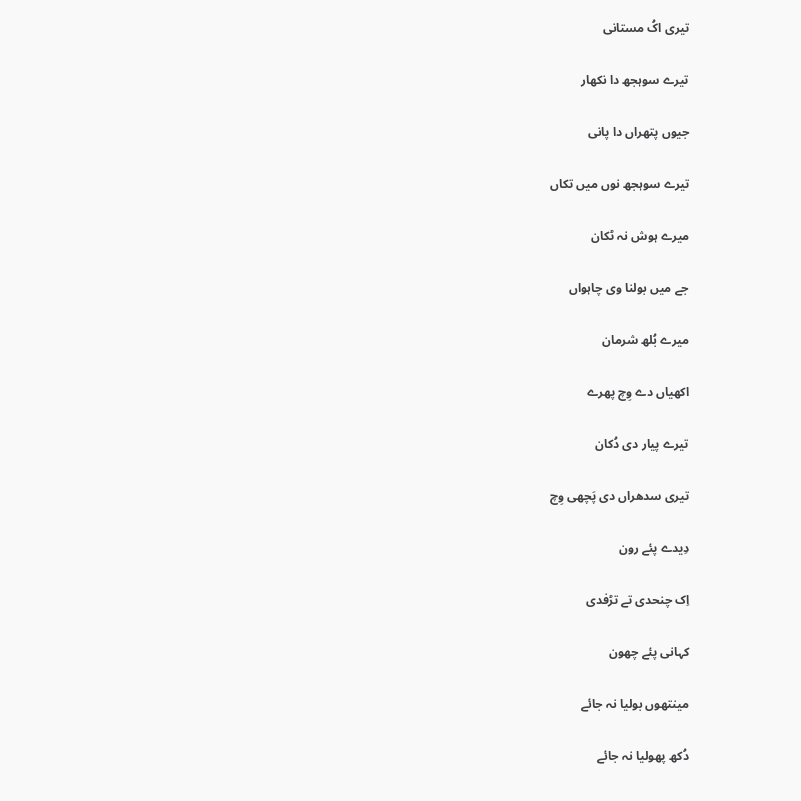تیری اکُ مستانی

تیرے سوہجھ دا نکھار

جیوں پتھراں دا پانی

تیرے سوہجھ نوں میں تکاں

میرے ہوش نہ ٹکان

جے میں بولنا وی چاہواں

میرے بُلھ شرمان

اکھیاں دے وِچ پھرے

تیرے پیار دی دُکان

تیری سدھراں دی پَچھی وِچ

دِیدے پئے رون

اِک چنحدی تے تڑفدی

کہانی پئے چھون

مینتھوں بولیا نہ جائے

دُکھ پھولیا نہ جائے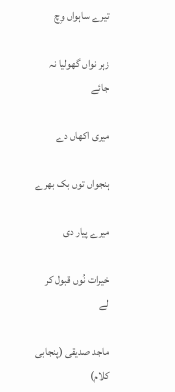تیرے ساہواں وِچ

زہر نواں گھولیا نہ جائے

میری اکھاں دے

ہنجواں توں بک بھرے

میرے پیار دی

خیرات نُوں قبول کر لے

ماجد صدیقی (پنجابی کلام)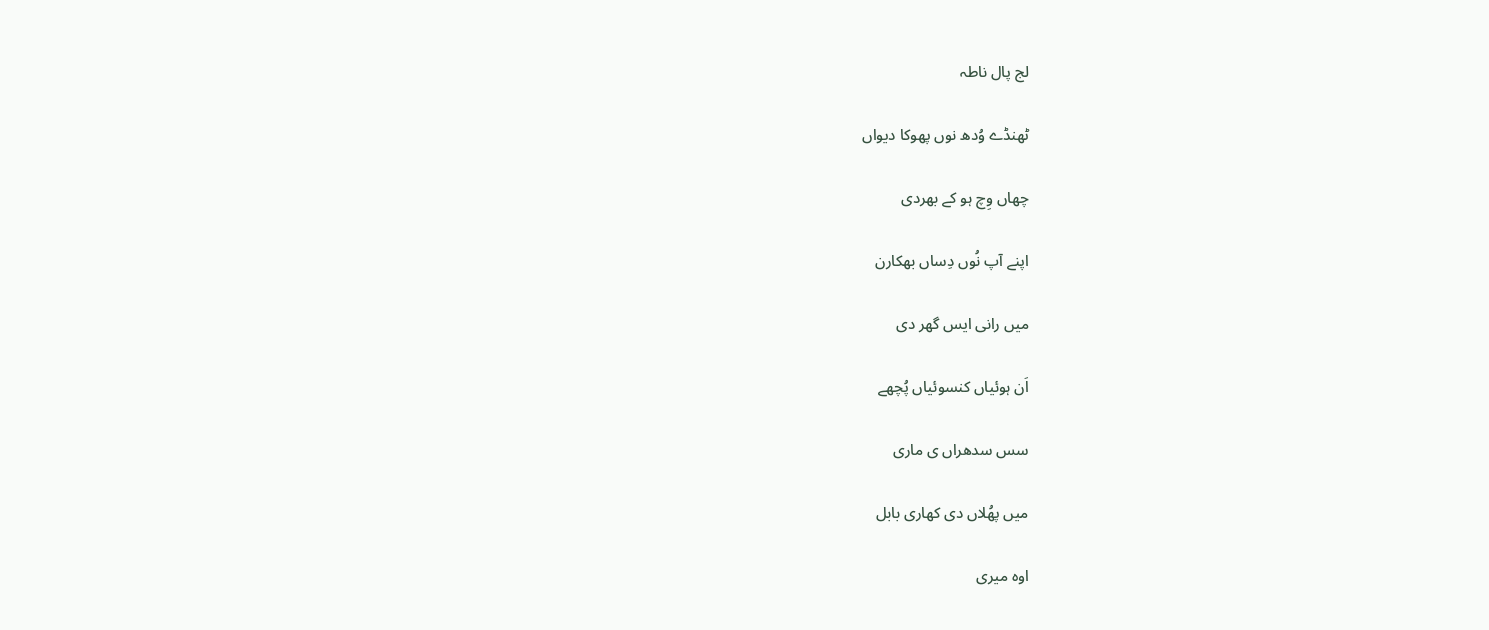لج پال ناطہ

ٹھنڈے وُدھ نوں پھوکا دیواں

چھاں وِچ ہو کے بھردی

اپنے آپ نُوں دِساں بھکارن

میں رانی ایس گھر دی

اَن ہوئیاں کنسوئیاں پُچھے

سس سدھراں ی ماری

میں پھُلاں دی کھاری بابل

اوہ میری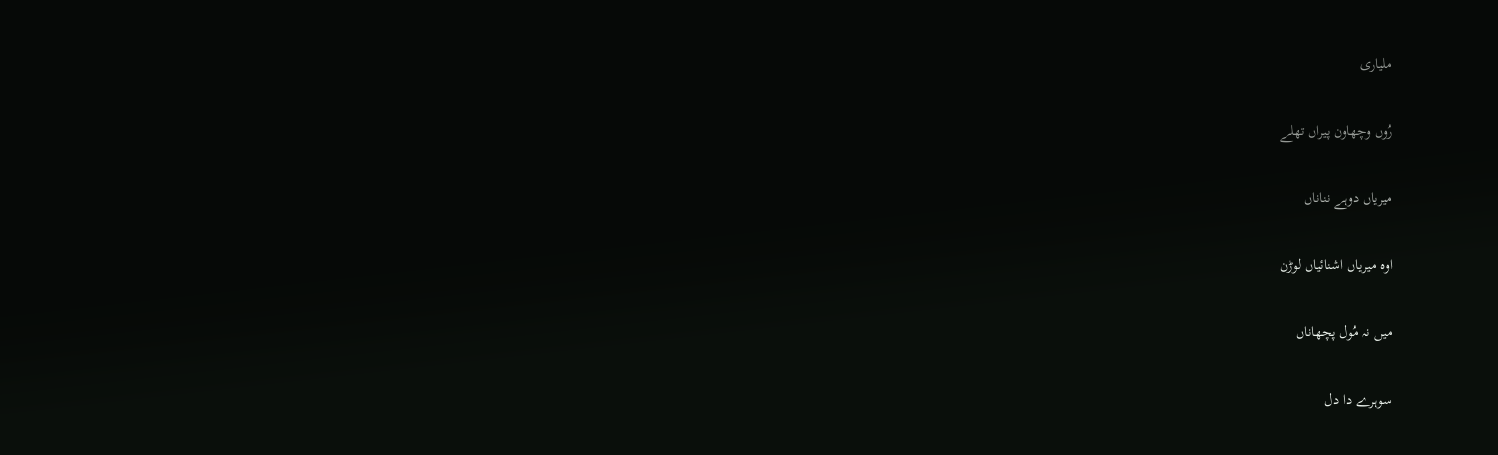ملیاری

رُوں وچھاون پیراں تھلے

میریاں دوہے نناناں

اوہ میریاں اشنائیاں لوڑن

میں نہ مُول پچھاناں

سوہرے دا دل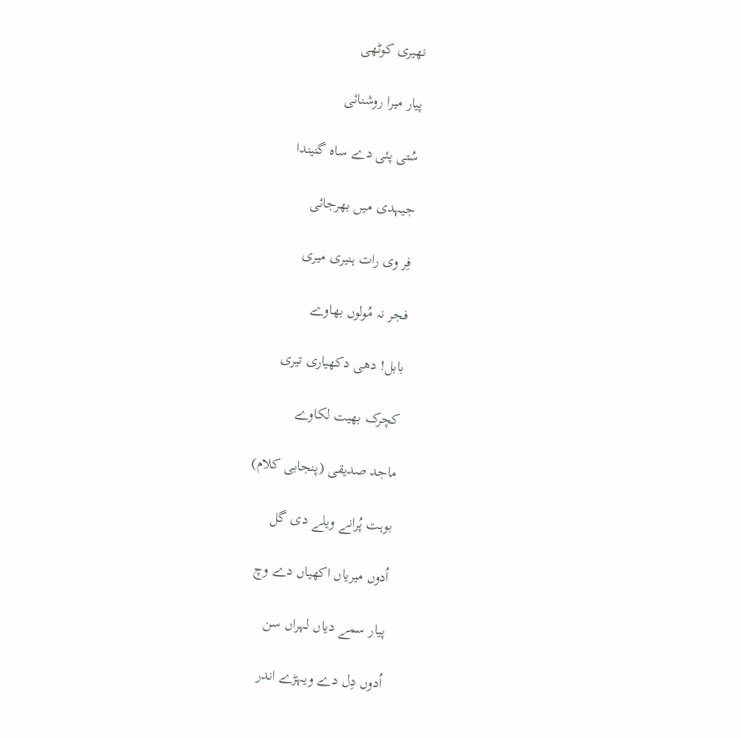نھیری کوٹھی

پیار میرا روشنائی

سُتی پئی دے ساہ گنیندا

جیہدی میں بھرجائی

فِر وی رات ہنیری میری

فجر نہ مُولوں بھاوے

بابل! دھی دکھیاری تیری

کچرک بھیت لکاوے

ماجد صدیقی (پنجابی کلام)

بوہت پُرانے ویلے دی گل

اُدوں میریاں اکھیاں دے وچ

پیار سمے دیاں لہراں سن

اُدوں دِل دے ویہڑے اندر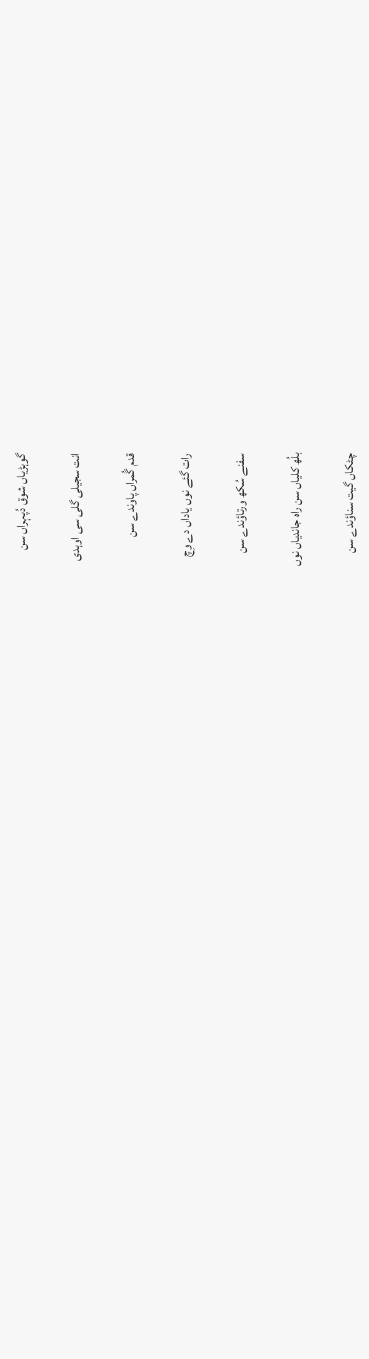گوہڑیاں شوق دُپہراں سن

انت سجیلی گلی سی اوہدی

قدم گُمراں پاوندے سن

رات گئے نوں یاداں دے وِچ

سفنے سُکھ ورتاؤندے سن

بلُھ کلیاں سن راہ جاندیاں نوں

چٹکاں گیت سناؤندے سن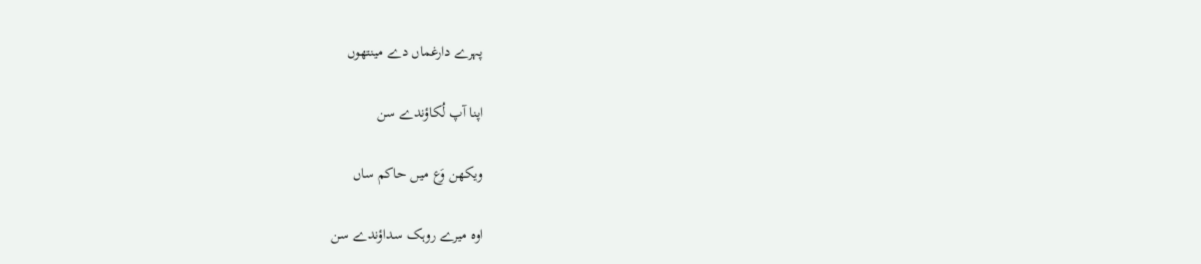پہرے دارغماں دے مینتھوں

اپنا آپ لُکاؤندے سن

ویکھن وَع میں حاکم ساں

اوہ میرے روہک سداؤندے سن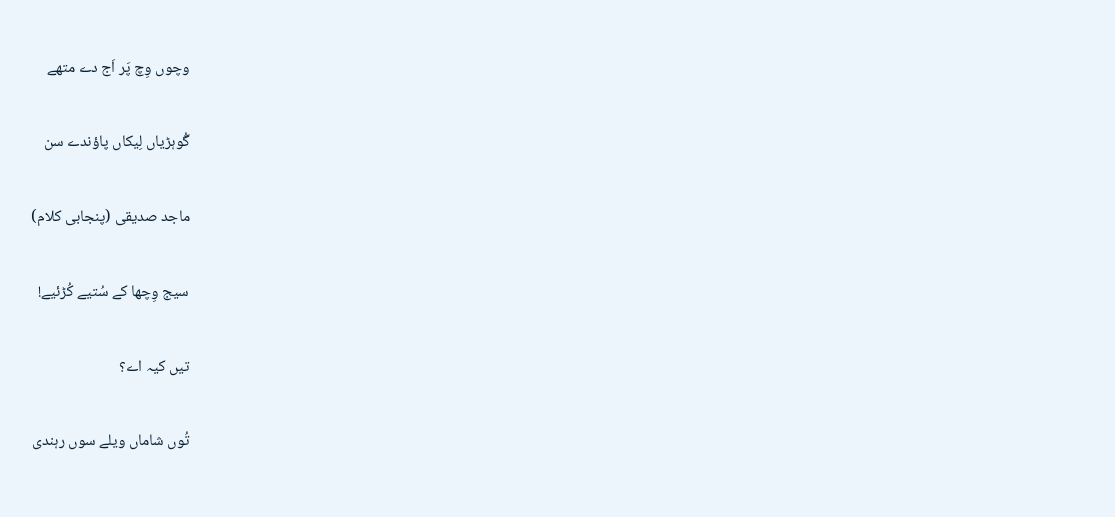وچوں وِچ پَر اَج دے متھے

گُوہڑیاں لِیکاں پاؤندے سن

ماجد صدیقی (پنجابی کلام)

سیج وِچھا کے سُتیے کُڑئیے!

تیں کیہ اے؟

تُوں شاماں ویلے سوں رہندی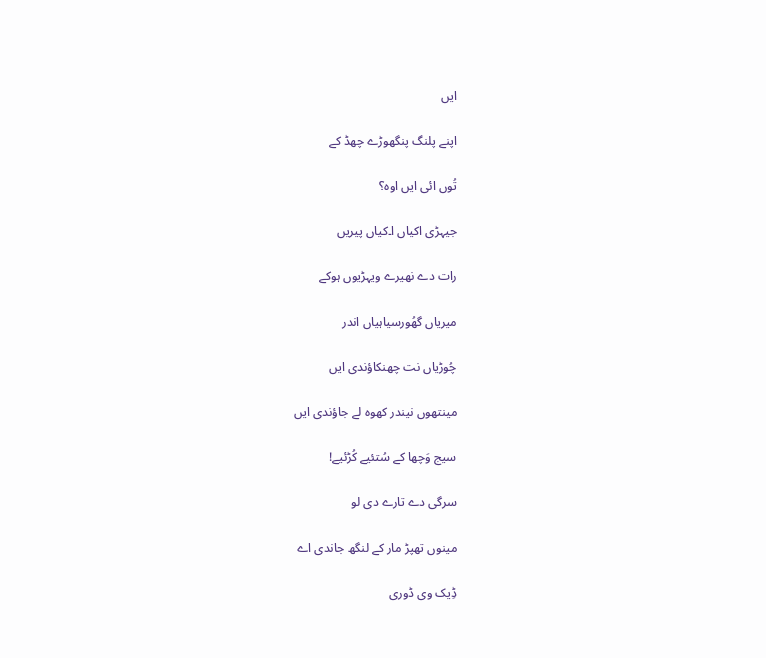ایں

اپنے پلنگ پنگھوڑے چھڈ کے

تُوں ائی ایں اوہ؟

جیہڑی اکیاں ا۔کیاں پیریں

رات دے نھیرے ویہڑیوں ہوکے

میریاں گھُورسیاہیاں اندر

چُوڑیاں نت چھنکاؤندی ایں

مینتھوں نیندر کھوہ لے جاؤندی ایں

سیج وَچھا کے سُتئیے کُڑئیے!

سرگی دے تارے دی لو

مینوں تھپڑ مار کے لنگھ جاندی اے

ڈِیک وی ڈوری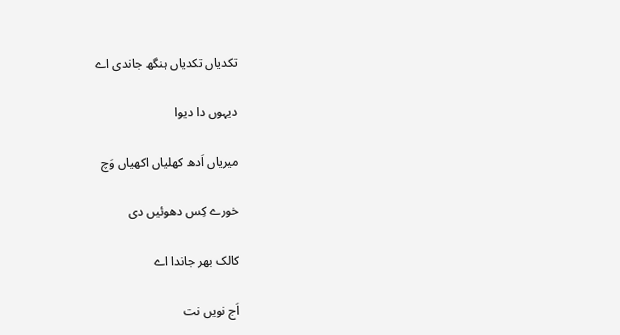تکدیاں تکدیاں ہنگھ جاندی اے

دیہوں دا دیوا

میریاں اَدھ کھلیاں اکھیاں وَچ

خورے کِس دھوئیں دی

کالک بھر جاندا اے

اَج نویں نت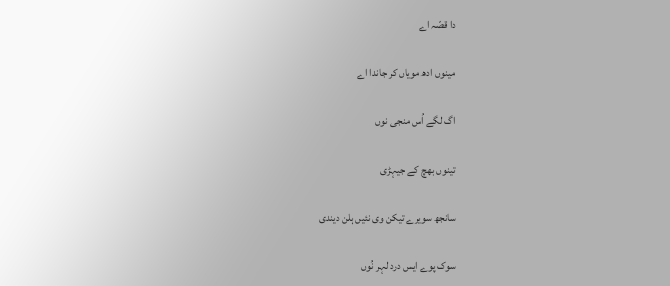دا قصّہ اے

مینوں ادھ مویاں کر جاندا اے

اگ لگے اُس منجی نوں

تینوں بھچ کے جیہڑی

سانجھ سویرے تیکن وی نئیں ہلن دیندی

سوک پوے ایس درد لہر نُوں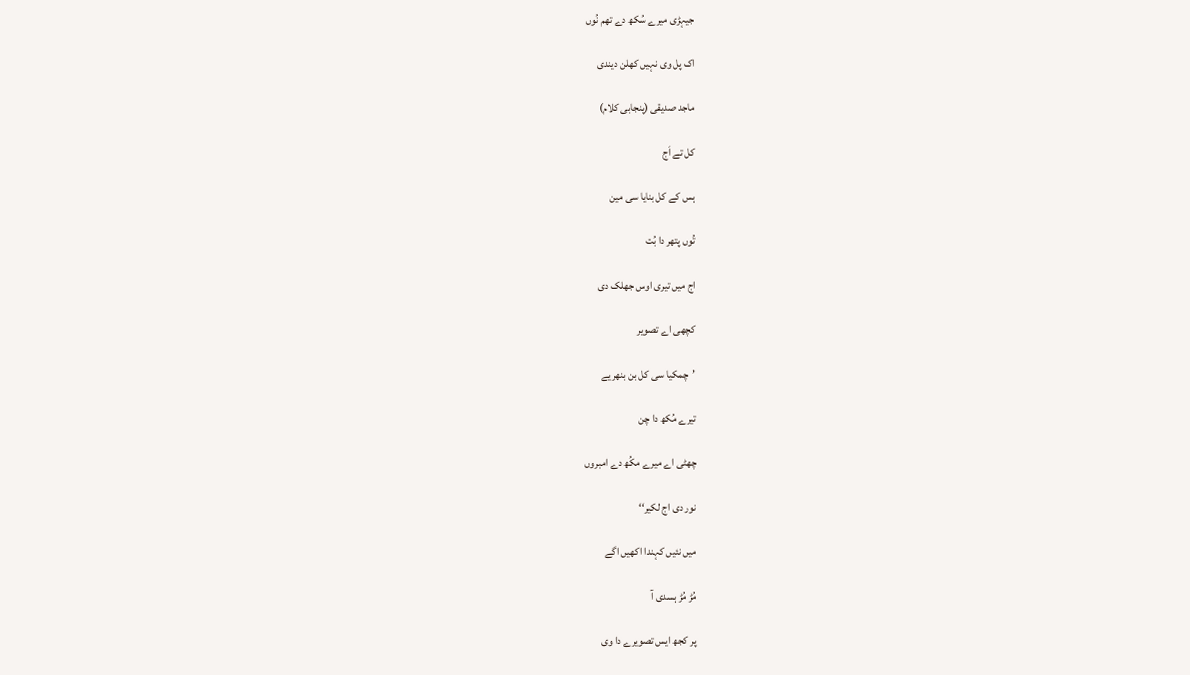جیہڑی میرے سُکھ دے تھم نُوں

اک پل وی نہیں کھلن دیندی

ماجد صدیقی (پنجابی کلام)

کل تے اَج

ہس کے کل بنایا سی مین

تُوں پتھر دا بُت

اج میں تیری اوس جھلک دی

کچھی اے تصویر

’چمکیا سی کل بن بنھریے

تیرے مُکھ دا چن

چھٹی اے میرے مکُھ دے امبروں

نور دی اج لکیر‘‘

میں نئیں کہندا اکھیں اگے

مُڑ مُڑ ہسدی آ

پر کجھ ایس تصویرے دا وی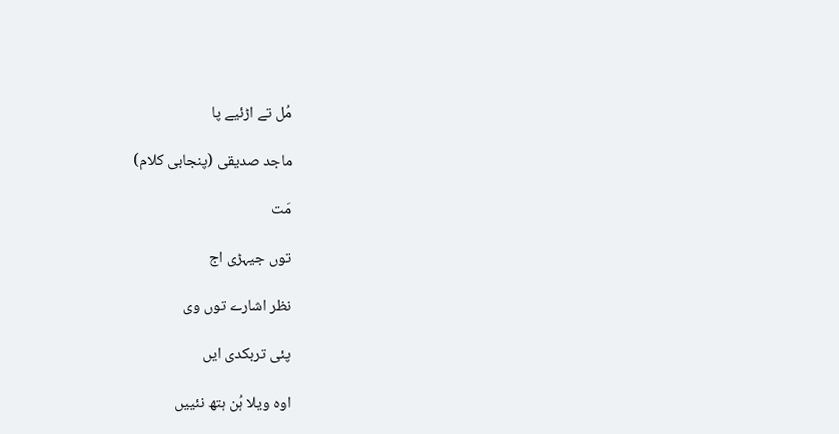مُل تے اڑئیے پا

ماجد صدیقی (پنجابی کلام)

مَت

توں جیہڑی اج

نظر اشارے توں وی

پئی تربکدی ایں

اوہ ویلا ہُن ہتھ نئییں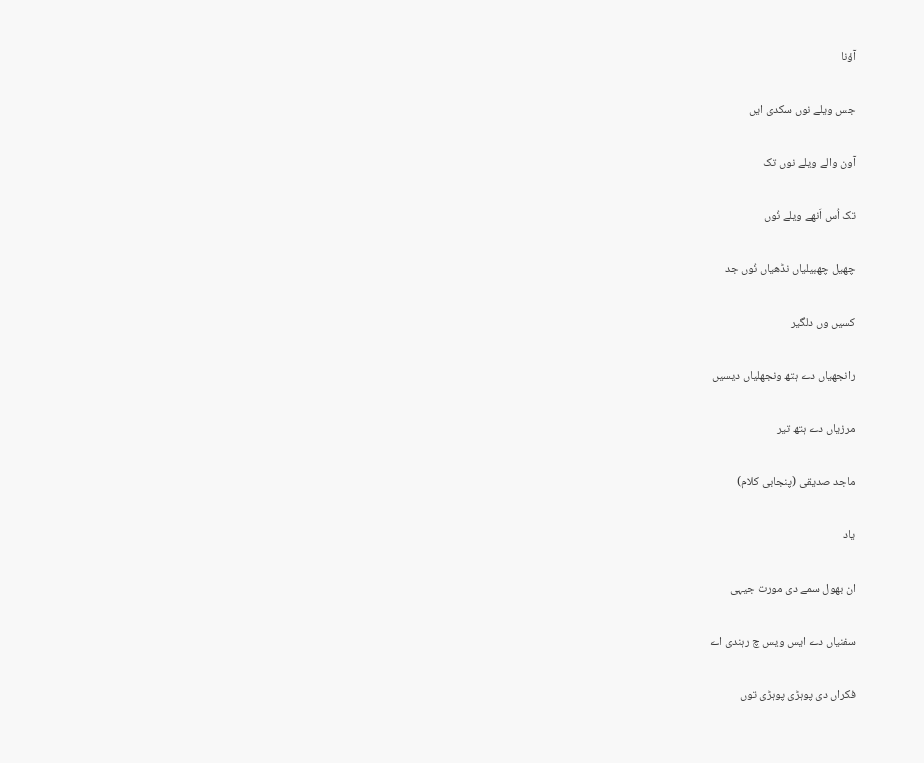آؤنا

جس ویلے نوں سکدی ایں

آون والے ویلے نوں تک

تک اُس اَنھے ویلے نُوں

چھیل چھبیلیاں نڈھیاں نُوں جد

کسیں وں دلگیر

رانجھیاں دے ہتھ ونجھلیاں دیسیں

مرزیاں دے ہتھ تیر

ماجد صدیقی (پنجابی کلام)

یاد

ان بھول سمے دی مورت جیہی

سفنیاں دے ایس ویس چ رہندی اے

فکراں دی پوہڑی پوہڑی توں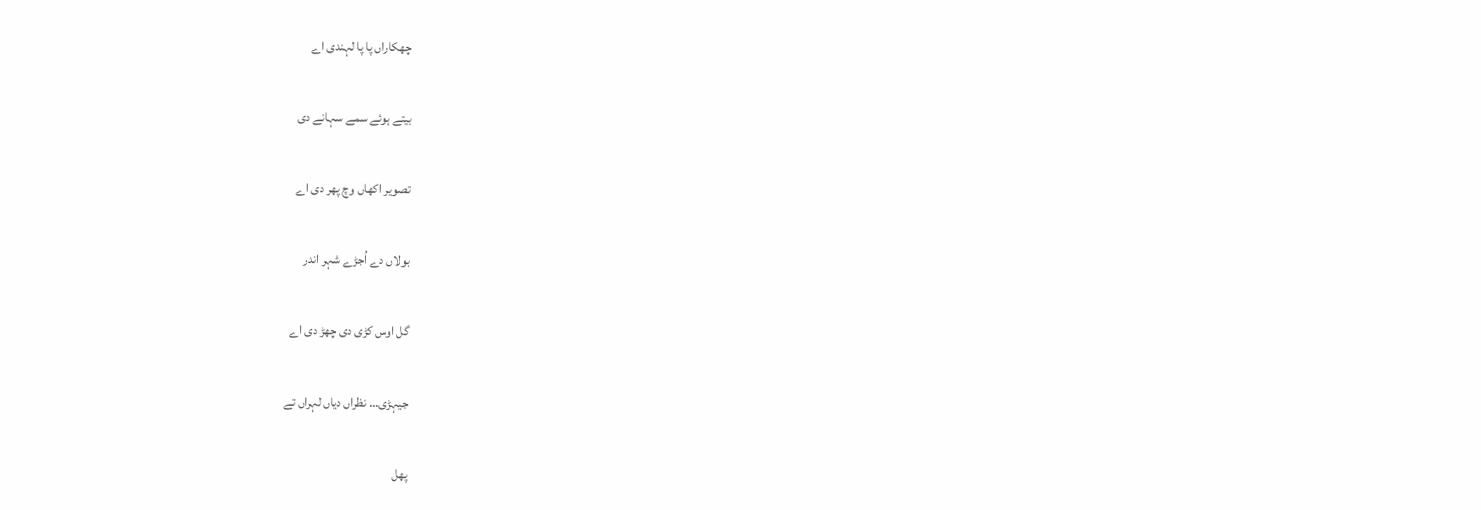چھکاراں پا پا لہندی اے

بیتے ہوئے سمے سہانے دی

تصویر اکھاں وچ پھر دی اے

بولاں دے اُجڑے شہر اندر

گل اوس کڑی دی چھڑ دی اے

جیہڑی… نظراں دیاں لہراں تے

پھل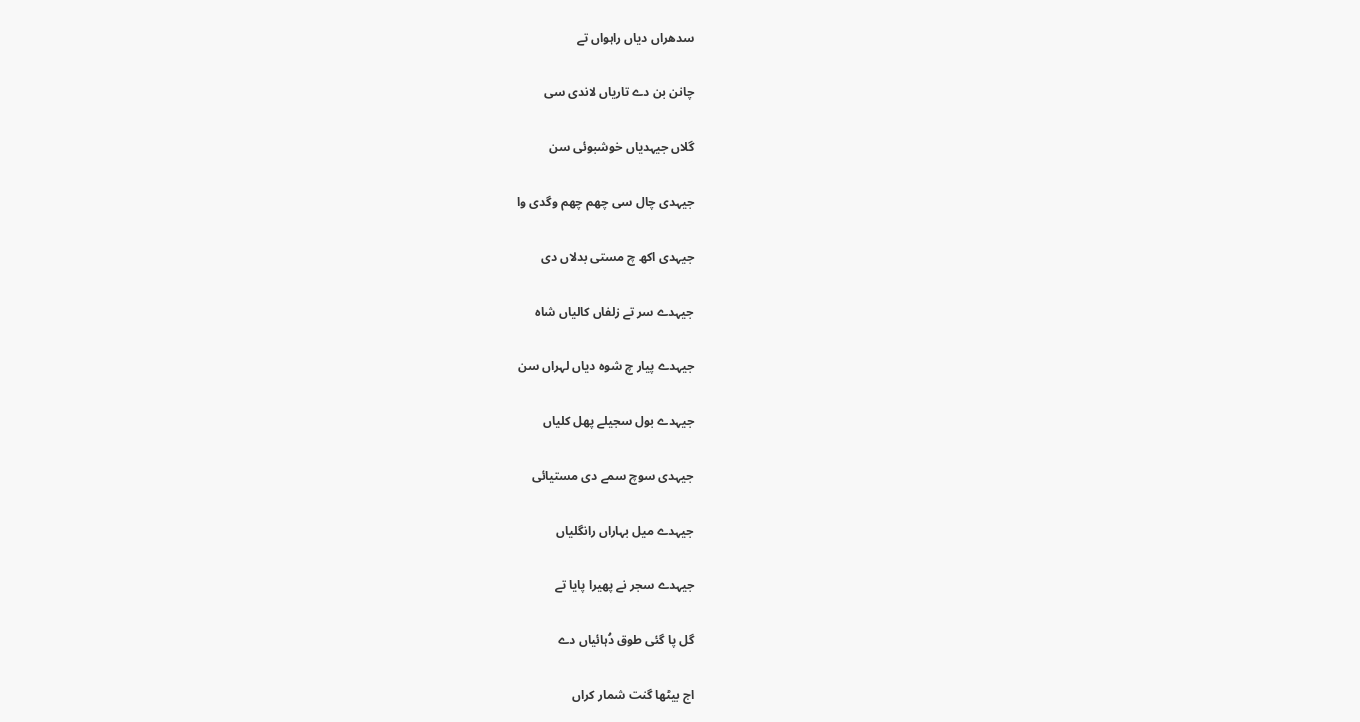سدھراں دیاں راہواں تے

چانن بن دے تاریاں لاندی سی

گلاں جیہدیاں خوشبوئی سن

جیہدی چال سی چھم چھم وگدی وا

جیہدی اکھ چ مستی بدلاں دی

جیہدے سر تے زلفاں کالیاں شاہ

جیہدے پیار چ شوہ دیاں لہراں سن

جیہدے بول سجیلے پھل کلیاں

جیہدی سوچ سمے دی مستیائی

جیہدے میل بہاراں رانگلیاں

جیہدے سجر نے پھیرا پایا تے

گل پا گئی طوق دُہائیاں دے

اج بیٹھا گنت شمار کراں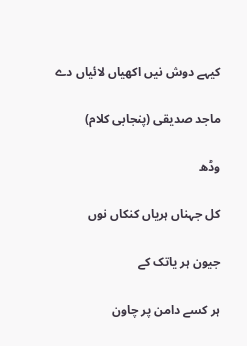کیہے دوش نیں اکھیاں لائیاں دے

ماجد صدیقی (پنجابی کلام)

وڈھ

کل جہناں ہریاں کنکاں نوں

جیون ہر یاتک کے

ہر کسے دامن پر چاون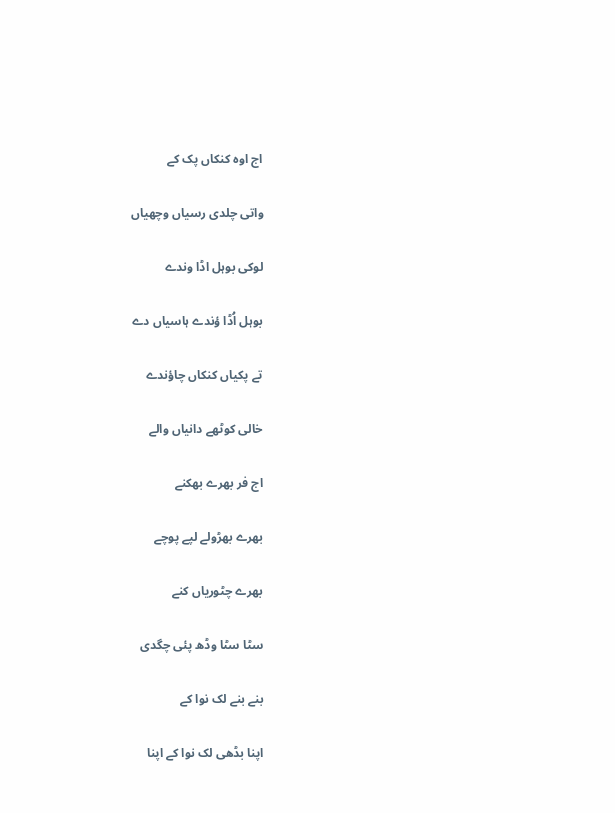اج اوہ کنکاں پک کے

واتی چلدی رسیاں وچھیاں

لوکی بوہل اڈا وندے

بوہل اُڈا ؤندے ہاسیاں دے

تے پکیاں کنکاں چاؤندے

خالی کوٹھے دانیاں والے

اج فر بھرے بھکنے

بھرے بھڑولے لپے پوچے

بھرے چٹوریاں کنے

سٹا سٹا وڈھ پئی چگدی

بنے بنے لک نوا کے

اپنا بڈھی لک نوا کے اپنا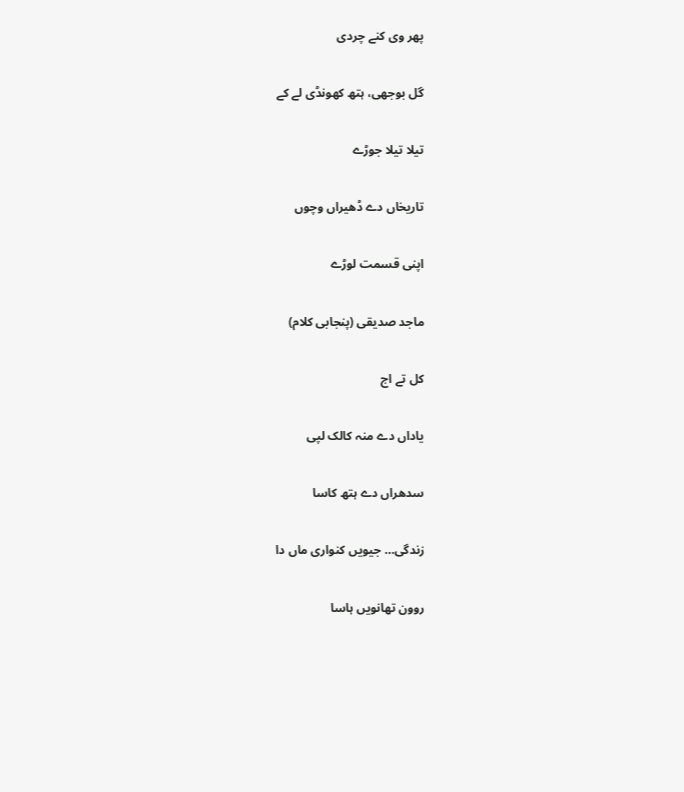پھر وی کنے چردی

گل بوجھی، ہتھ کھونڈی لے کے

تیلا تیلا جوڑے

تاریخاں دے ڈھیراں وچوں

اپنی قسمت لوڑے

ماجد صدیقی (پنجابی کلام)

کل تے اج

یاداں دے منہ کالک لپی

سدھراں دے ہتھ کاسا

زندگی… جیویں کنواری ماں دا

روون تھانویں ہاسا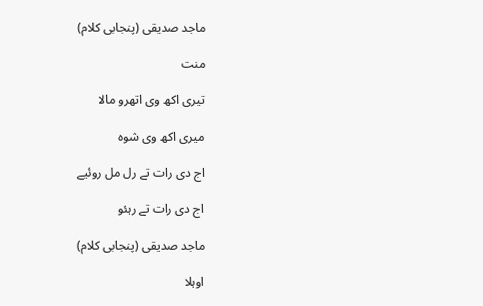ماجد صدیقی (پنجابی کلام)

منت

تیری اکھ وی اتھرو مالا

میری اکھ وی شوہ

اج دی رات تے رل مل روئیے

اج دی رات تے رہئو

ماجد صدیقی (پنجابی کلام)

اوہلا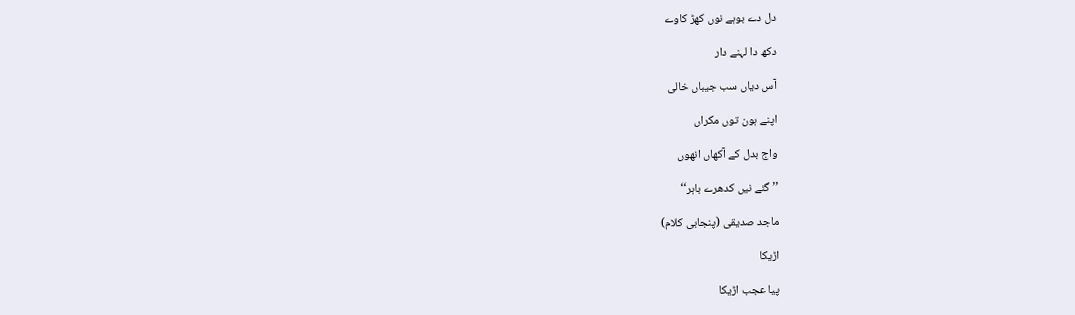دل دے بوہے نوں کھڑ کاوے

دکھ دا لہنے دار

آس دیاں سب جیباں خالی

اپنے ہون توں مکراں

واج بدل کے آکھاں انھوں

’’گئے نیں کدھرے باہر‘‘

ماجد صدیقی (پنجابی کلام)

اڑیکا

پیا عجب اڑیکا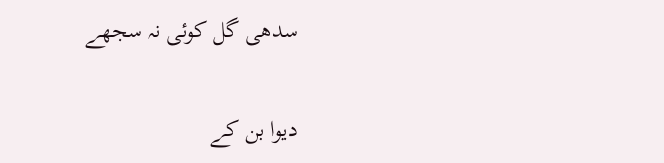سدھی گل کوئی نہ سجھے

دیوا بن کے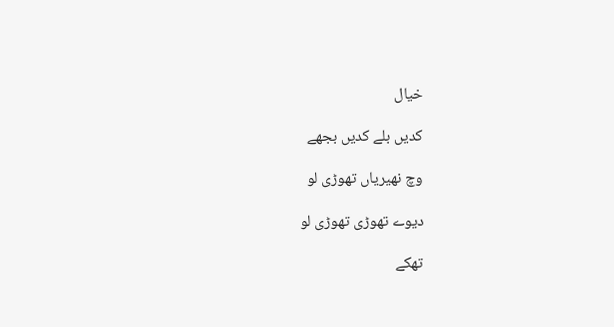خیال

کدیں بلے کدیں بجھے

وچ نھیریاں تھوڑی لو

دیوے تھوڑی تھوڑی لو

تھکے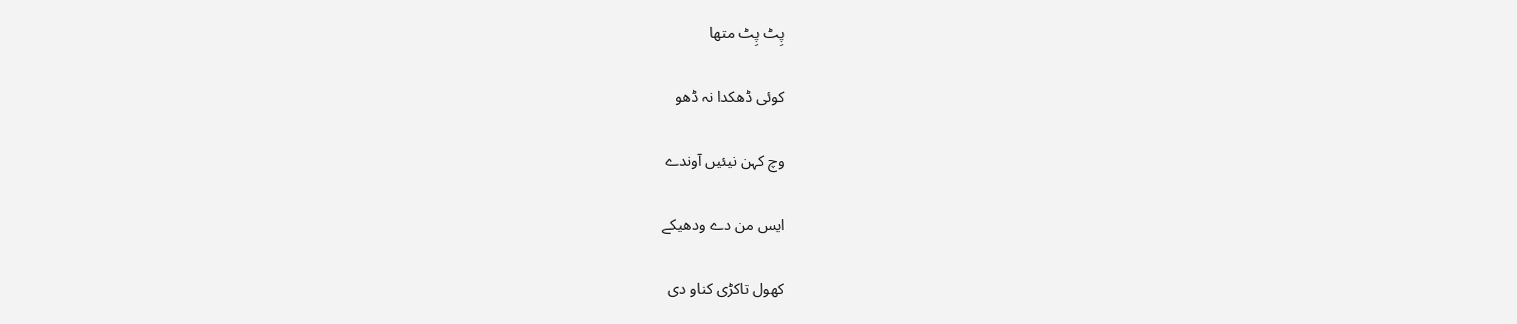پِٹ پِٹ متھا

کوئی ڈھکدا نہ ڈھو

وچ کہن نیئیں آوندے

ایس من دے ودھیکے

کھول تاکڑی کناو دی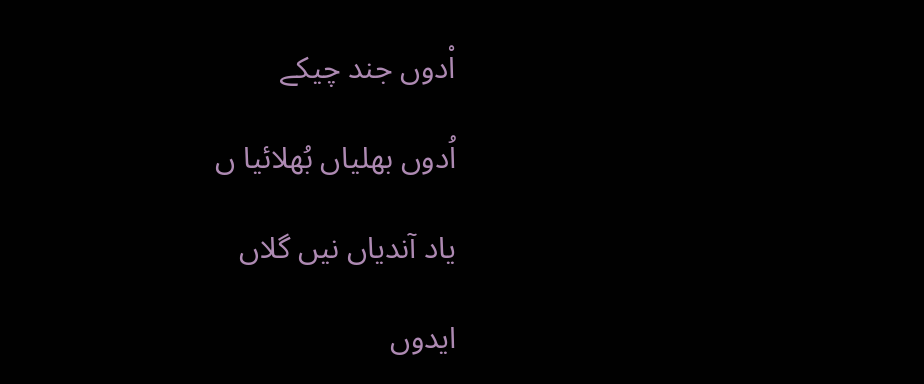اْدوں جند چیکے

اُدوں بھلیاں بُھلائیا ں

یاد آندیاں نیں گلاں

ایدوں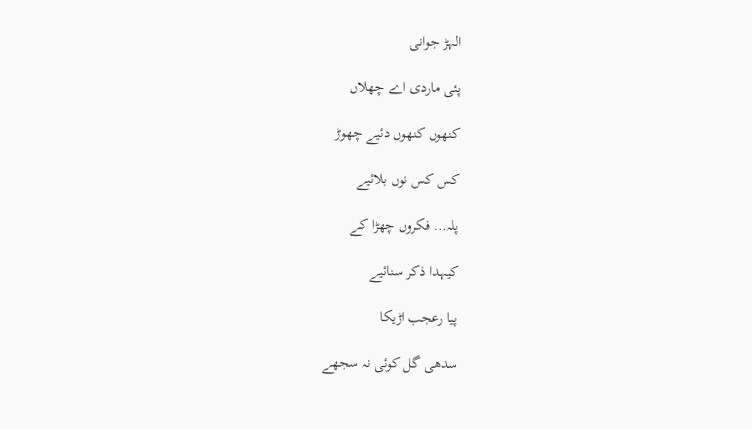الہڑ جوانی

پئی ماردی اے چھلاں

کنھوں کنھوں دئیے چھوڑ

کس کس نوں بلائیے

پلہ… فکروں چھڑا کے

کیہدا ذکر سنائیے

پیا رعجب اڑیکا

سدھی گل کوئی نہ سجھے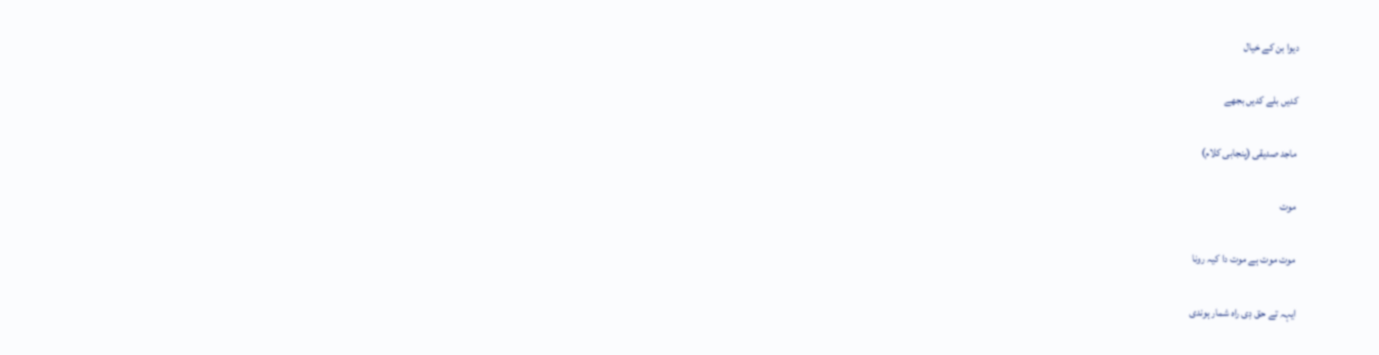دیوا بن کے خیال

کدیں بلے کدیں بجھے

ماجد صدیقی (پنجابی کلام)

موت

موت موت ہے موت دا کیہ رونا

ایہہ تے حق دِی راہ شمار ہوندی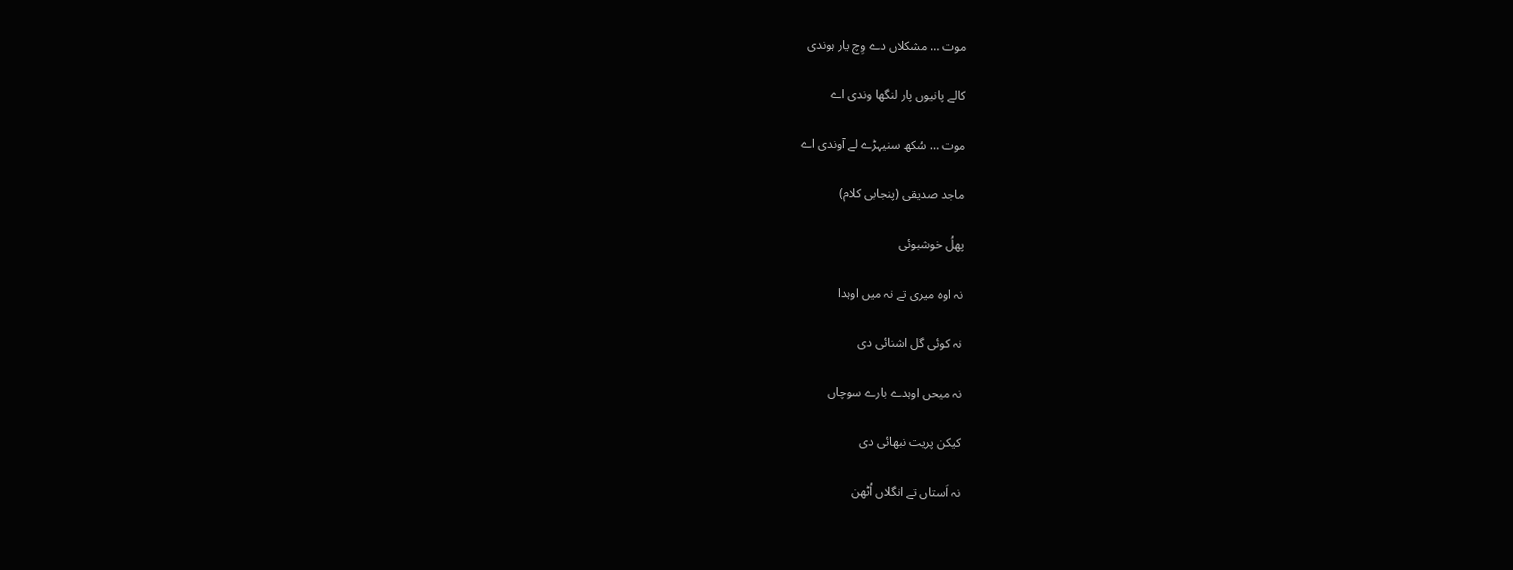موت … مشکلاں دے وِچ یار ہوندی

کالے پانیوں پار لنگھا وندی اے

موت … سُکھ سنیہڑے لے آوندی اے

ماجد صدیقی (پنجابی کلام)

پھلُ خوشبوئی

نہ اوہ میری تے نہ میں اوہدا

نہ کوئی گل اشنائی دی

نہ میحں اوہدے بارے سوچاں

کیکن پریت نبھائی دی

نہ اَستاں تے انگلاں اُٹھن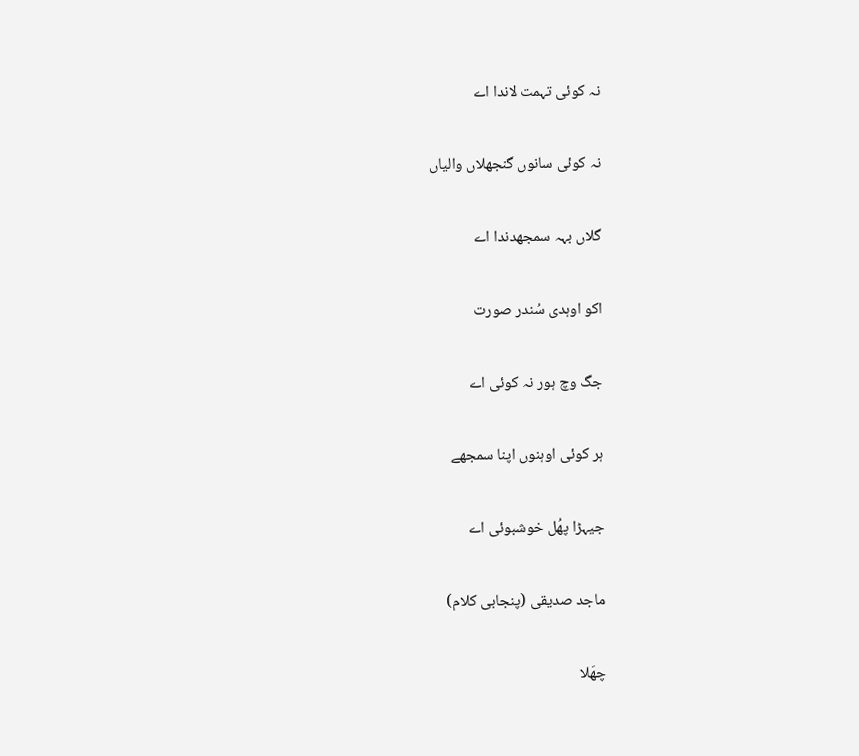نہ کوئی تہمت لاندا اے

نہ کوئی سانوں گنجھلاں والیاں

گلاں بہہ سمجھدندا اے

اکو اوہدی سُندر صورت

جگ وچ ہور نہ کوئی اے

ہر کوئی اوہنوں اپنا سمجھے

جیہڑا پھُل خوشبوئی اے

ماجد صدیقی (پنجابی کلام)

چھَلا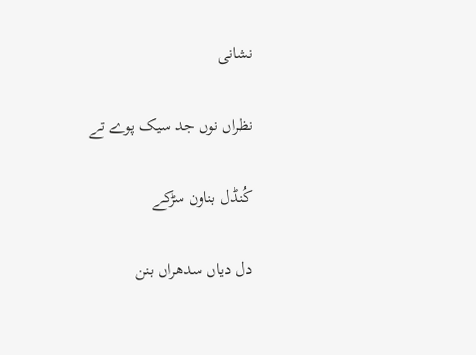نشانی

نظراں نوں جد سیک پوے تے

کُنڈل بناون سڑکے

دل دیاں سدھراں بنن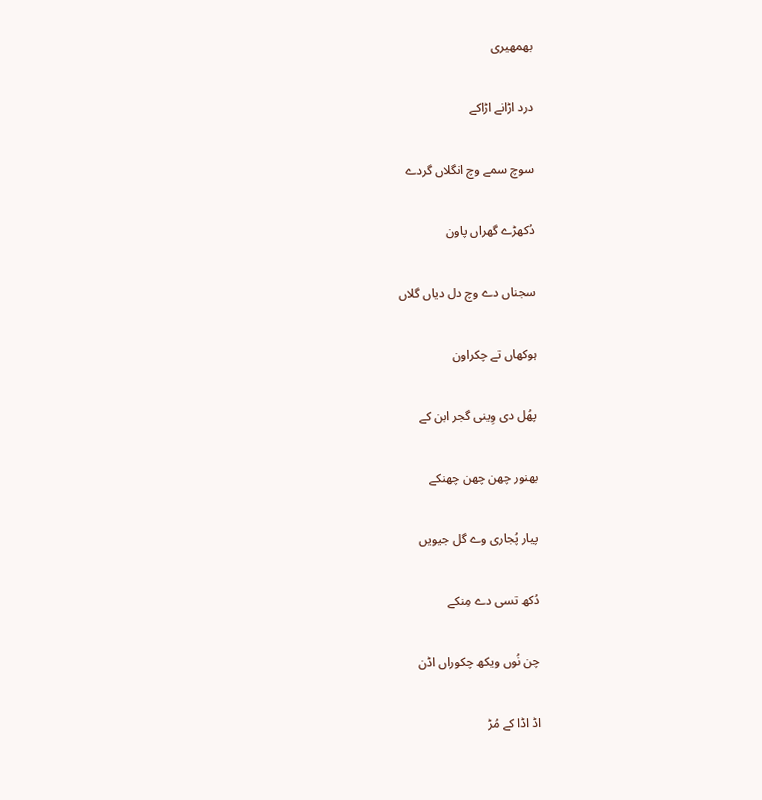بھمھیری

درد اڑانے اڑاکے

سوچ سمے وچ انگلاں گردے

دُکھڑے گھراں پاون

سجناں دے وچ دل دیاں گلاں

ہوکھاں تے چکراون

پھُل دی وِینی گجر ابن کے

بھنور چھن چھن چھنکے

پیار پُجاری وے گل جیویں

دُکھ تسی دے مِنکے

چن نُوں ویکھ چکوراں اڈن

اڈ اڈا کے مُڑ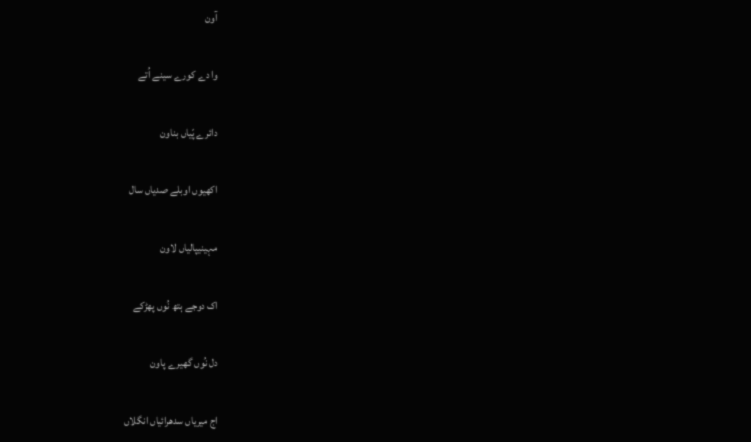آون

وا دے کورے سینے اُتے

دائرے پّیاں بناون

اکھیوں اوبلے صدیاں سال

مہینیپالیاں لاون

اک دوجے ہتھ نُوں پھڑکے

دل نُوں گھیرے پاون

اج میریاں سدھرائیاں انگلاں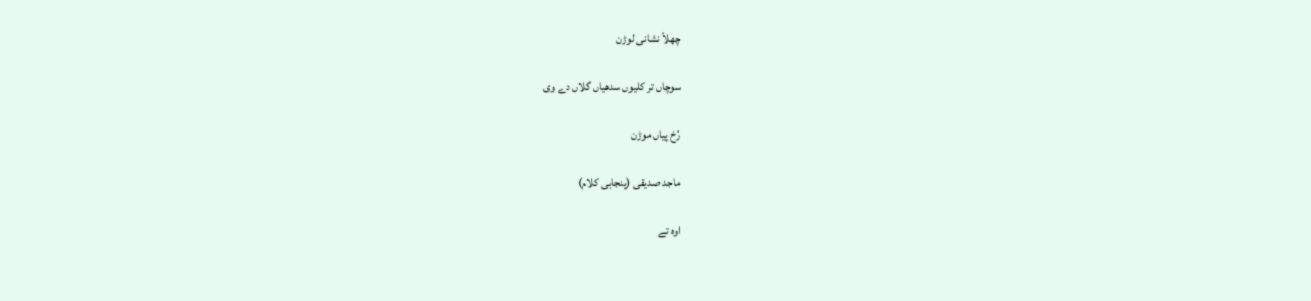چھلاّ نشانی لوڑن

سوچاں تر کلیوں سدھیاں گلاں دے وی

رُخ پیاں موڑن

ماجد صدیقی (پنجابی کلام)

اوہ تے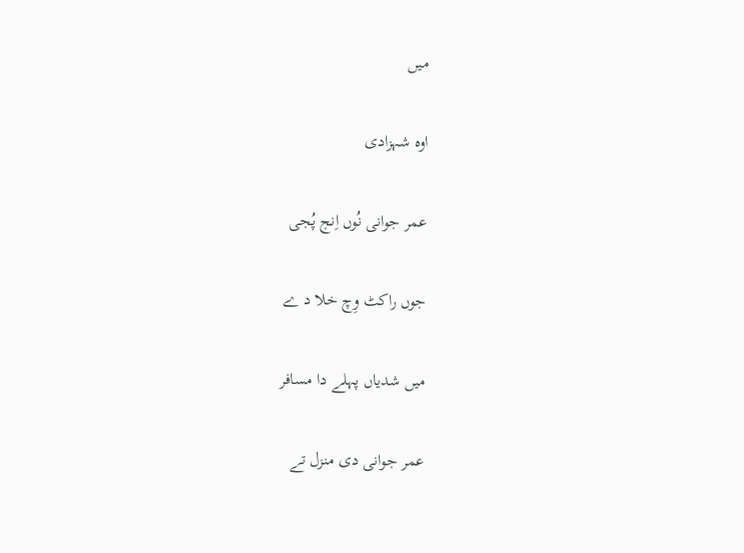میں

اوہ شہزادی

عمر جوانی نُوں اِنج پُجی

جوں راکٹ وِچ خلا د ے

میں شدیاں پہلے دا مسافر

عمر جوانی دی منزل تے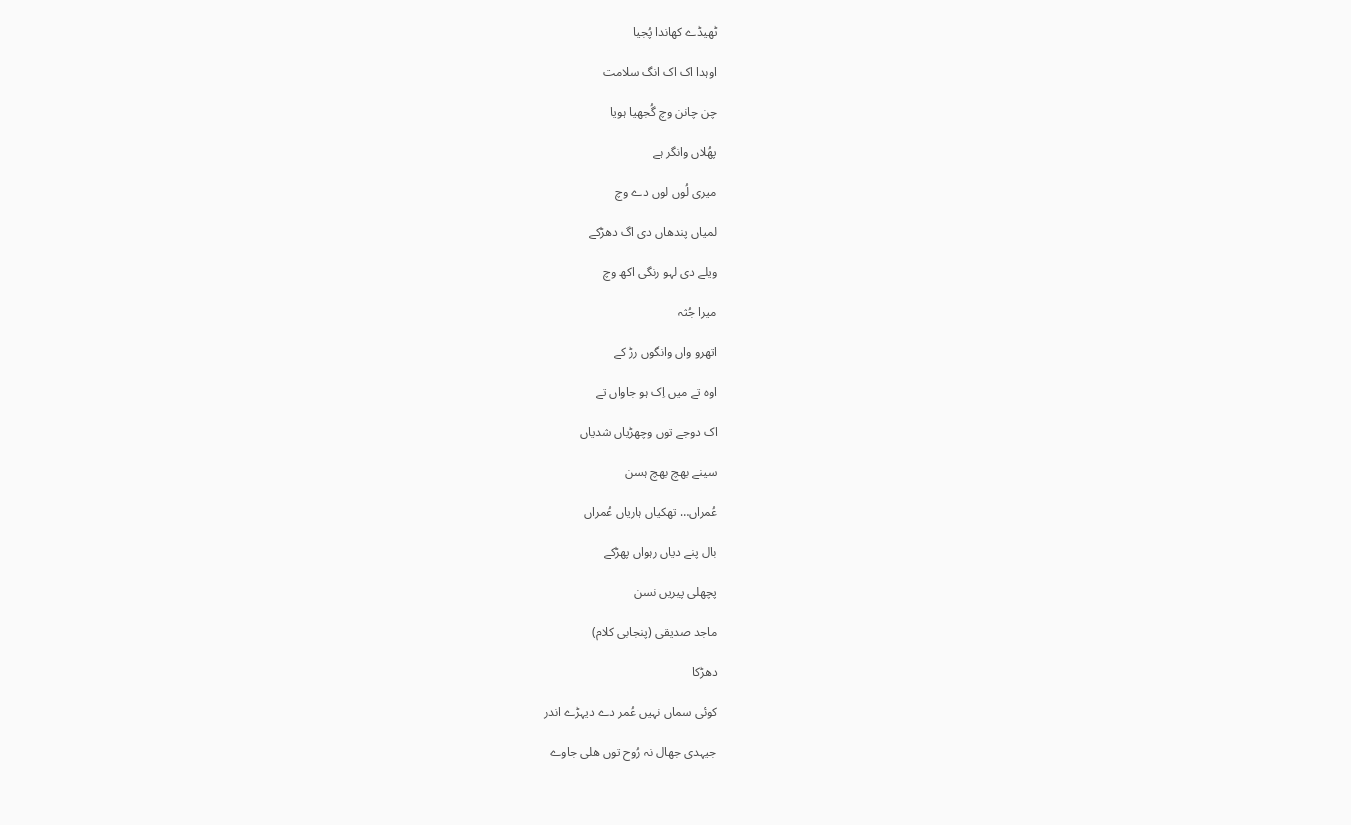ٹھیڈے کھاندا پُجیا

اوہدا اک اک انگ سلامت

چن چانن وچ گُجھیا ہویا

پھُلاں وانگر ہے

میری لُوں لوں دے وچ

لمیاں پندھاں دی اگ دھڑکے

ویلے دی لہو رنگی اکھ وچ

میرا جُثہ

اتھرو واں وانگوں رڑ کے

اوہ تے میں اِک ہو جاواں تے

اک دوجے توں وچھڑیاں شدیاں

سینے بھچ بھچ ہسن

عُمراں… تھکیاں ہاریاں عُمراں

بال پنے دیاں رہواں پھڑکے

پچھلی پیریں نسن

ماجد صدیقی (پنجابی کلام)

دھڑکا

کوئی سماں نہیں عُمر دے دیہڑے اندر

جیہدی جھال نہ رُوح توں ھلی جاوے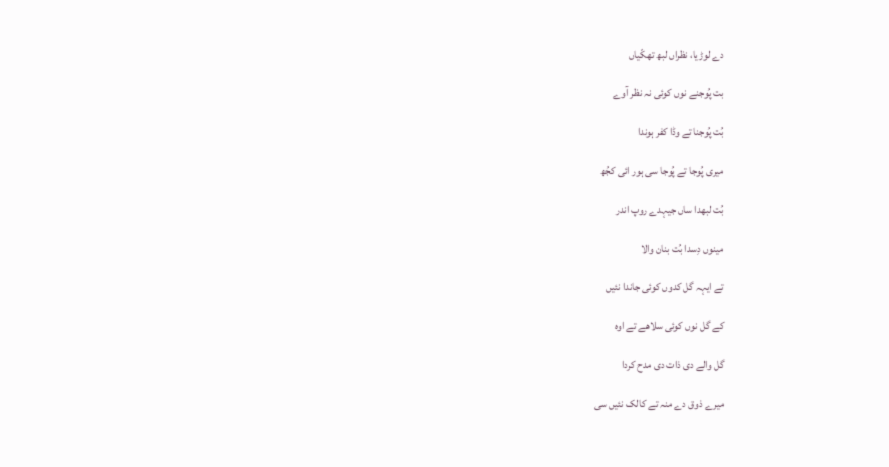دے لوڑیا، نظراں لبھ تھکّیاں

بت پُوجنے نوں کوئی نہ نظر آوے

بُت پُوجنا تے وڈا کفر ہوندا

میری پُوجا تے پُوجا سی ہور ائی کجُھ

بُت لبھدا ساں جیہدے روپ اندر

مینوں دِسدا بُت بنان والا

تے ایہہ گل کدوں کوئی جاندا نئیں

کے گل نوں کوئی سلاھے تے اوہ

گل والے دی ذات دی مدح کردا

میرے ذوق دے منہ تے کالک نئیں سی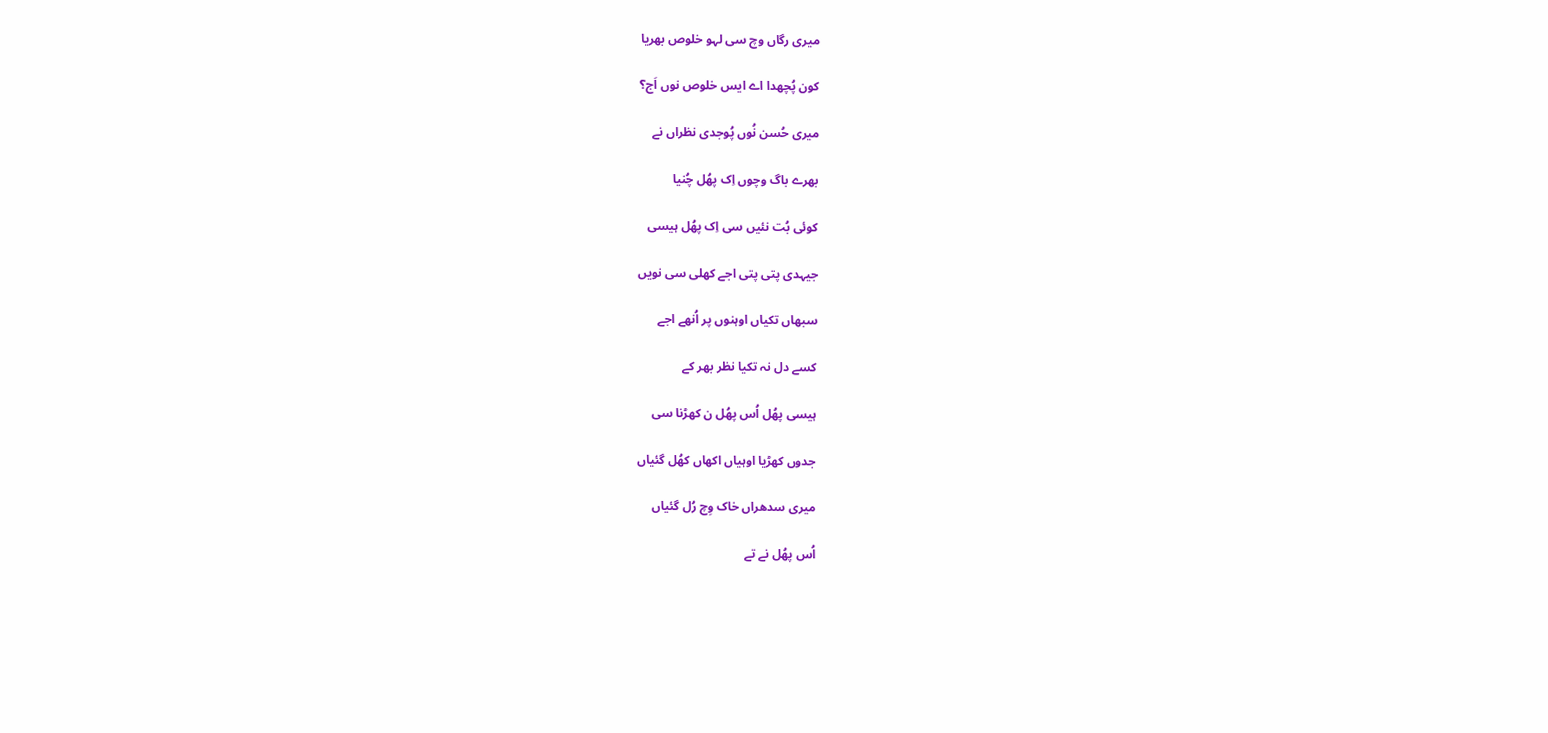میری رگاں وچ سی لہو خلوص بھریا

کون پُچھدا اے ایس خلوص نوں اَج؟

میری حُسن نُوں پُوجدی نظراں نے

بھرے باگ وچوں اِک پھُل چُنیا

کوئی بُت نئیں سی اِک پھُل ہیسی

جیہدی پتی پتی اجے کھلی سی نویں

سبھاں تکیاں اوہنوں پر اُنھے اجے

کسے دل نہ تکیا نظر بھر کے

ہیسی پھُل اُس پھُل ن کھڑنا سی

جدوں کھڑیا اوہیاں اکھاں کھُل گئیاں

میری سدھراں خاک وِچ رُل گئیاں

اُس پھُل نے تے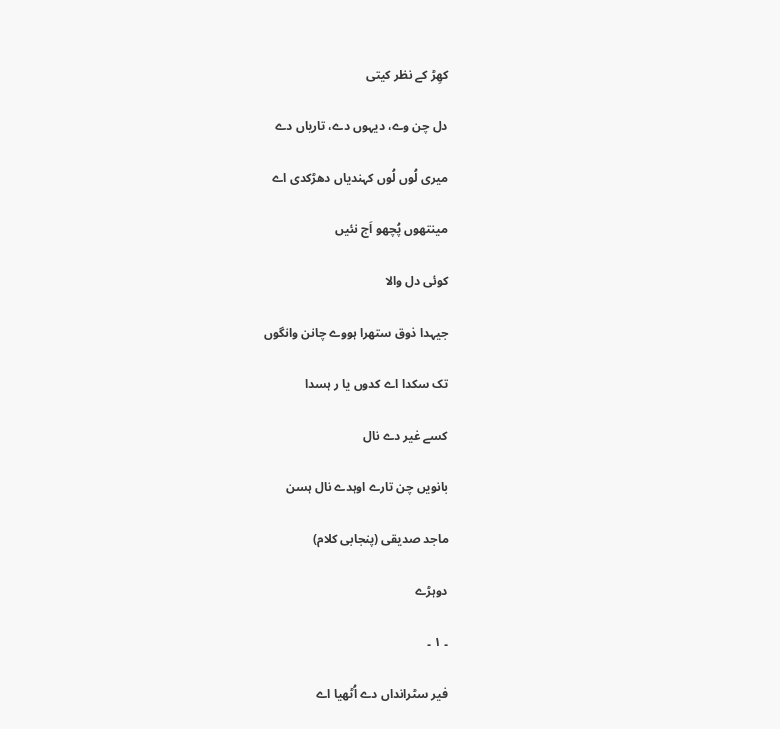کھِڑ کے نظر کیتی

دل چن وے، دیہوں دے، تاریاں دے

میری لُوں لُوں کہندیاں دھڑکدی اے

مینتھوں پُچھو اَج نئیں

کوئی دل والا

جیہدا ذوق ستھرا ہووے چانن وانگوں

تک سکدا اے کدوں یا ر ہسدا

کسے غیر دے نال

بانویں چن تارے اوہدے نال ہسن

ماجد صدیقی (پنجابی کلام)

دوہڑے

۔ ۱ ۔

فیر سٹرانداں دے اُٹھیا اے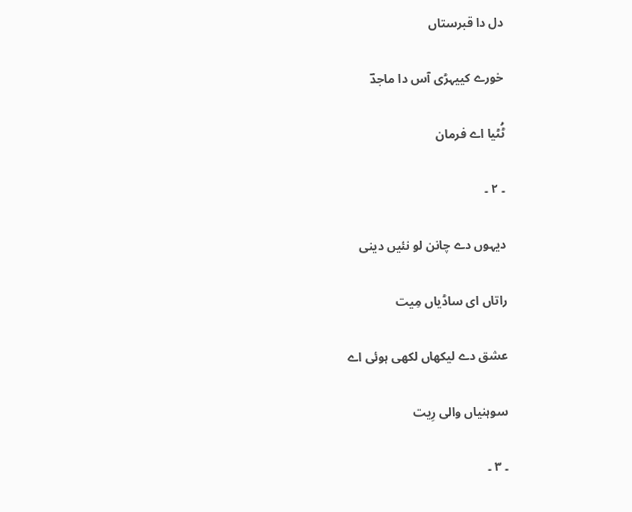دل دا قبرستاں

خورے کییہڑی آس دا ماجدؔ

ٹُٹیا اے فرمان

۔ ۲ ۔

دیہوں دے چانن لو نئیں دینی

راتاں ای ساڈیاں مِیت

عشق دے لیکھاں لکھی ہوئی اے

سوہنیاں والی رِیت

۔ ۳ ۔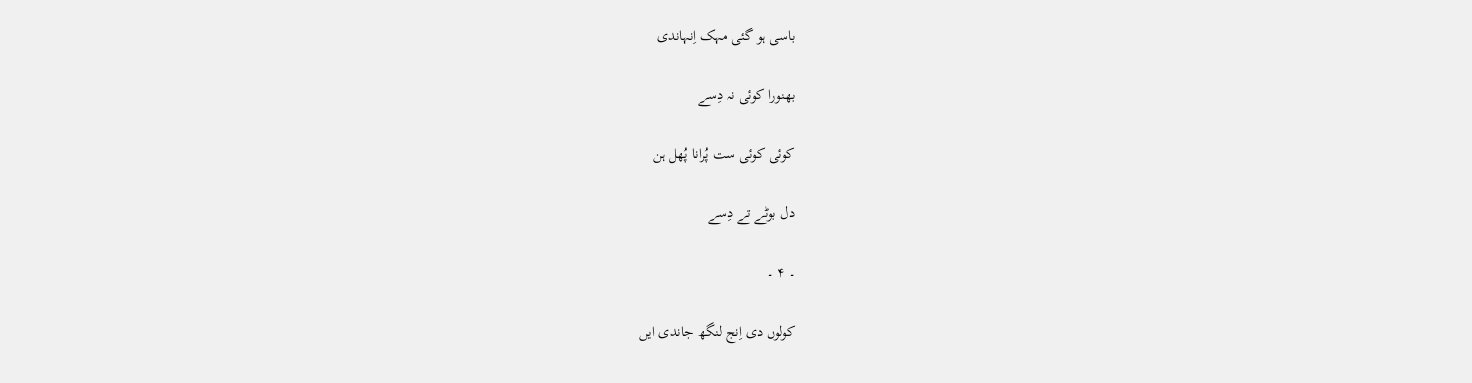باسی ہو گئی مہک اِنہاندی

بھنورا کوئی نہ دِسے

کوئی کوئی ست پُرانا پُھل ہن

دل بوٹے تے دِسے

۔ ۴ ۔

کولوں دی اِنج لنگھ جاندی ایں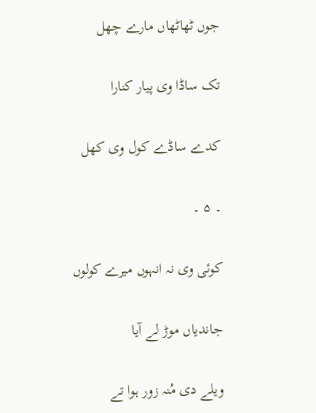جوں ٹھاٹھاں مارے چھل

تک ساڈا وی پیار کنارا

کدے ساڈے کول وی کھل

۔ ۵ ۔

کوئی وی نہ انہوں میرے کولوں

جاندیاں موڑ لے آیا

ویلے دی مُنہ زور ہوا تے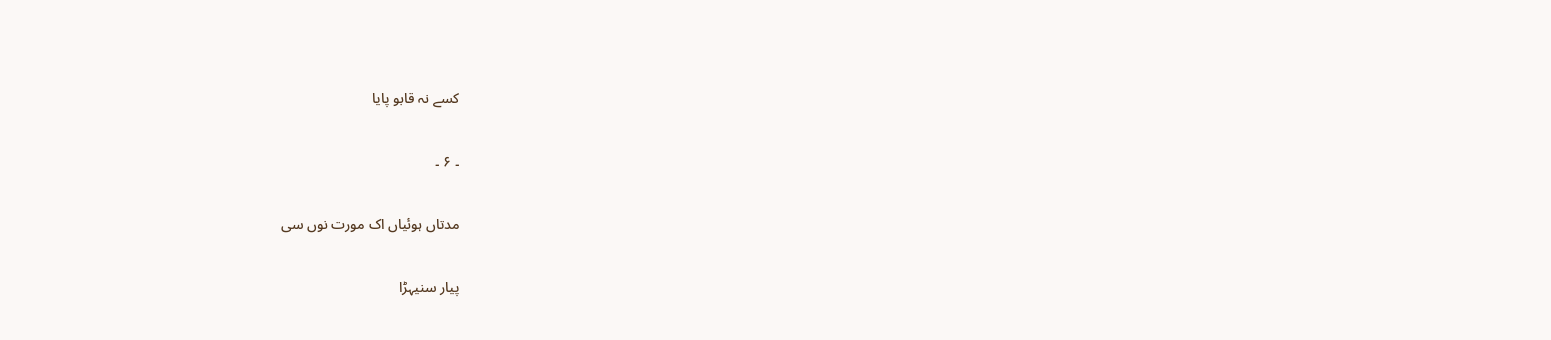کسے نہ قابو پایا

۔ ۶ ۔

مدتاں ہوئیاں اک مورت نوں سی

پیار سنیہڑا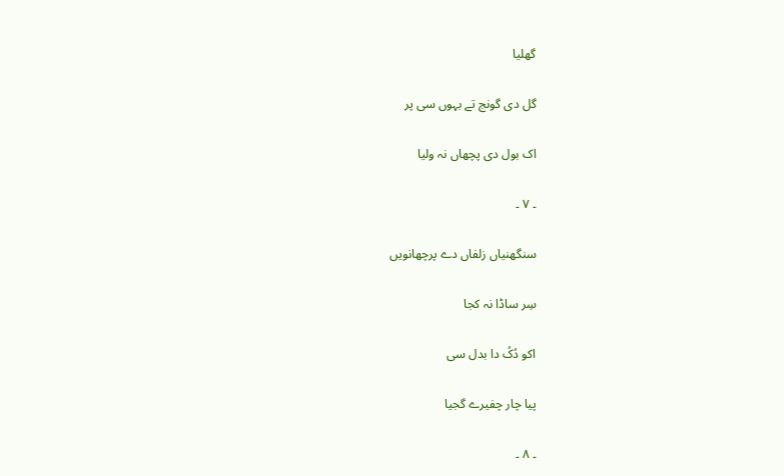گھلیا

گل دی گونج تے بہوں سی پر

اک بول دی پچھاں نہ ولیا

۔ ۷ ۔

سنگھنیاں زلفاں دے پرچھانویں

سِر ساڈا نہ کجا

اکو دُکُ دا بدل سی

پیا چار چفیرے گجیا

۔ ۸ ۔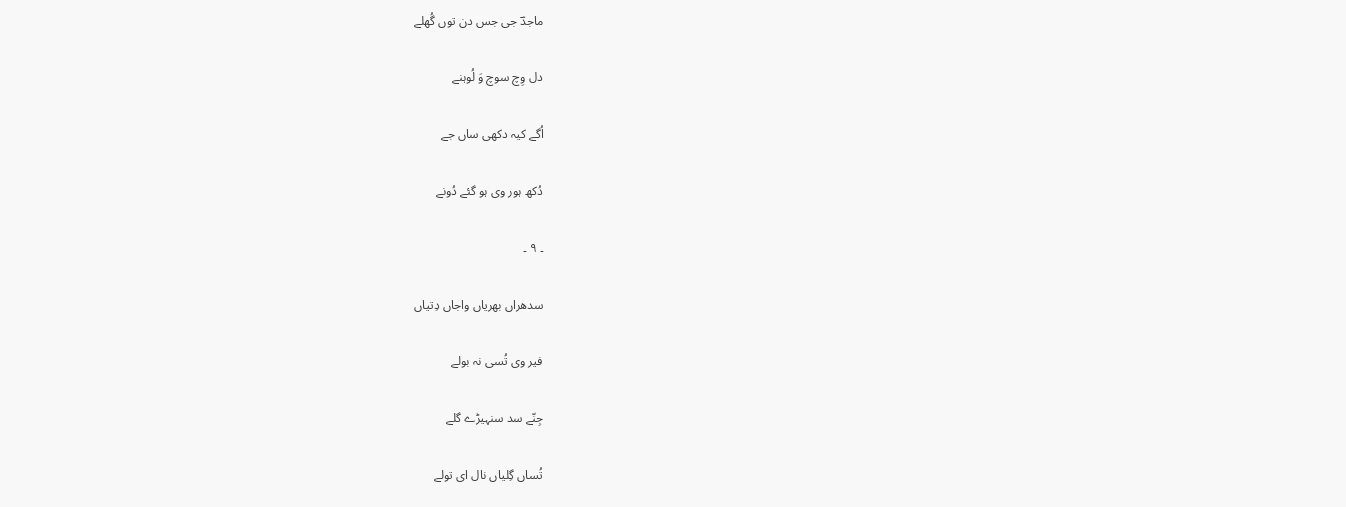ماجدؔ جی جس دن توں گُھلے

دل وِچ سوچ وَ لُوہنے

اُگے کیہ دکھی ساں جے

دُکھ ہور وی ہو گئے دُونے

۔ ۹ ۔

سدھراں بھریاں واجاں دِتیاں

فیر وی تُسی نہ بولے

جِنّے سد سنہیڑے گلے

تُساں گِلیاں نال ای تولے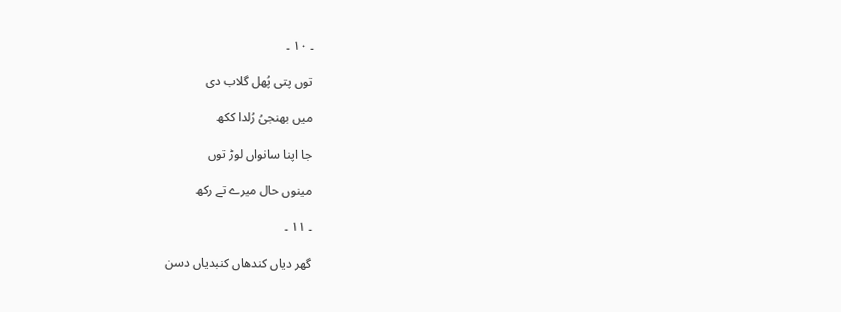۔ ۱۰ ۔

توں پتی پُھل گلاب دی

میں بھنجیُ رُلدا ککھ

جا اپنا سانواں لوڑ توں

مینوں حال میرے تے رکھ

۔ ۱۱ ۔

گھر دیاں کندھاں کنبدیاں دسن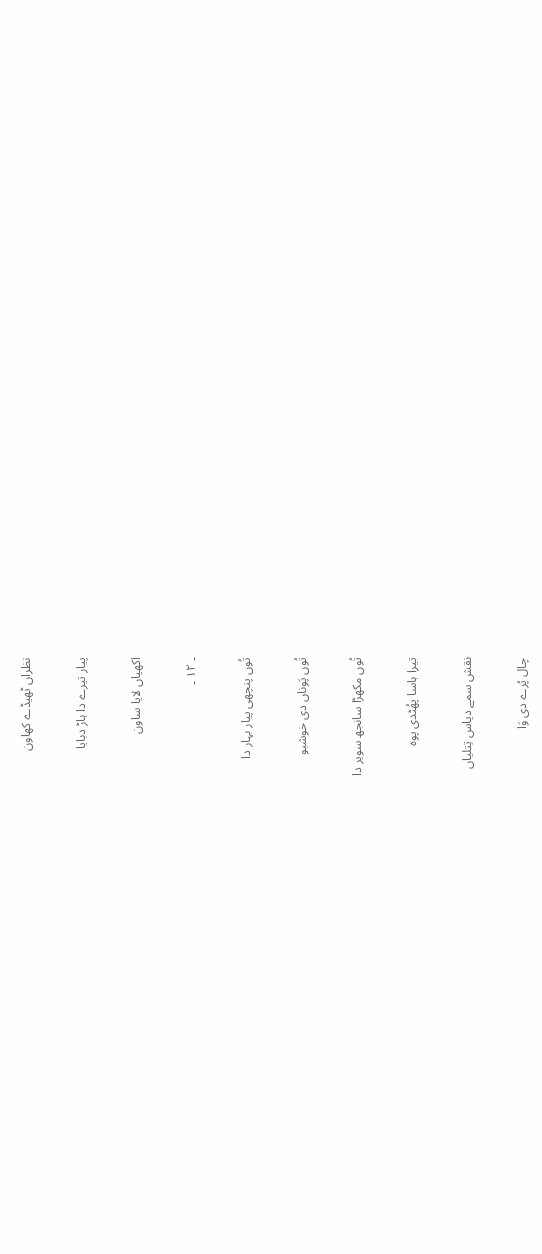نظراں ٹھیڈے کھاون

پیار تیرے دا ہاڑ دبایا

اکھیاں لایا ساون

۔ ۱۲ ۔

تُوں پنچھی پیار بہار دا

تُوں پَوناں دی خوشبو

تُوں مکھڑا سانجھ سویر دا

تیرا ہاسا پھُٹدی پوہ

نقش سمے دیاس تِتلیاں

چال پُرے دی وَا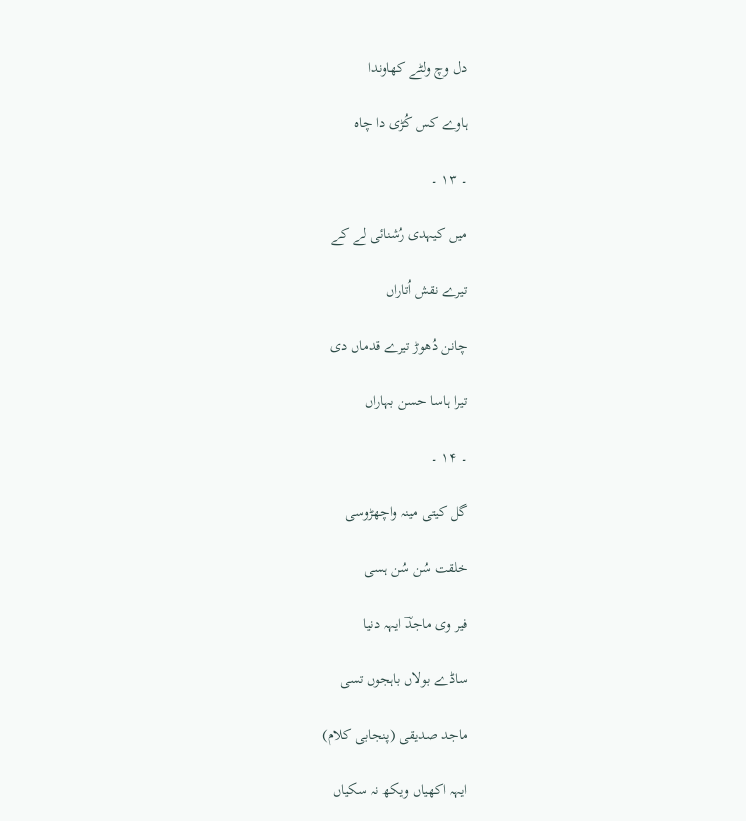دل وچ ولٹے کھاوندا

ہاوے کس کُڑی دا چاہ

۔ ۱۳ ۔

میں کیہدی رُشنائی لے کے

تیرے نقش اُتاراں

چانن دُھوڑ تیرے قدماں دی

تیرا ہاسا حسن بہاراں

۔ ۱۴ ۔

گل کیتی مینہ واچھڑوسی

خلقت سُن سُن ہسی

فیر وی ماجدؔ ایہہ دنیا

ساڈے بولاں باہجوں تسی

ماجد صدیقی (پنجابی کلام)

ایہہ اکھیاں ویکھ نہ سکیاں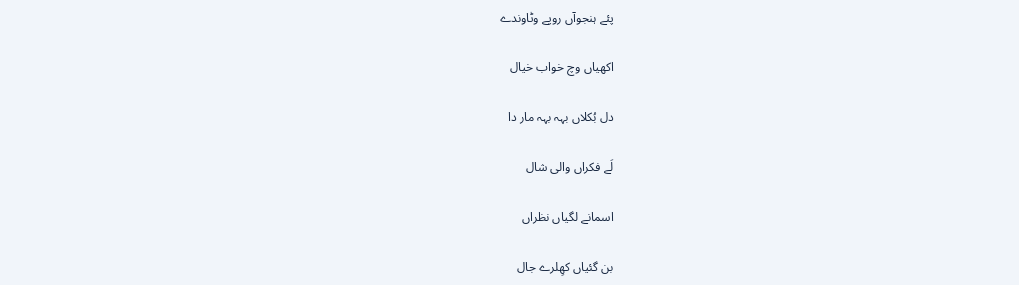پئے ہنجوآں روپے وٹاوندے

اکھیاں وچ خواب خیال

دل بُکلاں بہہ بہہ مار دا

لَے فکراں والی شال

اسمانے لگیاں نظراں

بن گئیاں کھِلرے جال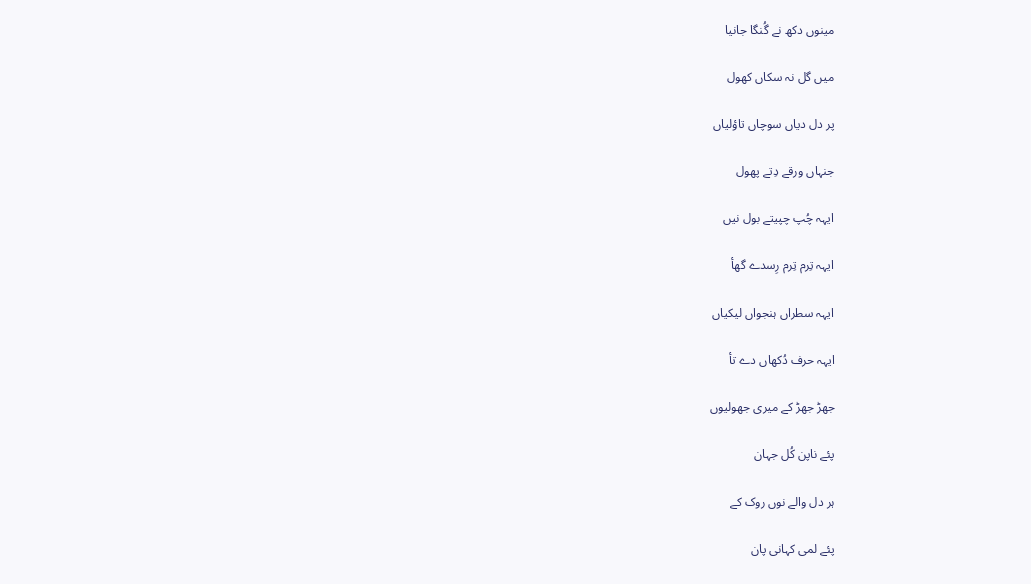مینوں دکھ نے گُنگا جانیا

میں گل نہ سکاں کھول

پر دل دیاں سوچاں تاؤلیاں

جنہاں ورقے دِتے پھول

ایہہ چُپ چپیتے بول نیں

ایہہ تِرم تِرم رِسدے گھأ

ایہہ سطراں ہنجواں لیکیاں

ایہہ حرف دُکھاں دے تأ

جھڑ جھڑ کے میری جھولیوں

پئے ناپن کُل جہان

ہر دل والے نوں روک کے

پئے لمی کہانی پان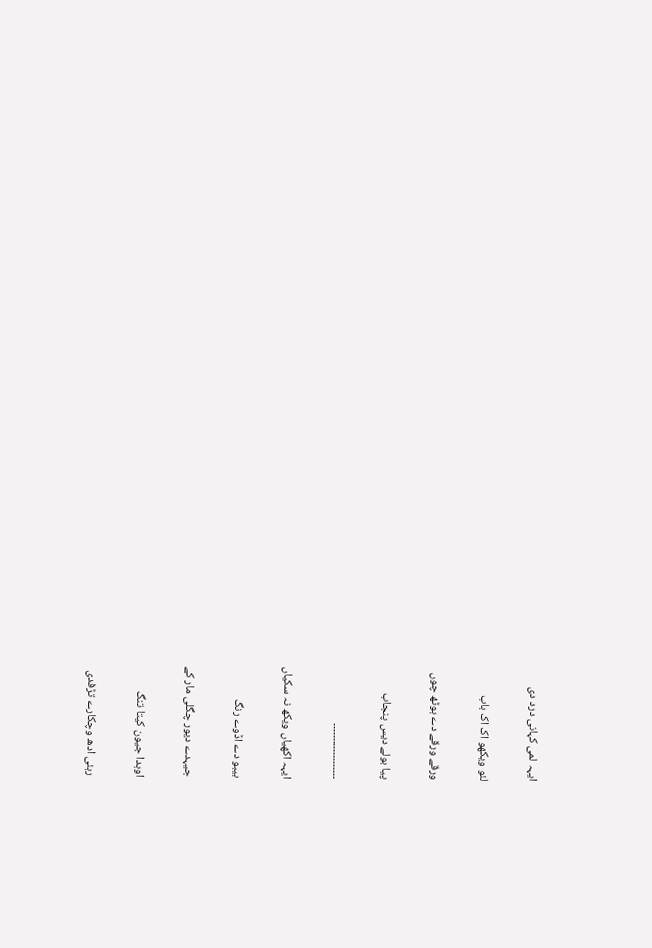ایہہ لمی کہانی درد دی

لئو ویکھو اک اک باب

ورقے ورقے دے ہوٹھ چوں

پیا بولے دیس پنجاب

۔۔۔۔۔۔۔۔۔۔۔۔۔۔۔۔۔۔۔

ایہہ اکھیاں ویکھ نہ سکیاں

بیبو دے اڈوے رنگ

جیہدے دیور چگلی مار کے

اوہدا جیون کیتا تنگ

رہئی ادھ وچکارے تڑفدی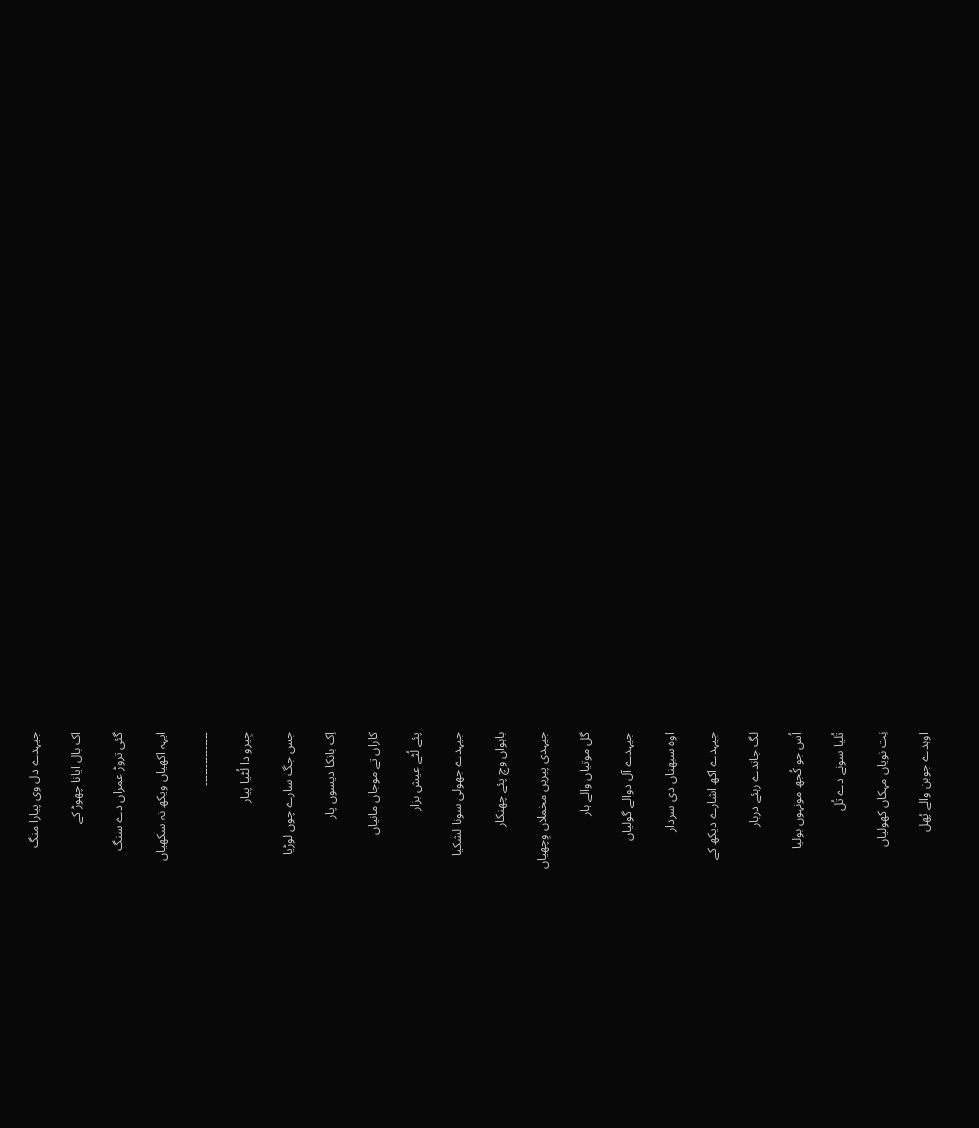جیہدے دل وی پیارا منگ

اک بال ایانا چھوڑ کے

گئی تروڑ عمراں دے سنگ

ایہہ اکھیاں ویکھ نہ سکھیاں

۔۔۔۔۔۔۔۔۔۔۔۔۔۔۔

جِیرو دا لُٹیا پیار

جس جگ سارے چوں لوڑیا

اِک بانکا دیسوں پار

کاراں تے موجاں مانیاں

پئے لُٹے عیش بزار

جیہدے جھولی سونا لشکیا

باہواں وچ پئے چھنکار

جیہدی پیریں مخملاں وِچھیاں

گل موتیاں والے ہار

جیہدے آل دوالے گولیاں

اوہ سبھناں دی سردار

جیہدے اکھ اشارے دیکھ کے

لگ جاندے رہئے دربار

اُس جو کُجھ مونہوں بولیا

تُلیا سونے دے تُل

نِت نویاں مہکاں کھولیاں

اوہدے جوبن والے پُھل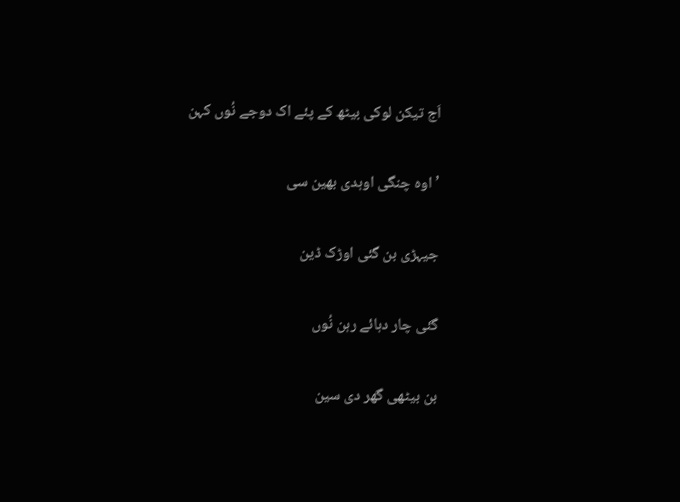اَج تیکن لوکی بیٹھ کے پئے اک دوجے نُوں کہن

’اوہ چنگی اوہدی بھین سی

جیہڑی بن گئی اوڑک ڈین

گئی چار دہائے رہن نُوں

بن بیٹھی گھر دی سین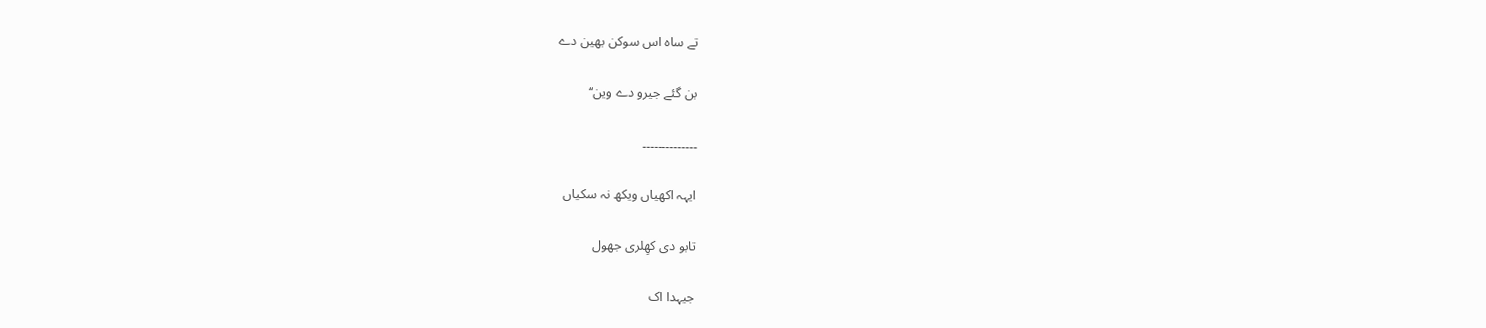تے ساہ اس سوکن بھین دے

بن گئے جیرو دے وین‘‘

۔۔۔۔۔۔۔۔۔۔۔۔۔۔

ایہہ اکھیاں ویکھ نہ سکیاں

تابو دی کھِلری جھول

جیہدا اک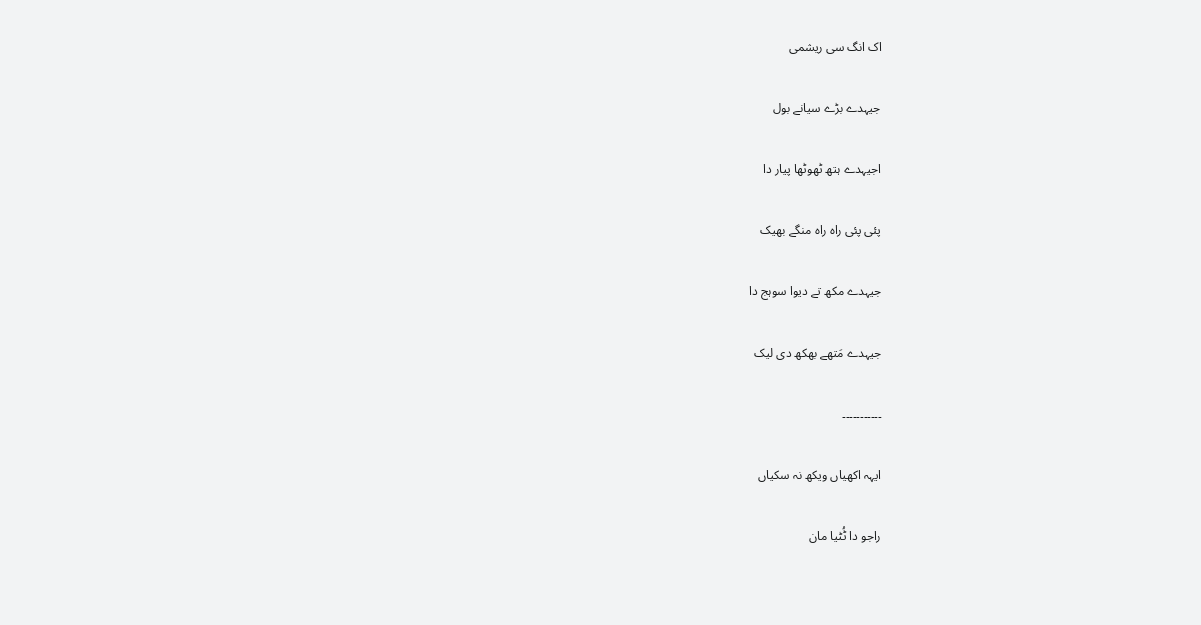اک انگ سی ریشمی

جیہدے بڑے سیانے بول

اجیہدے ہتھ ٹھوٹھا پیار دا

پئی پئی راہ راہ منگے بھیک

جیہدے مکھ تے دیوا سوہج دا

جیہدے مَتھے بھکھ دی لیک

۔۔۔۔۔۔۔۔۔۔۔

ایہہ اکھیاں ویکھ نہ سکیاں

راجو دا ٹُٹیا مان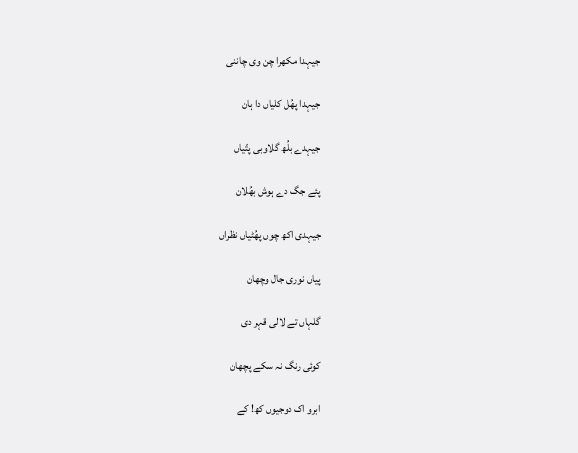جیہدا مکھرا چن وی چاننی

جیہدا پھُل کلیاں دا ہان

جیہدے بلُھ گلاوبی پتّیاں

پئے جگ دے ہوش بھُلان

جیہدی اکھ چوں پھُٹیاں نظراں

پیاں نوری جال وچھان

گلہاں تے لالی قہر دی

کوئی رنگ نہ سکے پچھان

ابرو اک دوجیوں کھ! کے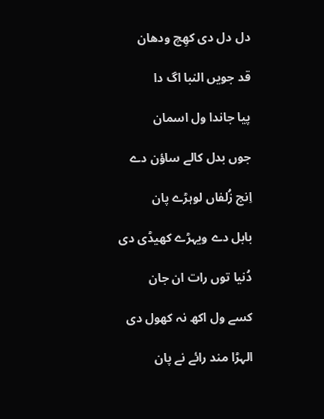دل دل دی کھِچ ودھان

قد جویں النبا اگ دا

پیا جاندا ول اسمان

جوں بدل کالے ساؤن دے

اِنج زُلفاں لوہڑے پان

بابل دے ویہڑے کھیڈی دی

دُنیا توں رات ان جان

کسے ول اکھ نہ کھول دی

الہڑا مند رائے نے پان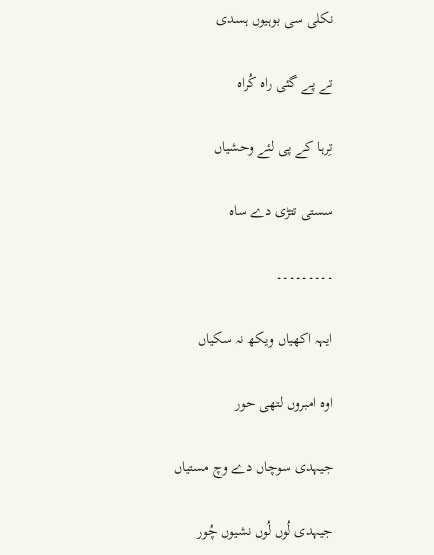نکلی سی بوہیوں ہسدی

تے پے گئی راہ کُراہ

تِرہا کے پی لئے وحشیاں

سستی تتڑی دے ساہ

۔۔۔۔۔۔۔۔۔

ایہہ اکھیاں ویکھ نہ سکیاں

اوہ امبروں لتھی حور

جیہدی سوچاں دے وچ مستیاں

جیہدی لُوں لُوں نشیوں چُور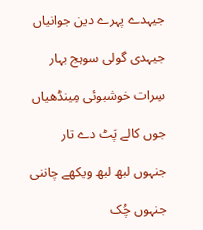جیہدے پہرے دین جوانیاں

جیہدی گولی سوہج بہار

سِرات خوشبوئی مِینڈھیاں

جوں کالے پَٹ دے تار

جنہوں لبھ لبھ ویکھے چاننی

جنہوں چُک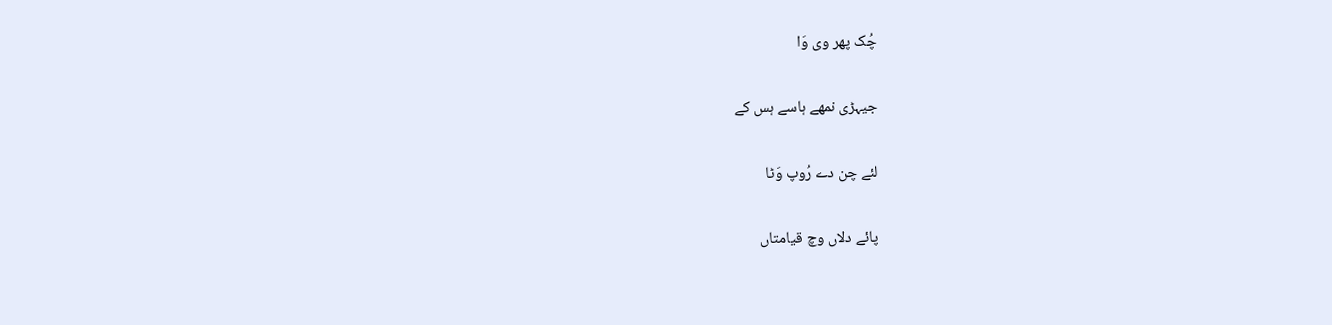چُک پھر وی وَا

جیہڑی نمھے ہاسے ہس کے

لئے چن دے رُوپ وَٹا

پائے دلاں وچ قیامتاں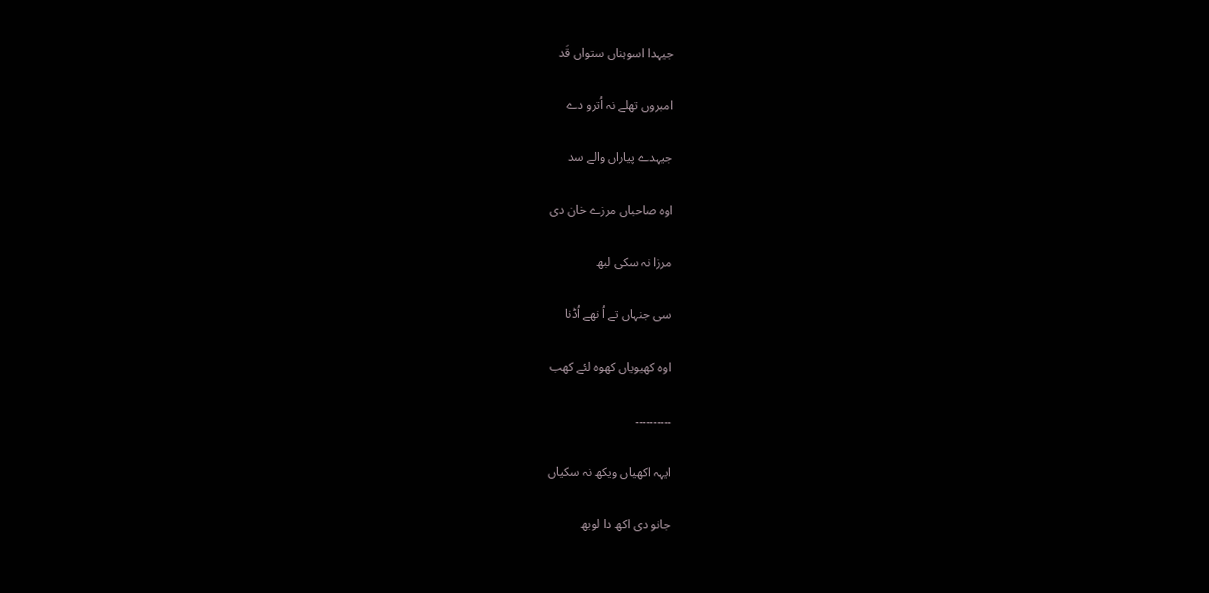جیہدا اسوہناں ستواں قَد

امبروں تھلے نہ اُترو دے

جیہدے پیاراں والے سد

اوہ صاحباں مرزے خان دی

مرزا نہ سکی لبھ

سی جنہاں تے اُ نھے اُڈنا

اوہ کھیویاں کھوہ لئے کھب

۔۔۔۔۔۔۔۔۔۔

ایہہ اکھیاں ویکھ نہ سکیاں

جانو دی اکھ دا لوبھ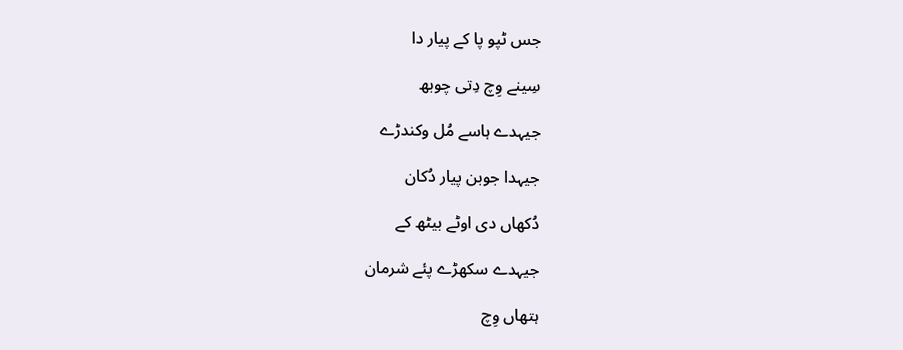جس ٹپو پا کے پیار دا

سِینے وِچ دِتی چوبھ

جیہدے ہاسے مُل وکندڑے

جیہدا جوبن پیار دُکان

دُکھاں دی اوٹے بیٹھ کے

جیہدے سکھڑے پئے شرمان

ہتھاں وِچ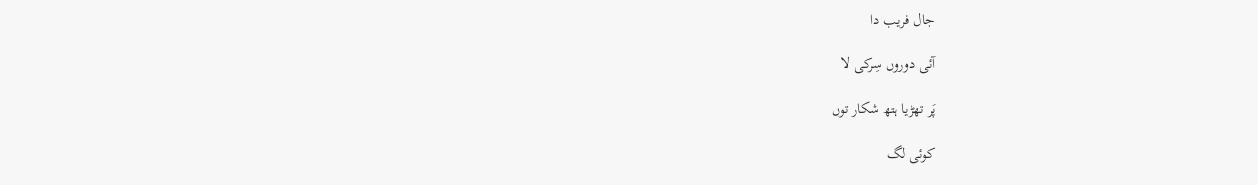جال فریب دا

آئی دوروں سِرکی لا

پَر تھڑیا ہتھ شکار توں

کوئی لگ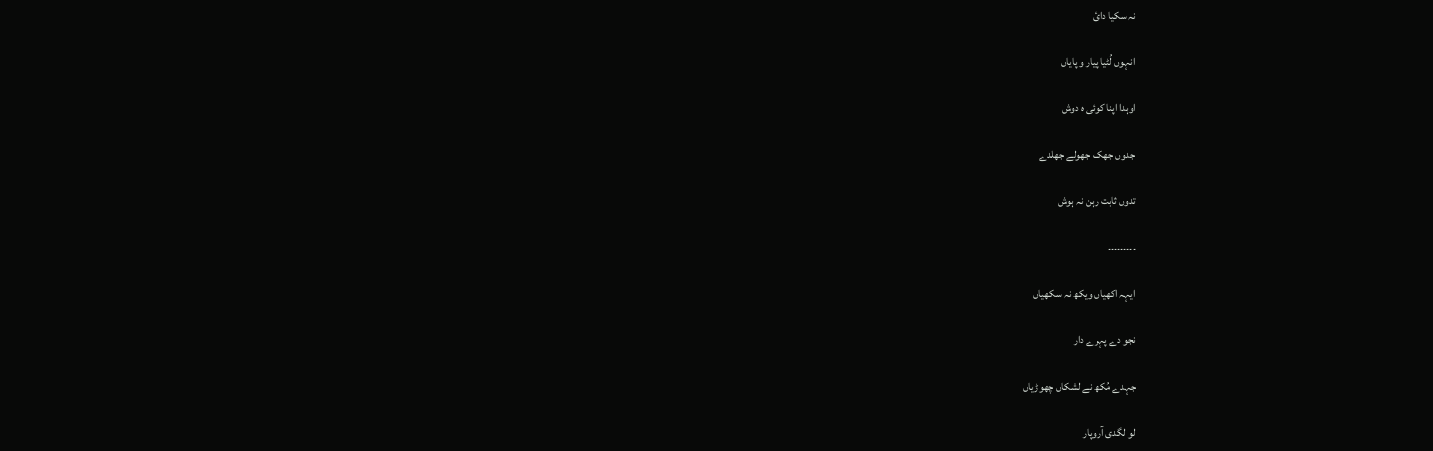نہ سکیا دائ

انہوں لُٹیا پیار و پایاں

اوہدا اپنا کوئی ہ دوش

جدوں جھک جھولے جھلدے

تدوں ثابت رہن نہ ہوش

۔۔۔۔۔۔۔۔۔

ایہہ اکھیاں ویکھ نہ سکھیاں

نجو دے پہرے دار

جہدے مُکھ نے لشکاں چھوڑیاں

لو لگدی آروپار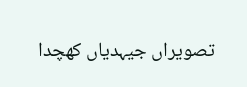تصویراں جیہدیاں کھچدا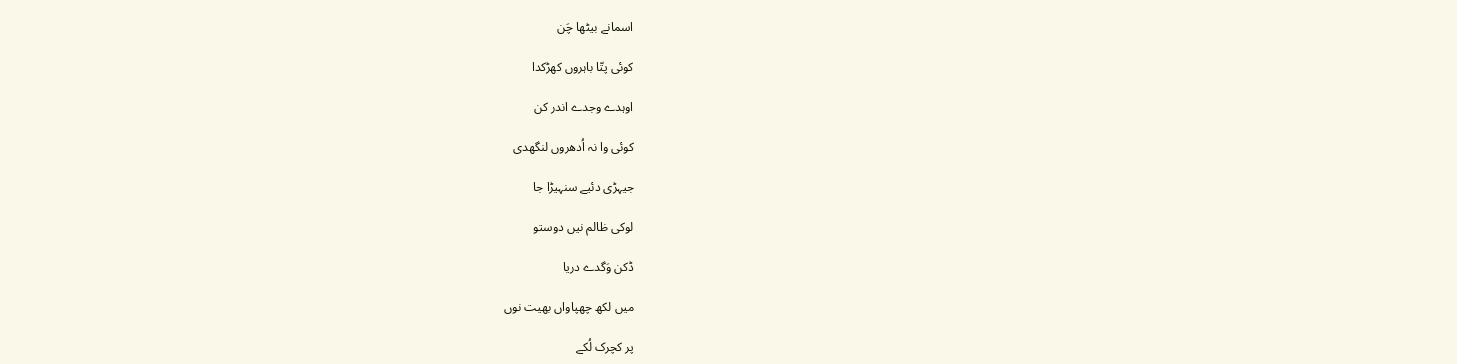اسمانے بیٹھا چَن

کوئی پتّا باہروں کھڑکدا

اوہدے وجدے اندر کن

کوئی وا نہ اُدھروں لنگھدی

جیہڑی دئیے سنہیڑا جا

لوکی ظالم نیں دوستو

ڈکن وَگدے دریا

میں لکھ چھپاواں بھیت نوں

پر کچرک لُکے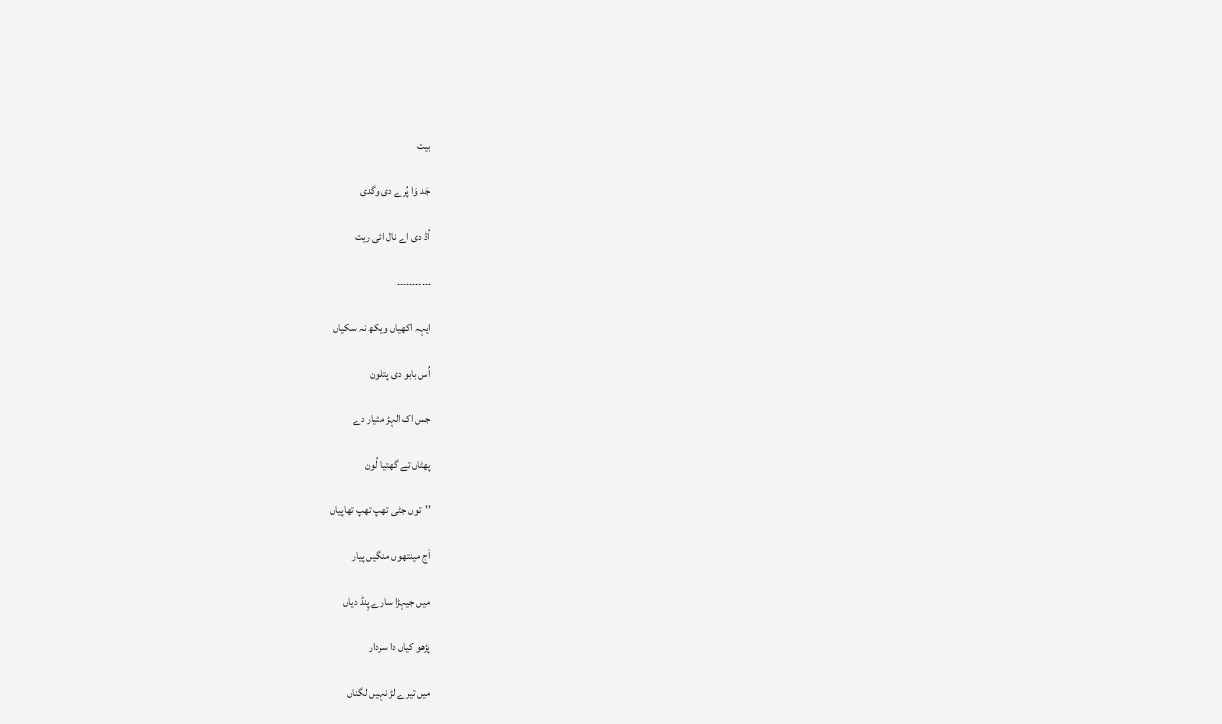بیت

جَد وَا پُرے دی وگدی

اُڈ دی اے نال ائی ریت

۔۔۔۔۔۔۔۔۔۔۔

ایہہ اکھیاں ویکھ نہ سکیاں

اُس بابو دی پتلون

جس اک الہڑ مٹیار دے

پھٹاں تے گھتیا لُون

’’توں جٹی تھپ تھپ تھاپیاں

اَج مینتھوں منگیں پیار

میں جیہڑا سارے پِنڈ دیاں

پڑھو کیاں دا سردار

میں تیرے لڑ نہیں لگناں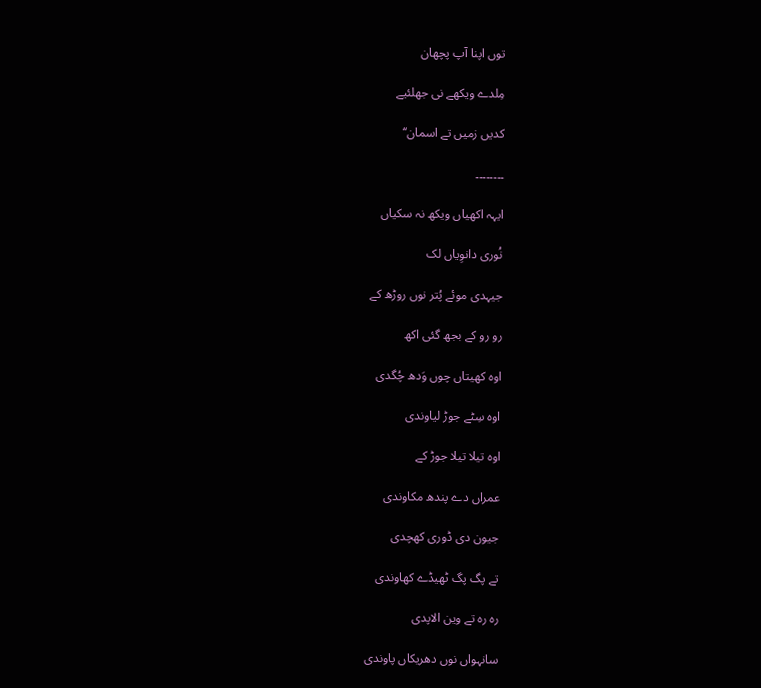توں اپنا آپ پچھان

مِلدے ویکھے نی جھلئیے

کدیں زمیں تے اسمان‘‘

۔۔۔۔۔۔۔۔

ایہہ اکھیاں ویکھ نہ سکیاں

نُوری دانوِیاں لک

جیہدی موئے پُتر نوں روڑھ کے

رو رو کے بجھ گئی اکھ

اوہ کھیتاں چوں وَدھ چُگدی

اوہ سِٹے جوڑ لیاوندی

اوہ تیلا تیلا جوڑ کے

عمراں دے پندھ مکاوندی

جیون دی ڈوری کھچدی

تے پگ پگ ٹھیڈے کھاوندی

رہ رہ تے وین الاپدی

سانہواں نوں دھریکاں پاوندی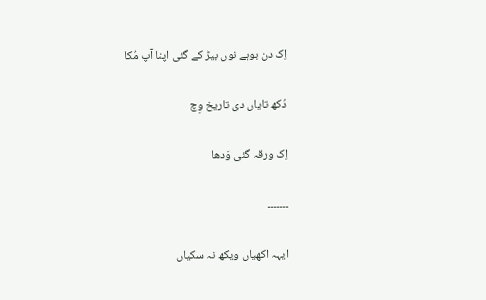اِک دن بوہے نوں بیڑ کے گئی اپنا آپ مُکا

دُکھ تایاں دی تاریخ وِچ

اِک ورقہ گئی وَدھا

۔۔۔۔۔۔۔

ایہہ اکھیاں ویکھ نہ سکیاں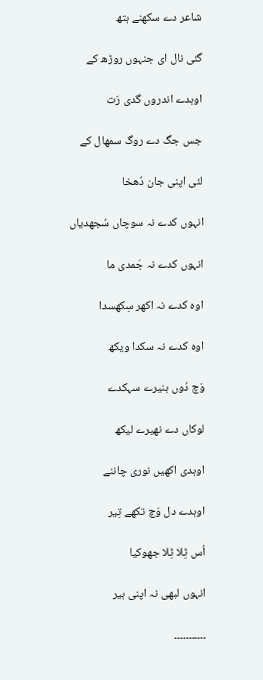شاعر دے سکھنے ہتھ

گئی نال ای جنہوں روڑھ کے

اوہدے اندروں گدی رَت

جس جگ دے روگ سمھال کے

لئی اپنی جان دُھخا

انہوں کدے نہ سوچاں سُجھدیاں

انہوں کدے نہ جَمدی ما

اوہ کدے نہ اکھر سِکھسدا

اوہ کدے نہ سکدا ویکھ

وَچ دُوں ہنیرے سہکدے

لوکاں دے نھیرے لیکھ

اوہدی اکھیں نوری چاننے

اوہدے دل وَچ تکھے تِیر

اُس ٹِلا ٹِلا جھوکیا

انہوں لبھی نہ اپنی ہیر

۔۔۔۔۔۔۔۔۔۔۔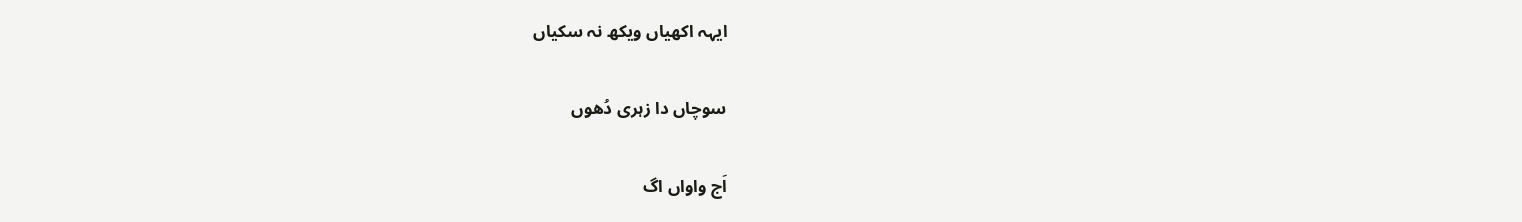ایہہ اکھیاں ویکھ نہ سکیاں

سوچاں دا زہری دُھوں

اَج واواں اگ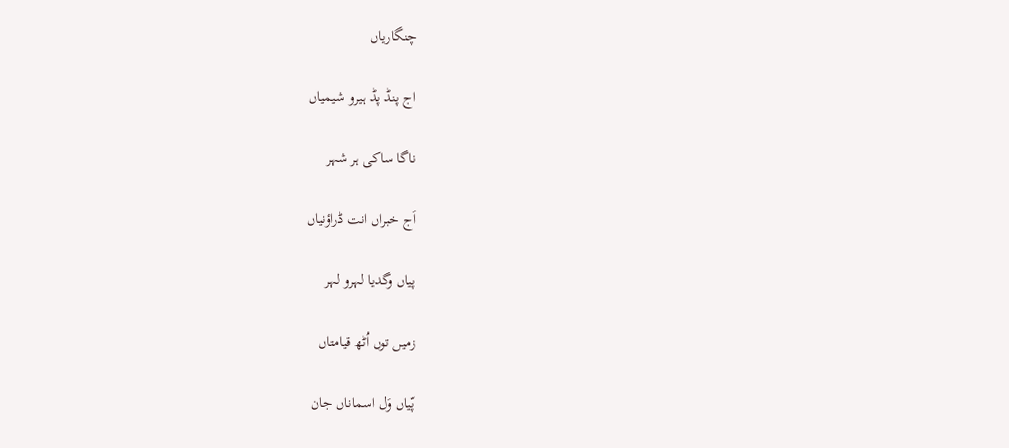چنگاریاں

اج پنڈ پڈ ہیرو شیمیاں

ناگا ساکی ہر شہر

اَج خبراں انت ڈراؤنیاں

پیاں وگدیا لہرو لہر

زمیں توں اُٹھ قیامتاں

پّیاں وَل اسماناں جان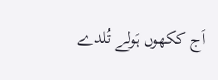اَج ککھوں ہَولے تُلدے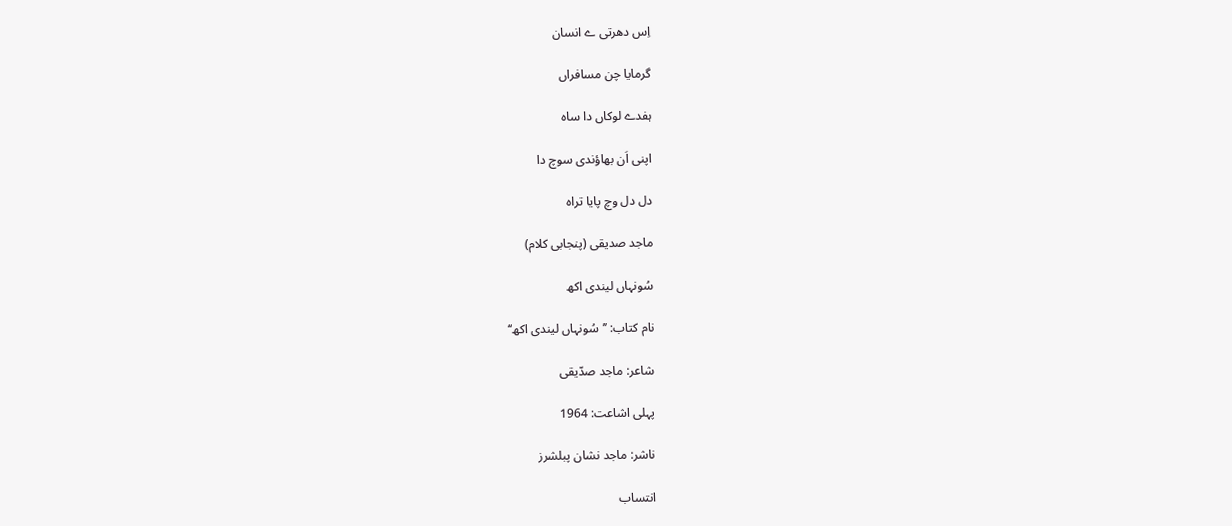اِس دھرتی ے انسان

گرمایا چن مسافراں

ہفدے لوکاں دا ساہ

اپنی اَن بھاؤندی سوچ دا

دل دل وچ پایا تراہ

ماجد صدیقی (پنجابی کلام)

سُونہاں لیندی اکھ

نام کتاب: ’’سُونہاں لیندی اکھ‘‘

شاعر: ماجد صدّیقی

پہلی اشاعت: 1964

ناشر: ماجد نشان پبلشرز

انتساب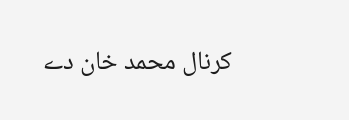کرنال محمد خان دے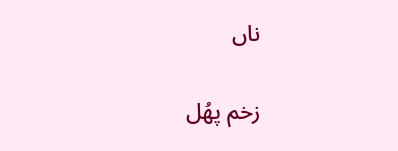ناں

زخم پھُل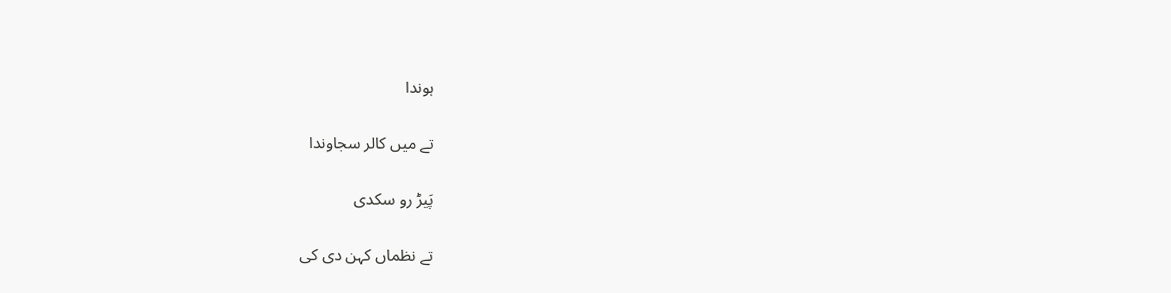ہوندا

تے میں کالر سجاوندا

پَیڑ رو سکدی

تے نظماں کہن دی کی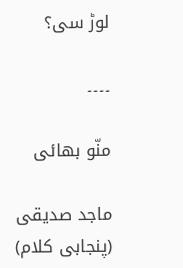لوڑ سی؟

۔۔۔۔

منّو بھائی

ماجد صدیقی (پنجابی کلام)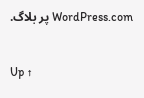WordPress.com پر بلاگ.

Up ↑